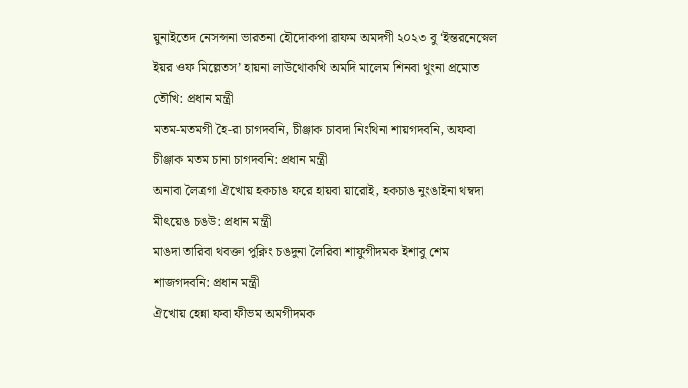য়ুনাইতেদ নেসন্সনা ভারতনা হৌদোকপা ৱাফম অমদগী ২০২৩ বু ‘ইন্তরনেস্নেল ইয়র ওফ মিল্লেতস’ হায়না লাউথোকখি অমদি মালেম শিনবা থুংনা প্রমোত তৌখি: প্রধান মন্ত্রী
মতম-মতমগী হৈ-রা চাগদবনি, চীঞ্জাক চাবদা নিংথিনা শায়গদবনি, অফবা চীঞ্জাক মতম চানা চাগদবনি: প্রধান মন্ত্রী
অনাবা লৈত্রগা ঐখোয় হকচাঙ ফরে হায়বা য়ারোই, হকচাঙ নুংঙাইনা থম্বদা মীৎয়েঙ চঙউ: প্রধান মন্ত্রী
মাঙদা তারিবা থবক্তা পুক্নিং চঙদুনা লৈরিবা শাফুগীদমক ইশাবু শেম শাজগদবনি: প্রধান মন্ত্রী
ঐখোয় হেন্না ফবা ফীভম অমগীদমক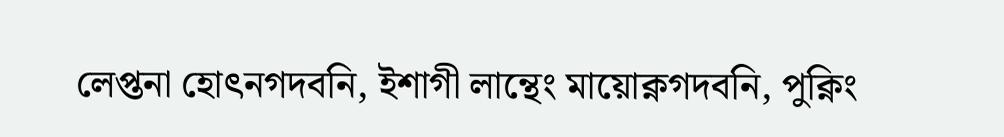লেপ্তনা হোৎনগদবনি, ইশাগী লান্থেং মায়োক্নগদবনি, পুক্নিং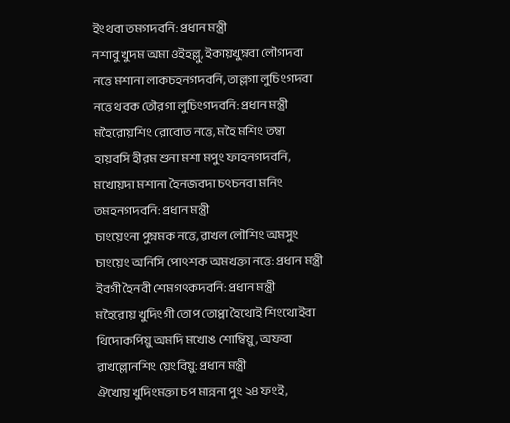ইংথবা তমগদবনি: প্রধান মন্ত্রী
নশাবু খুদম অমা ওইহল্লু, ইকায়খুম্নবা লৌগদবা নত্তে মশানা লাকচহনগদবনি, তাল্লগা লুচিংগদবা নত্তে থবক তৌরগা লুচিংগদবনি: প্রধান মন্ত্রী
মহৈরোয়শিং রোবোত নত্তে, মহৈ মশিং তম্বা হায়বসি হীরম শুনা মশা মপুং ফাহনগদবনি, মখোয়দা মশানা হৈনজবদা চৎচনবা মনিং তমহনগদবনি: প্রধান মন্ত্রী
চাংয়েংনা পুম্নমক নত্তে, ৱাখল লৌশিং অমসুং চাংয়েং অনিসি পোৎশক অমখক্তা নত্তে: প্রধান মন্ত্রী
ইবগী হৈনবী শেমগৎকদবনি: প্রধান মন্ত্রী
মহৈরোয় খুদিংগী তোপ তোপ্পা হৈথোই শিংথোইবা থিদোকপিয়ু অমদি মখোঙ শোম্বিয়ু, অফবা ৱাখল্লোনশিং য়েংবিয়ু: প্রধান মন্ত্রী
ঐখোয় খুদিংমক্তা চপ মান্ননা পুং ২৪ ফংই,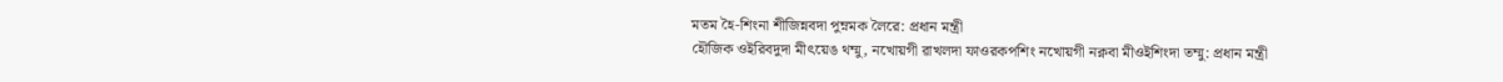মতম হৈ-শিংনা শীজিন্নবদা পুম্নমক লৈরে: প্রধান মন্ত্রী
হৌজিক ওইরিবদুদা মীৎয়েঙ থম্মু, নখোয়গী ৱাখলদা ফাওরকপশিং নখোয়গী নক্নবা মীওইশিংদা তম্মু: প্রধান মন্ত্রী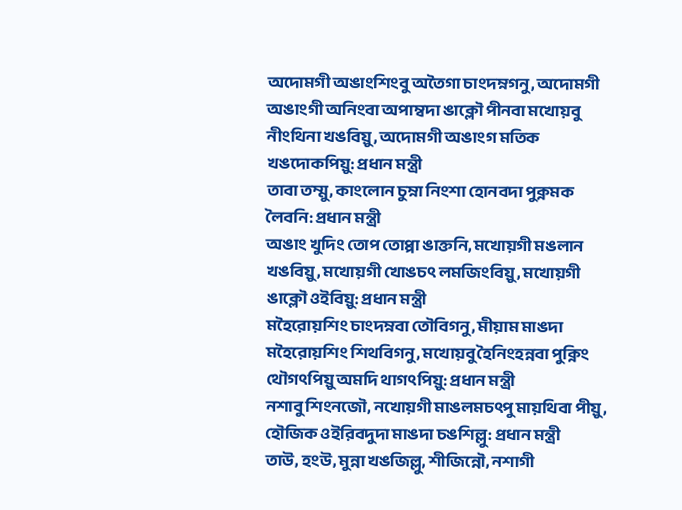অদোমগী অঙাংশিংবু অতৈগা চাংদম্নগনু, অদোমগী অঙাংগী অনিংবা অপাম্বদা ঙাক্লৌ পীনবা মখোয়বু নীংথিনা খঙবিয়ু, অদোমগী অঙাংগ মতিক খঙদোকপিয়ু: প্রধান মন্ত্রী
তাবা তম্মু, কাংলোন চুম্না নিংশা হোনবদা পুক্নমক লৈবনি: প্রধান মন্ত্রী
অঙাং খুদিং তোপ তোপ্পা ঙাক্তনি, মখোয়গী মঙলান খঙবিয়ু, মখোয়গী খোঙচৎ লমজিংবিয়ু, মখোয়গী ঙাক্লৌ ওইবিয়ু: প্রধান মন্ত্রী
মহৈরোয়শিং চাংদম্নবা তৌবিগনু, মীয়াম মাঙদা মহৈরোয়শিং শিথবিগনু, মখোয়বু হৈনিংহন্নবা পুক্নিং থৌগৎপিয়ু অমদি থাগৎপিয়ু: প্রধান মন্ত্রী
নশাবু শিংনজৌ, নখোয়গী মাঙলমচৎপু মায়থিবা পীয়ু, হৌজিক ওইরিবদুদা মাঙদা চঙশিল্লু: প্রধান মন্ত্রী
তাউ, হংউ, মুন্না খঙজিল্লু, শীজিন্নৌ, নশাগী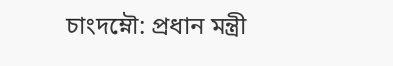চাংদম্নৌ: প্রধান মন্ত্রী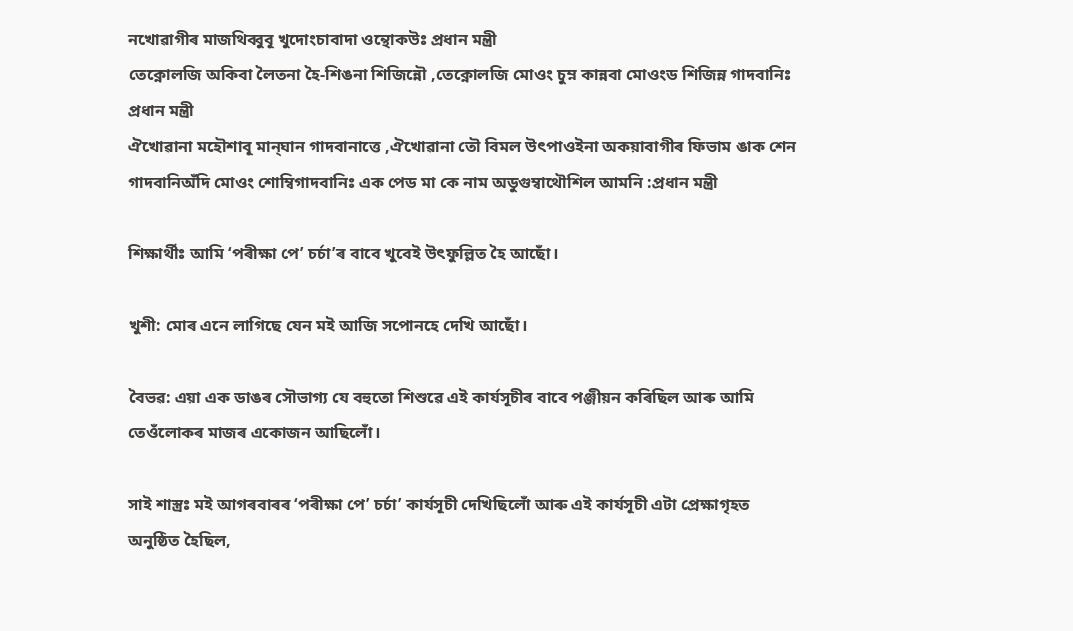নখোৱাগীৰ মাজথিব্বুবূ খুদোংচাবাদা ওন্থোকউঃ প্ৰধান মন্ত্ৰী
তেক্নোলজি অকিবা লৈতনা হৈ-শিঙনা শিজিন্নৌ ,তেক্নোলজি মোওং চুম্ন কান্নবা মোওংড শিজিন্ন গাদবানিঃ প্ৰধান মন্ত্ৰী
ঐখোৱানা মহৌশাবূ মান্ঘান গাদবানাত্তে ,ঐখোৱানা তৌ বিমল উৎপাওইনা অকয়াবাগীৰ ফিভাম ঙাক শেন গাদবানিঅঁদি মোওং শোম্বিগাদবানিঃ এক পেড মা কে নাম অডুগুম্বাথৌশিল আমনি :প্ৰধান মন্ত্ৰী

শিক্ষাৰ্থীঃ আমি ‘পৰীক্ষা পে’ চৰ্চা’ৰ বাবে খুবেই উৎফুল্লিত হৈ আছোঁ।

খুশী: মোৰ এনে লাগিছে যেন মই আজি সপোনহে দেখি আছোঁ।

বৈভৱ: এয়া এক ডাঙৰ সৌভাগ্য যে বহুতো শিশুৱে এই কাৰ্যসূচীৰ বাবে পঞ্জীয়ন কৰিছিল আৰু আমি তেওঁলোকৰ মাজৰ একোজন আছিলোঁ।

সাই শাস্ত্ৰঃ মই আগৰবাৰৰ ‘পৰীক্ষা পে’ চৰ্চা’ কাৰ্যসূচী দেখিছিলোঁ আৰু এই কাৰ্যসূচী এটা প্ৰেক্ষাগৃহত অনুষ্ঠিত হৈছিল,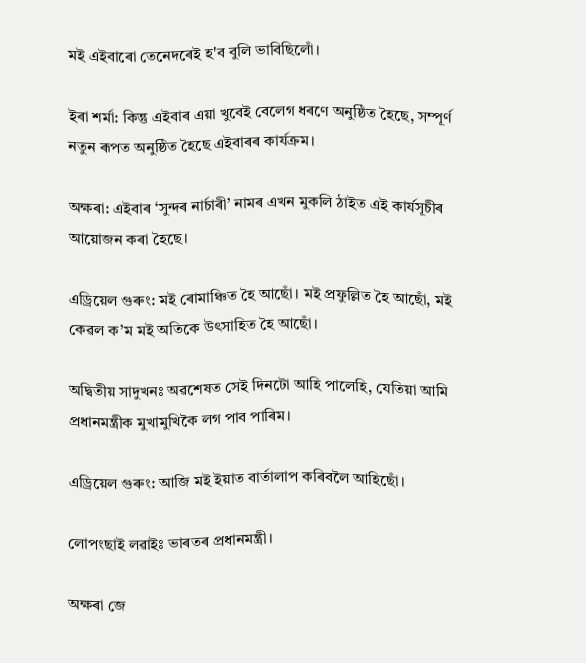মই এইবাৰো তেনেদৰেই হ'ব বুলি ভাবিছিলোঁ।

ইৰা শৰ্মা: কিন্তু এইবাৰ এয়া খুবেই বেলেগ ধৰণে অনুষ্ঠিত হৈছে, সম্পূৰ্ণ নতুন ৰূপত অনুষ্ঠিত হৈছে এইবাৰৰ কাৰ্যক্ৰম।

অক্ষৰা: এইবাৰ ‘সুন্দৰ নাৰ্চাৰী’ নামৰ এখন মুকলি ঠাইত এই কাৰ্যসূচীৰ আয়োজন কৰা হৈছে।

এড্ৰিয়েল গুৰুং: মই ৰোমাঞ্চিত হৈ আছোঁ। মই প্ৰফুল্লিত হৈ আছোঁ, মই কেৱল ক’ম মই অতিকে উৎসাহিত হৈ আছোঁ।

অদ্বিতীয় সাদুখনঃ অৱশেষত সেই দিনটো আহি পালেহি, যেতিয়া আমি প্ৰধানমন্ত্ৰীক মুখামুখিকৈ লগ পাব পাৰিম।

এড্ৰিয়েল গুৰুং: আজি মই ইয়াত বাৰ্তালাপ কৰিবলৈ আহিছোঁ।

লোপংছাই লৱাইঃ ভাৰতৰ প্ৰধানমন্ত্ৰী।

অক্ষৰা জে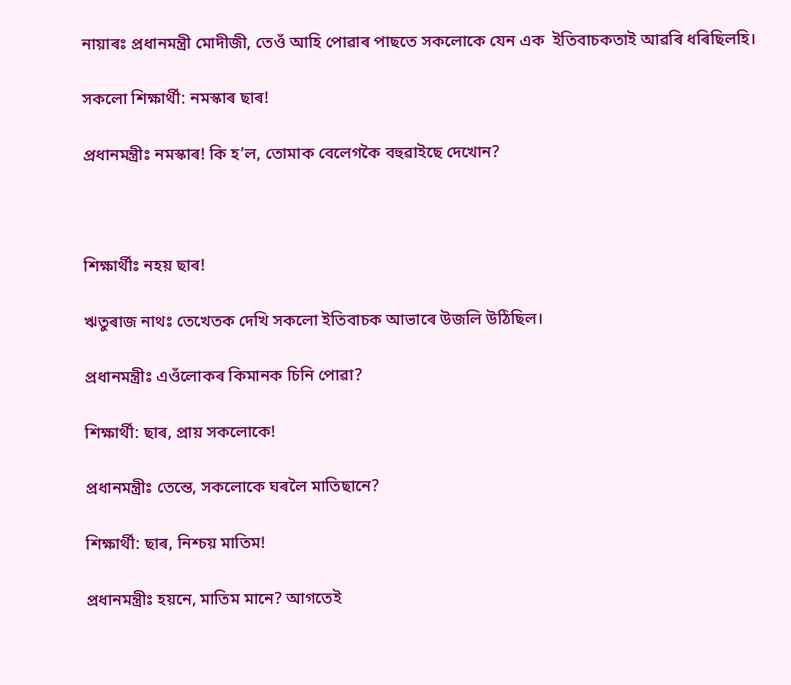নায়াৰঃ প্ৰধানমন্ত্ৰী মোদীজী, তেওঁ আহি পোৱাৰ পাছতে সকলোকে যেন এক  ইতিবাচকতাই আৱৰি ধৰিছিলহি।

সকলো শিক্ষাৰ্থী: নমস্কাৰ ছাৰ!

প্ৰধানমন্ত্ৰীঃ নমস্কাৰ! কি হ’ল, তোমাক বেলেগকৈ বহুৱাইছে দেখোন?



শিক্ষাৰ্থীঃ নহয় ছাৰ!

ঋতুৰাজ নাথঃ তেখেতক দেখি সকলো ইতিবাচক আভাৰে উজলি উঠিছিল।

প্ৰধানমন্ত্ৰীঃ এওঁলোকৰ কিমানক চিনি পোৱা?

শিক্ষাৰ্থী: ছাৰ, প্ৰায় সকলোকে!

প্ৰধানমন্ত্ৰীঃ তেন্তে, সকলোকে ঘৰলৈ মাতিছানে?

শিক্ষাৰ্থী: ছাৰ, নিশ্চয় মাতিম!

প্ৰধানমন্ত্ৰীঃ হয়নে, মাতিম মানে? আগতেই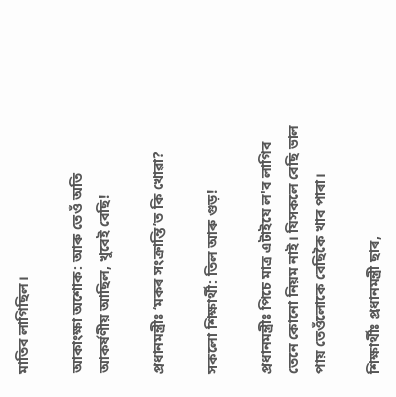মাতিব লাগিছিল।

আকাংক্ষা অশোক: আৰু তেওঁ অতি আকৰ্ষণীয় আছিল, খুবেই বেছি!

প্ৰধানমন্ত্ৰীঃ ‘মকৰ সংক্ৰান্তি’ত কি খোৱা?

সকলো শিক্ষাৰ্থী: তিল আৰু গুড়!

প্ৰধানমন্ত্ৰীঃ পিচে মাত্ৰ এটাইযে ল'ব লাগিব তেনে কোনো নিয়ম নাই। যিসকলে বেছি ভাল পায় তেওঁলোকে বেছিকৈ খাব পাৰা।

শিক্ষাৰ্থীঃ প্ৰধানমন্ত্ৰী ছাৰ,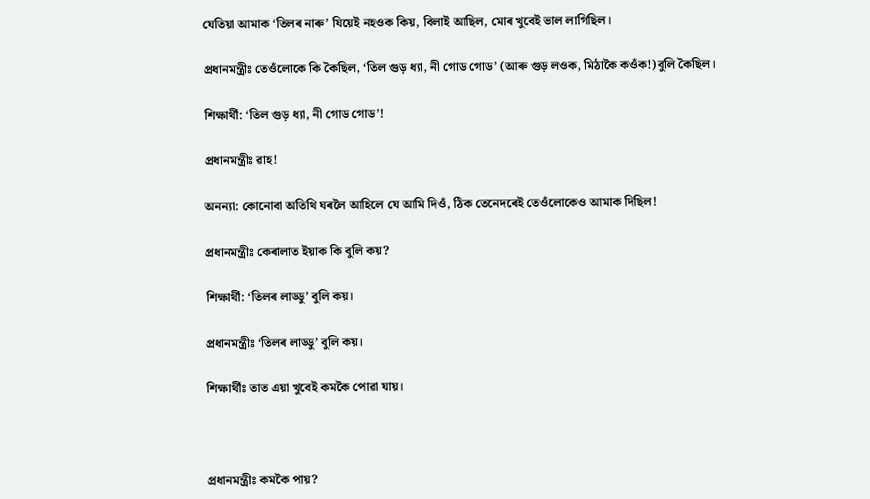যেতিয়া আমাক ‘তিলৰ নাৰু’ যিয়েই নহওক কিয়, বিলাই আছিল, মোৰ খুবেই ভাল লাগিছিল।

প্ৰধানমন্ত্ৰীঃ তেওঁলোকে কি কৈছিল, ‘তিল গুড় ধ্যা, নী গোড গোড’ (আৰু গুড় লওক, মিঠাকৈ কওঁক!)বুলি কৈছিল।

শিক্ষাৰ্থী: ‘তিল গুড় ধ্যা, নী গোড গোড’!

প্ৰধানমন্ত্ৰীঃ ৱাহ!

অনন্যা: কোনোবা অতিথি ঘৰলৈ আহিলে যে আমি দিওঁ, ঠিক তেনেদৰেই তেওঁলোকেও আমাক দিছিল!

প্ৰধানমন্ত্ৰীঃ কেৰালাত ইয়াক কি বুলি কয়?

শিক্ষাৰ্থী: ‘তিলৰ লাড্ডু’ বুলি কয়।

প্ৰধানমন্ত্ৰীঃ ‘তিলৰ লাড্ডু’ বুলি কয়।

শিক্ষাৰ্থীঃ তাত এয়া খুবেই কমকৈ পোৱা যায়।



প্ৰধানমন্ত্ৰীঃ কমকৈ পায়?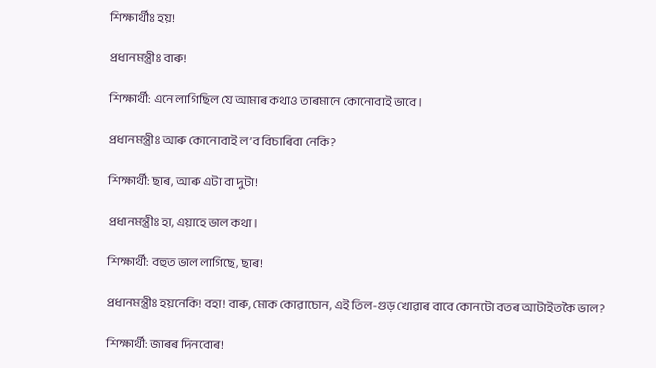শিক্ষাৰ্থীঃ হয়!

প্ৰধানমন্ত্ৰীঃ বাৰু!

শিক্ষাৰ্থী: এনে লাগিছিল যে আমাৰ কথাও তাৰমানে কোনোবাই ভাবে।

প্ৰধানমন্ত্ৰীঃ আৰু কোনোবাই ল’ব বিচাৰিবা নেকি?

শিক্ষাৰ্থী: ছাৰ, আৰু এটা বা দুটা!

প্ৰধানমন্ত্ৰীঃ হা, এয়াহে ভাল কথা।

শিক্ষাৰ্থী: বহুত ভাল লাগিছে, ছাৰ!

প্ৰধানমন্ত্ৰীঃ হয়নেকি! বহা! বাৰু, মোক কোৱাচোন, এই তিল-গুড় খোৱাৰ বাবে কোনটো বতৰ আটাইতকৈ ভাল?

শিক্ষাৰ্থী: জাৰৰ দিনবোৰ!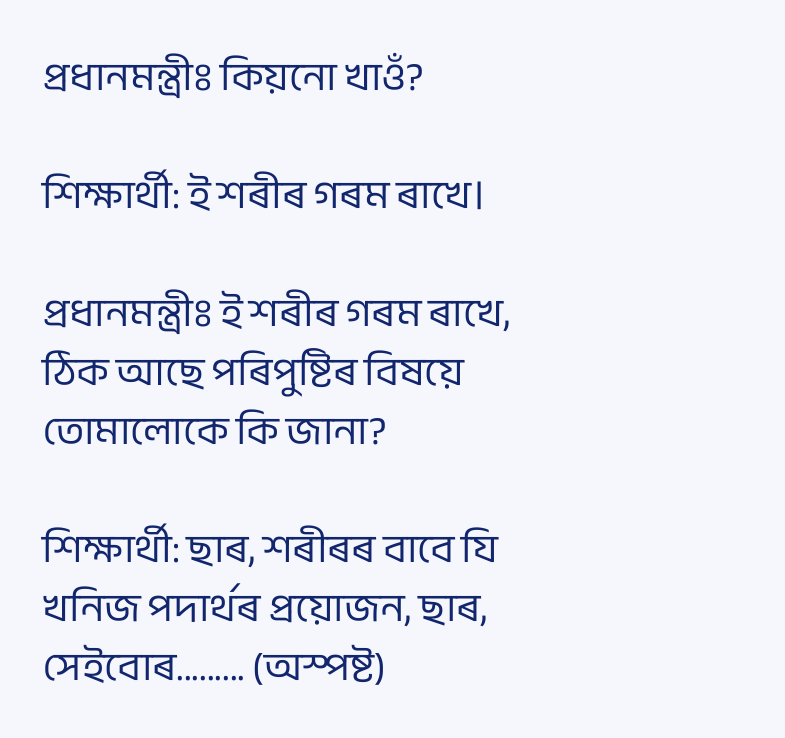প্ৰধানমন্ত্ৰীঃ কিয়নো খাওঁ?

শিক্ষাৰ্থী: ই শৰীৰ গৰম ৰাখে।

প্ৰধানমন্ত্ৰীঃ ই শৰীৰ গৰম ৰাখে, ঠিক আছে পৰিপুষ্টিৰ বিষয়ে তোমালোকে কি জানা?

শিক্ষাৰ্থী: ছাৰ, শৰীৰৰ বাবে যি খনিজ পদাৰ্থৰ প্ৰয়োজন, ছাৰ, সেইবোৰ......... (অস্পষ্ট)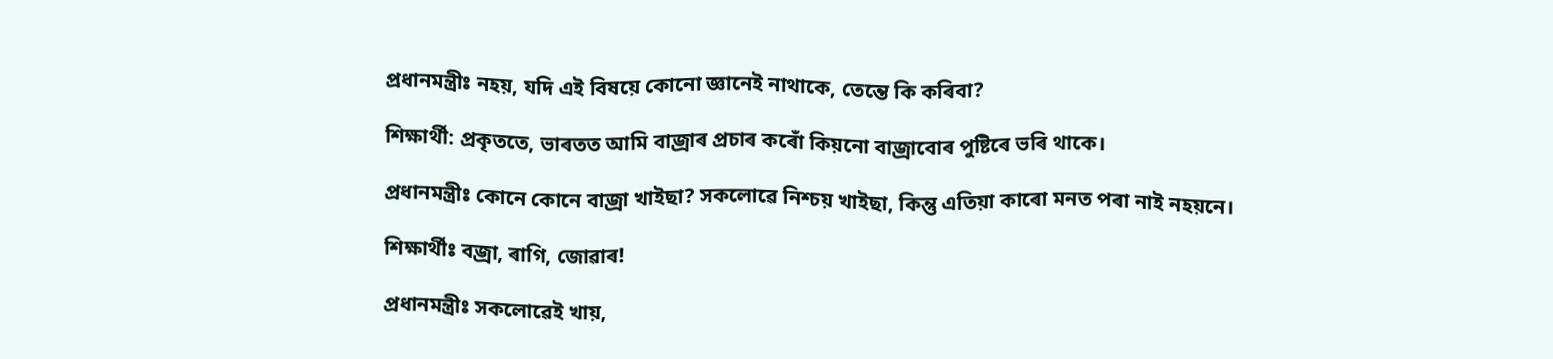প্ৰধানমন্ত্ৰীঃ নহয়, যদি এই বিষয়ে কোনো জ্ঞানেই নাথাকে, তেন্তে কি কৰিবা?

শিক্ষাৰ্থী: প্ৰকৃততে, ভাৰতত আমি বাজ্ৰাৰ প্ৰচাৰ কৰোঁ কিয়নো বাজ্ৰাবোৰ পুষ্টিৰে ভৰি থাকে।

প্ৰধানমন্ত্ৰীঃ কোনে কোনে বাজ্ৰা খাইছা? সকলোৱে নিশ্চয় খাইছা, কিন্তু এতিয়া কাৰো মনত পৰা নাই নহয়নে।

শিক্ষাৰ্থীঃ বজ্ৰা, ৰাগি, জোৱাৰ!

প্ৰধানমন্ত্ৰীঃ সকলোৱেই খায়,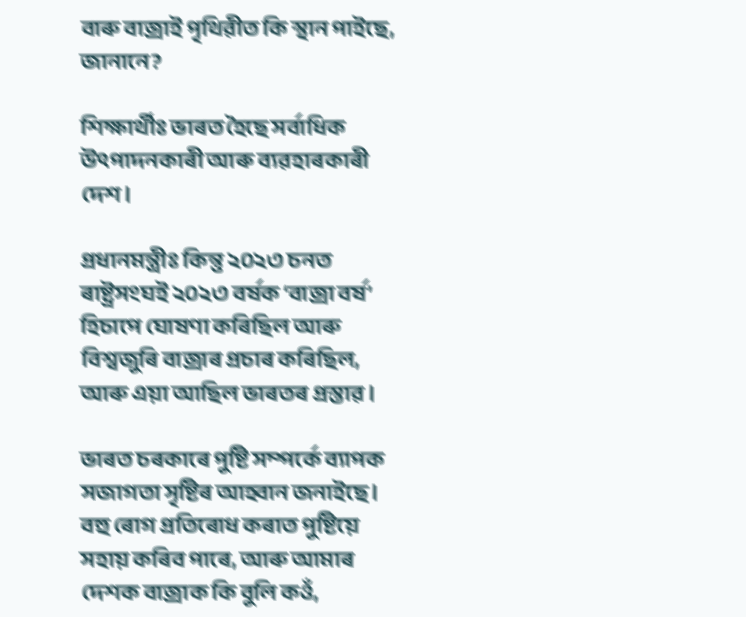বাৰু বাজ্ৰাই পৃথিৱীত কি স্থান পাইছে, জানানে?

শিক্ষাৰ্থীঃ ভাৰত হৈছে সৰ্বাধিক উৎপাদনকাৰী আৰু ব্যৱহাৰকাৰী দেশ।

প্ৰধানমন্ত্ৰীঃ কিন্তু ২০২৩ চনত ৰাষ্ট্ৰসংঘই ২০২৩ বৰ্ষক ‘বাজ্ৰা বৰ্ষ’ হিচাপে ঘোষণা কৰিছিল আৰু বিশ্বজুৰি বাজ্ৰাৰ প্ৰচাৰ কৰিছিল, আৰু এয়া আছিল ভাৰতৰ প্ৰস্তাৱ।

ভাৰত চৰকাৰে পুষ্টি সম্পৰ্কে ব্যাপক সজাগতা সৃষ্টিৰ আহ্বান জনাইছে। বহু ৰোগ প্ৰতিৰোধ কৰাত পুষ্টিয়ে সহায় কৰিব পাৰে, আৰু আমাৰ দেশক বাজ্ৰাক কি বুলি কওঁ,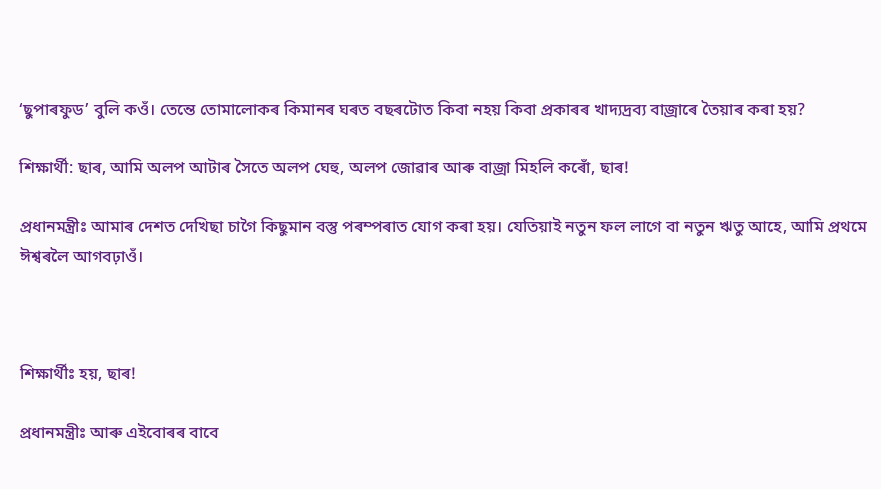‘ছুপাৰফুড’ বুলি কওঁ। তেন্তে তোমালোকৰ কিমানৰ ঘৰত বছৰটোত কিবা নহয় কিবা প্ৰকাৰৰ খাদ্যদ্ৰব্য বাজ্ৰাৰে তৈয়াৰ কৰা হয়?

শিক্ষাৰ্থী: ছাৰ, আমি অলপ আটাৰ সৈতে অলপ ঘেহু, অলপ জোৱাৰ আৰু বাজ্ৰা মিহলি কৰোঁ, ছাৰ!

প্ৰধানমন্ত্ৰীঃ আমাৰ দেশত দেখিছা চাগৈ কিছুমান বস্তু পৰম্পৰাত যোগ কৰা হয়। যেতিয়াই নতুন ফল লাগে বা নতুন ঋতু আহে, আমি প্ৰথমে ঈশ্বৰলৈ আগবঢ়াওঁ।



শিক্ষাৰ্থীঃ হয়, ছাৰ!

প্ৰধানমন্ত্ৰীঃ আৰু এইবোৰৰ বাবে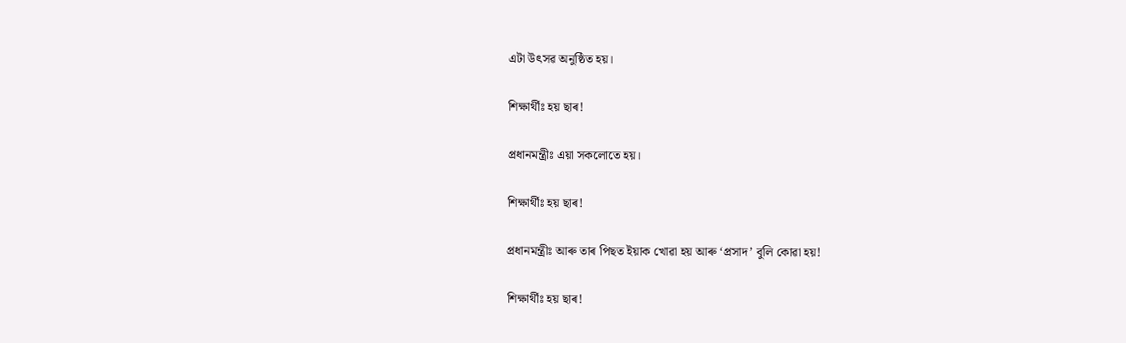এটা উৎসৱ অনুষ্ঠিত হয়।

শিক্ষাৰ্থীঃ হয় ছাৰ!

প্ৰধানমন্ত্ৰীঃ এয়া সকলোতে হয়।

শিক্ষাৰ্থীঃ হয় ছাৰ!

প্ৰধানমন্ত্ৰীঃ আৰু তাৰ পিছত ইয়াক খোৱা হয় আৰু ‘প্ৰসাদ’ বুলি কোৱা হয়!

শিক্ষাৰ্থীঃ হয় ছাৰ!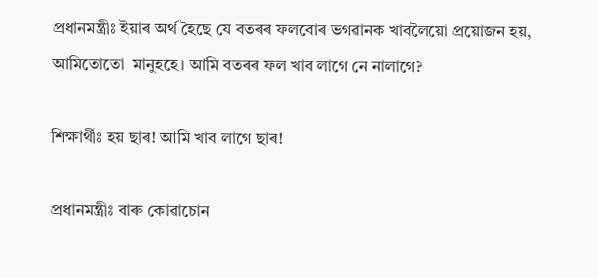প্ৰধানমন্ত্ৰীঃ ইয়াৰ অৰ্থ হৈছে যে বতৰৰ ফলবোৰ ভগৱানক খাবলৈয়ো প্ৰয়োজন হয়, আমিতোতো  মানুহহে। আমি বতৰৰ ফল খাব লাগে নে নালাগে?

শিক্ষাৰ্থীঃ হয় ছাৰ! আমি খাব লাগে ছাৰ!

প্ৰধানমন্ত্ৰীঃ বাৰু কোৱাচোন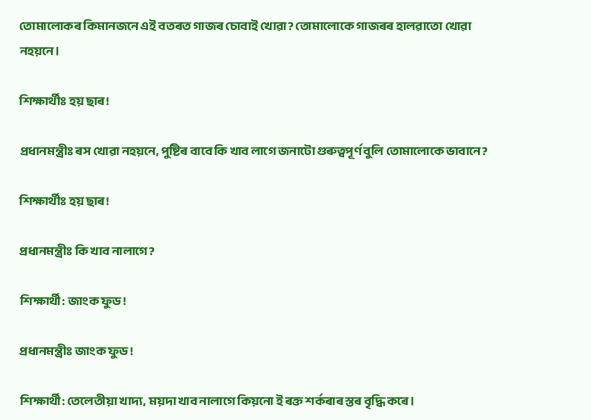তোমালোকৰ কিমানজনে এই বতৰত গাজৰ চোবাই খোৱা? তোমালোকে গাজৰৰ হালৱাতো খোৱা নহয়নে।

শিক্ষাৰ্থীঃ হয় ছাৰ!

প্ৰধানমন্ত্ৰীঃ ৰস খোৱা নহয়নে, পুষ্টিৰ বাবে কি খাব লাগে জনাটো গুৰুত্বপূৰ্ণ বুলি তোমালোকে ভাবানে?

শিক্ষাৰ্থীঃ হয় ছাৰ!

প্ৰধানমন্ত্ৰীঃ কি খাব নালাগে?

শিক্ষাৰ্থী: জাংক ফুড!

প্ৰধানমন্ত্ৰীঃ জাংক ফুড!

শিক্ষাৰ্থী: তেলেতীয়া খাদ্য, ময়দা খাব নালাগে কিয়নো ই ৰক্ত শৰ্কৰাৰ স্তৰ বৃদ্ধি কৰে।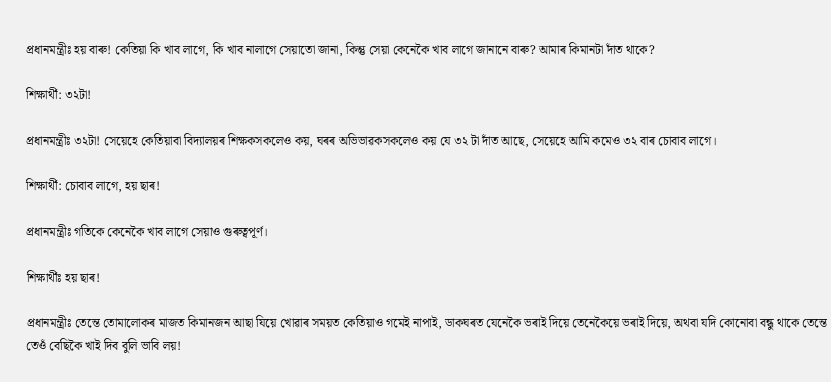প্ৰধানমন্ত্ৰীঃ হয় বাৰু! কেতিয়া কি খাব লাগে, কি খাব নালাগে সেয়াতো জানা, কিন্তু সেয়া কেনেকৈ খাব লাগে জানানে বাৰু? আমাৰ কিমানটা দাঁত থাকে?

শিক্ষাৰ্থী: ৩২টা!

প্ৰধানমন্ত্ৰীঃ ৩২টা! সেয়েহে কেতিয়াবা বিদ্যালয়ৰ শিক্ষকসকলেও কয়, ঘৰৰ অভিভাৱকসকলেও কয় যে ৩২ টা দাঁত আছে, সেয়েহে আমি কমেও ৩২ বাৰ চোবাব লাগে।

শিক্ষাৰ্থী: চোবাব লাগে, হয় ছাৰ!

প্ৰধানমন্ত্ৰীঃ গতিকে কেনেকৈ খাব লাগে সেয়াও গুৰুত্বপূৰ্ণ।

শিক্ষাৰ্থীঃ হয় ছাৰ!

প্ৰধানমন্ত্ৰীঃ তেন্তে তোমালোকৰ মাজত কিমানজন আছা যিয়ে খোৱাৰ সময়ত কেতিয়াও গমেই নাপাই, ডাকঘৰত যেনেকৈ ভৰাই দিয়ে তেনেকৈয়ে ভৰাই দিয়ে, অথবা যদি কোনোবা বন্ধু থাকে তেন্তে তেওঁ বেছিকৈ খাই দিব বুলি ভাবি লয়!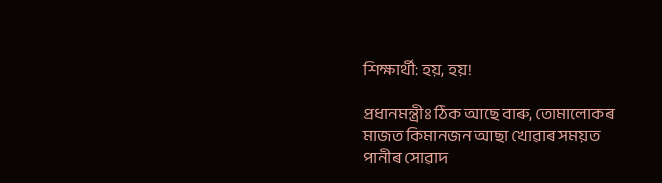শিক্ষাৰ্থী: হয়, হয়!

প্ৰধানমন্ত্ৰীঃ ঠিক আছে বাৰু, তোমালোকৰ মাজত কিমানজন আছা খোৱাৰ সময়ত পানীৰ সোৱাদ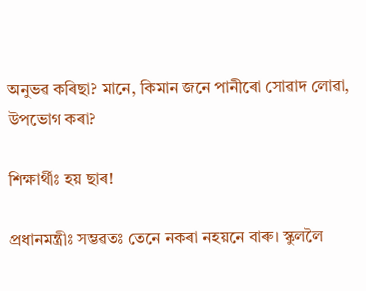অনুভৱ কৰিছা? মানে, কিমান জনে পানীৰো সোৱাদ লোৱা, উপভোগ কৰা?

শিক্ষাৰ্থীঃ হয় ছাৰ!

প্ৰধানমন্ত্ৰীঃ সম্ভৱতঃ তেনে নকৰা নহয়নে বাৰু। স্কুললৈ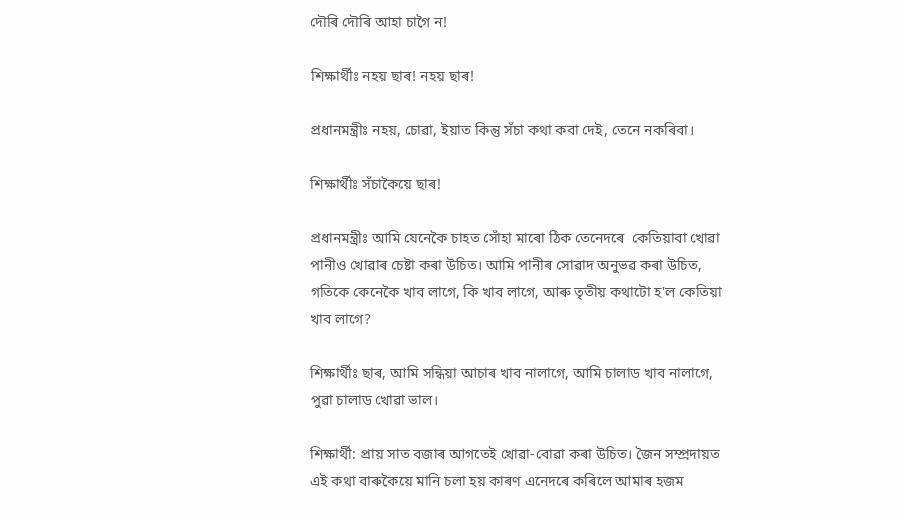দৌৰি দৌৰি আহা চাগৈ ন!

শিক্ষাৰ্থীঃ নহয় ছাৰ! নহয় ছাৰ!

প্ৰধানমন্ত্ৰীঃ নহয়, চোৱা, ইয়াত কিন্তু সঁচা কথা কবা দেই, তেনে নকৰিবা।

শিক্ষাৰ্থীঃ সঁচাকৈয়ে ছাৰ!

প্ৰধানমন্ত্ৰীঃ আমি যেনেকৈ চাহত সোঁহা মাৰো ঠিক তেনেদৰে  কেতিয়াবা খোৱা পানীও খোৱাৰ চেষ্টা কৰা উচিত। আমি পানীৰ সোৱাদ অনুভৱ কৰা উচিত, গতিকে কেনেকৈ খাব লাগে, কি খাব লাগে, আৰু তৃতীয় কথাটো হ'ল কেতিয়া খাব লাগে?

শিক্ষাৰ্থীঃ ছাৰ, আমি সন্ধিয়া আচাৰ খাব নালাগে, আমি চালাড খাব নালাগে, পুৱা চালাড খোৱা ভাল।

শিক্ষাৰ্থী: প্ৰায় সাত বজাৰ আগতেই খোৱা-বোৱা কৰা উচিত। জৈন সম্প্ৰদায়ত এই কথা বাৰুকৈয়ে মানি চলা হয় কাৰণ এনেদৰে কৰিলে আমাৰ হজম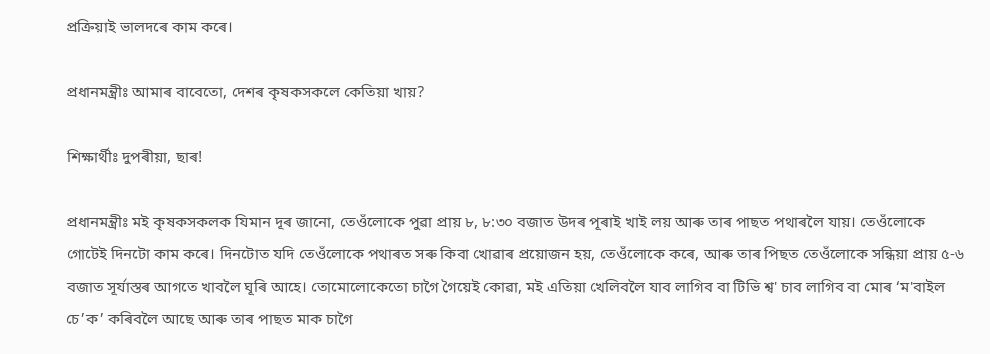প্ৰক্ৰিয়াই ভালদৰে কাম কৰে।

প্ৰধানমন্ত্ৰীঃ আমাৰ বাবেতো, দেশৰ কৃষকসকলে কেতিয়া খায়?

শিক্ষাৰ্থীঃ দুপৰীয়া, ছাৰ!

প্ৰধানমন্ত্ৰীঃ মই কৃষকসকলক যিমান দূৰ জানো, তেওঁলোকে পুৱা প্ৰায় ৮, ৮:৩০ বজাত উদৰ পূৰাই খাই লয় আৰু তাৰ পাছত পথাৰলৈ যায়। তেওঁলোকে গোটেই দিনটো কাম কৰে। দিনটোত যদি তেওঁলোকে পথাৰত সৰু কিবা খোৱাৰ প্ৰয়োজন হয়, তেওঁলোকে কৰে, আৰু তাৰ পিছত তেওঁলোকে সন্ধিয়া প্ৰায় ৫-৬ বজাত সূৰ্যাস্তৰ আগতে খাবলৈ ঘূৰি আহে। তোমোলোকেতো চাগৈ গৈয়েই কোৱা, মই এতিয়া খেলিবলৈ যাব লাগিব বা টিভি শ্ব' চাব লাগিব বা মোৰ ‘ম'বাইল চে’ক’ কৰিবলৈ আছে আৰু তাৰ পাছত মাক চাগৈ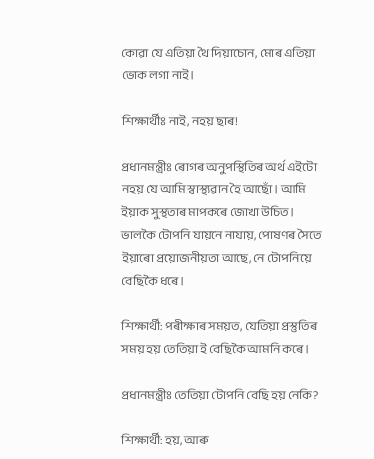কোৱা যে এতিয়া থৈ দিয়াচোন, মোৰ এতিয়া ভোক লগা নাই।

শিক্ষাৰ্থীঃ নাই, নহয় ছাৰ!

প্ৰধানমন্ত্ৰীঃ ৰোগৰ অনুপস্থিতিৰ অৰ্থ এইটো নহয় যে আমি স্বাস্থ্যৱান হৈ আছোঁ। আমি ইয়াক সুস্থতাৰ মাপকৰে জোখা উচিত। ভালকৈ টোপনি যায়নে নাযায়, পোষণৰ সৈতে ইয়াৰো প্ৰয়োজনীয়তা আছে, নে টোপনিয়ে বেছিকৈ ধৰে।

শিক্ষাৰ্থী: পৰীক্ষাৰ সময়ত, যেতিয়া প্ৰস্তুতিৰ সময় হয় তেতিয়া ই বেছিকৈ আমনি কৰে।

প্ৰধানমন্ত্ৰীঃ তেতিয়া টোপনি বেছি হয় নেকি?

শিক্ষাৰ্থী: হয়, আৰু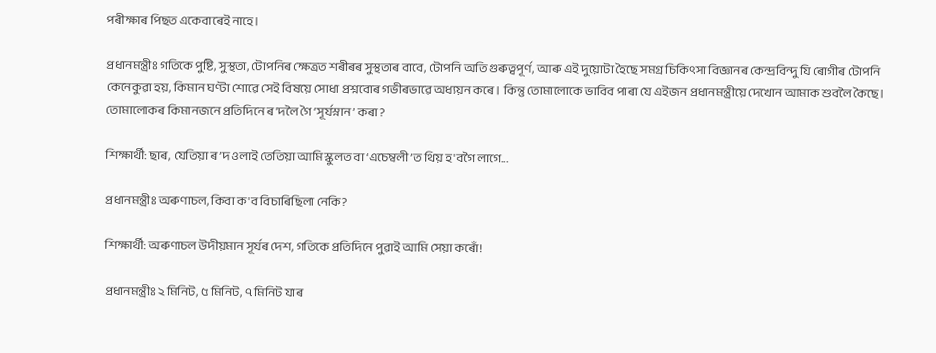পৰীক্ষাৰ পিছত একেবাৰেই নাহে।

প্ৰধানমন্ত্ৰীঃ গতিকে পুষ্টি, সুস্থতা, টোপনিৰ ক্ষেত্ৰত শৰীৰৰ সুস্থতাৰ বাবে, টোপনি অতি গুৰুত্বপূৰ্ণ, আৰু এই দুয়োটা হৈছে সমগ্ৰ চিকিৎসা বিজ্ঞানৰ কেন্দ্ৰবিন্দু যি ৰোগীৰ টোপনি কেনেকুৱা হয়, কিমান ঘণ্টা শোৱে সেই বিষয়ে সোধা প্ৰশ্নবোৰ গভীৰভাৱে অধ্যয়ন কৰে। কিন্তু তোমালোকে ভাবিব পাৰা যে এইজন প্ৰধানমন্ত্ৰীয়ে দেখোন আমাক শুবলৈ কৈছে। তোমালোকৰ কিমানজনে প্ৰতিদিনে ৰ'দলৈ গৈ ‘সূৰ্যস্নান’ কৰা?

শিক্ষাৰ্থী: ছাৰ, যেতিয়া ৰ’দ ওলাই তেতিয়া আমি স্কুলত বা ‘এচেম্বলী’ত থিয় হ'বগৈ লাগে...

প্ৰধানমন্ত্ৰীঃ অৰুণাচল, কিবা ক'ব বিচাৰিছিলা নেকি?

শিক্ষাৰ্থী: অৰুণাচল উদীয়মান সূৰ্যৰ দেশ, গতিকে প্ৰতিদিনে পুৱাই আমি সেয়া কৰোঁ!

প্ৰধানমন্ত্ৰীঃ ২ মিনিট, ৫ মিনিট, ৭ মিনিট যাৰ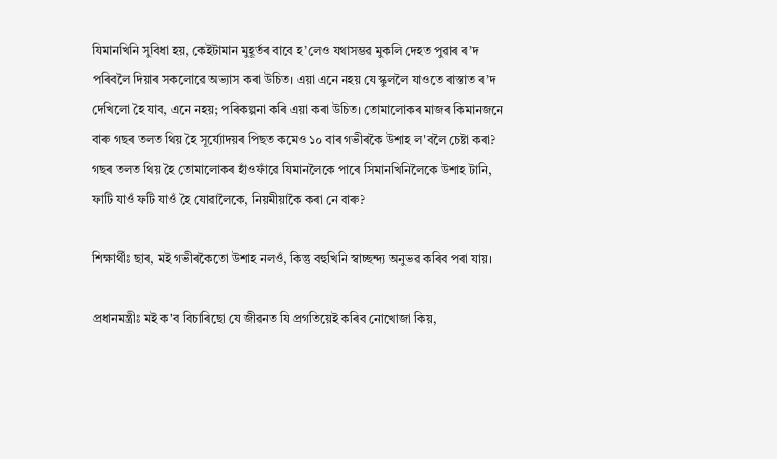যিমানখিনি সুবিধা হয়, কেইটামান মুহূৰ্তৰ বাবে হ’লেও যথাসম্ভৱ মুকলি দেহত পুৱাৰ ৰ’দ পৰিবলৈ দিয়াৰ সকলোৱে অভ্যাস কৰা উচিত। এয়া এনে নহয় যে স্কুললৈ যাওতে ৰাস্তাত ৰ’দ দেখিলো হৈ যাব, এনে নহয়; পৰিকল্পনা কৰি এয়া কৰা উচিত। তোমালোকৰ মাজৰ কিমানজনে বাৰু গছৰ তলত থিয় হৈ সূৰ্য্যোদয়ৰ পিছত কমেও ১০ বাৰ গভীৰকৈ উশাহ ল'বলৈ চেষ্টা কৰা? গছৰ তলত থিয় হৈ তোমালোকৰ হাঁওফাঁৱে যিমানলৈকে পাৰে সিমানখিনিলৈকে উশাহ টানি, ফাটি যাওঁ ফটি যাওঁ হৈ যোৱালৈকে, নিয়মীয়াকৈ কৰা নে বাৰু?

শিক্ষাৰ্থীঃ ছাৰ, মই গভীৰকৈতো উশাহ নলওঁ, কিন্তু বহুখিনি স্বাচ্ছন্দ্য অনুভৱ কৰিব পৰা যায়।

প্ৰধানমন্ত্ৰীঃ মই ক'ব বিচাৰিছো যে জীৱনত যি প্ৰগতিয়েই কৰিব নোখোজা কিয়,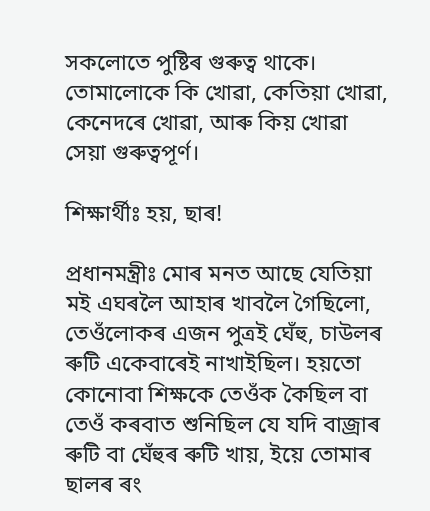সকলোতে পুষ্টিৰ গুৰুত্ব থাকে। তোমালোকে কি খোৱা, কেতিয়া খোৱা, কেনেদৰে খোৱা, আৰু কিয় খোৱা সেয়া গুৰুত্বপূৰ্ণ।

শিক্ষাৰ্থীঃ হয়, ছাৰ!

প্ৰধানমন্ত্ৰীঃ মোৰ মনত আছে যেতিয়া মই এঘৰলৈ আহাৰ খাবলৈ গৈছিলো, তেওঁলোকৰ এজন পুত্ৰই ঘেঁহু, চাউলৰ ৰুটি একেবাৰেই নাখাইছিল। হয়তো কোনোবা শিক্ষকে তেওঁক কৈছিল বা তেওঁ কৰবাত শুনিছিল যে যদি বাজ্ৰাৰ ৰুটি বা ঘেঁহুৰ ৰুটি খায়, ইয়ে তোমাৰ ছালৰ ৰং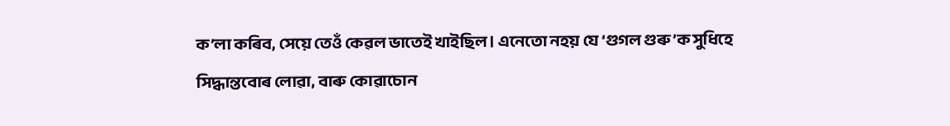ক’লা কৰিব, সেয়ে তেওঁ কেৱল ভাতেই খাইছিল। এনেতো নহয় যে ‘গুগল গুৰু’ক সুধিহে সিদ্ধান্তবোৰ লোৱা, বাৰু কোৱাচোন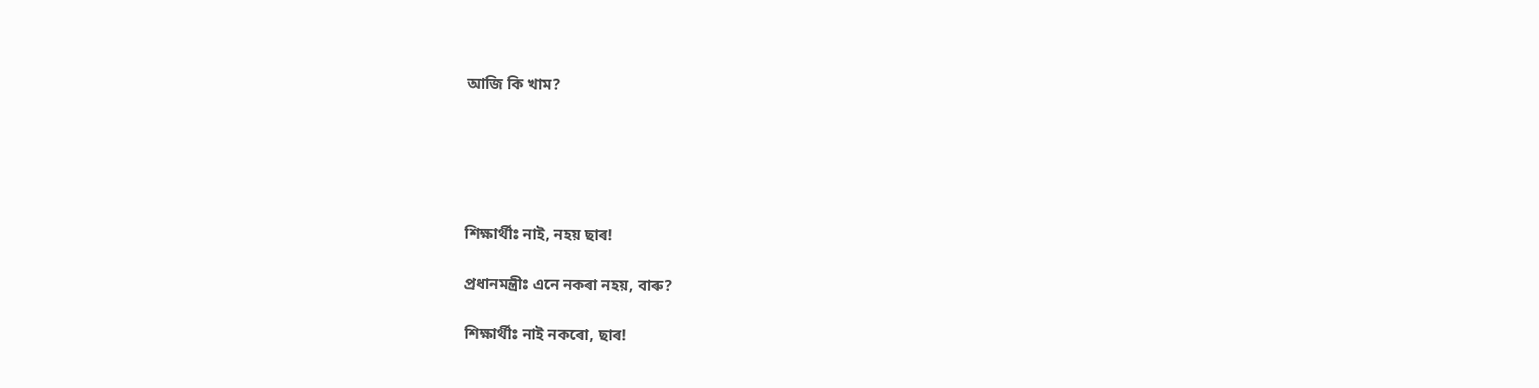আজি কি খাম?





শিক্ষাৰ্থীঃ নাই, নহয় ছাৰ!

প্ৰধানমন্ত্ৰীঃ এনে নকৰা নহয়, বাৰু?

শিক্ষাৰ্থীঃ নাই নকৰো, ছাৰ!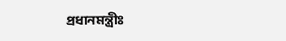প্ৰধানমন্ত্ৰীঃ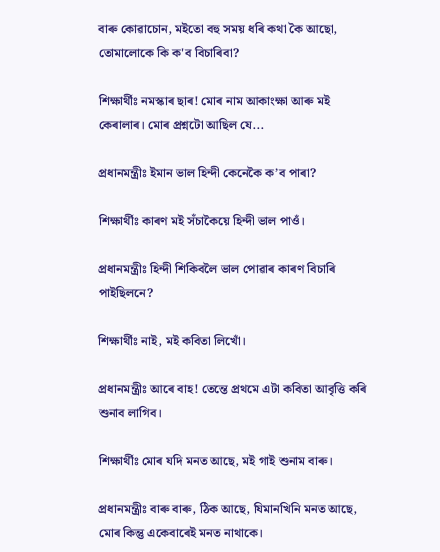বাৰু কোৱাচোন, মইতো বহু সময় ধৰি কথা কৈ আছো, তোমালোকে কি ক'ব বিচাৰিবা?

শিক্ষাৰ্থীঃ নমস্কাৰ ছাৰ! মোৰ নাম আকাংক্ষা আৰু মই কেৰালাৰ। মোৰ প্ৰশ্নটো আছিল যে...

প্ৰধানমন্ত্ৰীঃ ইমান ভাল হিন্দী কেনেকৈ ক’ব পাৰা?

শিক্ষাৰ্থীঃ কাৰণ মই সঁচাকৈয়ে হিন্দী ভাল পাওঁ।

প্ৰধানমন্ত্ৰীঃ হিন্দী শিকিবলৈ ভাল পোৱাৰ কাৰণ বিচাৰি পাইছিলনে?

শিক্ষাৰ্থীঃ নাই, মই কবিতা লিখোঁ।

প্ৰধানমন্ত্ৰীঃ আৰে বাহ! তেন্তে প্ৰথমে এটা কবিতা আবৃত্তি কৰি শুনাব লাগিব।

শিক্ষাৰ্থীঃ মোৰ যদি মনত আছে, মই গাই শুনাম বাৰু।

প্ৰধানমন্ত্ৰীঃ বাৰু বাৰু, ঠিক আছে, যিমানখিনি মনত আছে, মোৰ কিন্তু একেবাৰেই মনত নাথাকে।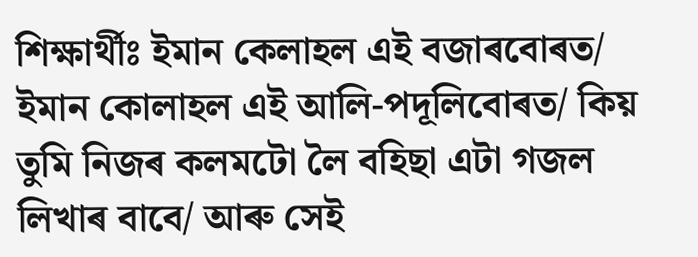শিক্ষাৰ্থীঃ ইমান কেলাহল এই বজাৰবোৰত/ ইমান কোলাহল এই আলি-পদূলিবোৰত/ কিয় তুমি নিজৰ কলমটো লৈ বহিছা এটা গজল লিখাৰ বাবে/ আৰু সেই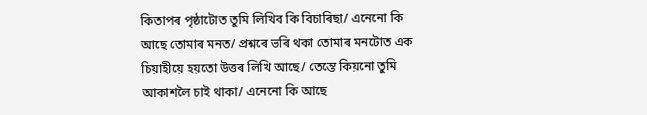কিতাপৰ পৃষ্ঠাটোত তুমি লিখিব কি বিচাৰিছা/ এনেনো কি আছে তোমাৰ মনত/ প্ৰশ্নৰে ভৰি থকা তোমাৰ মনটোত এক চিয়াহীয়ে হয়তো উত্তৰ লিখি আছে/ তেন্তে কিয়নো তুমি আকাশলৈ চাই থাকা/ এনেনো কি আছে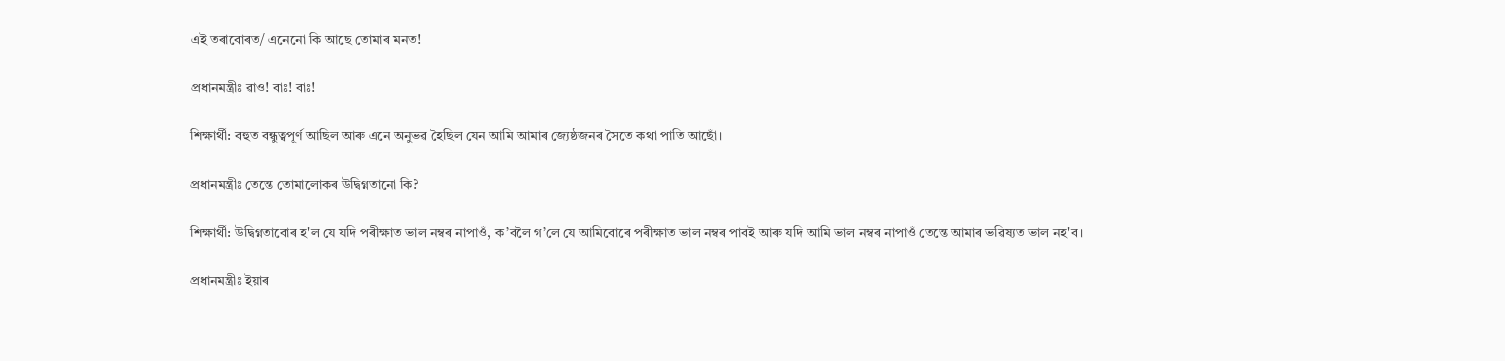এই তৰাবোৰত/ এনেনো কি আছে তোমাৰ মনত!

প্ৰধানমন্ত্ৰীঃ ৱাও! বাঃ! বাঃ!

শিক্ষাৰ্থী: বহুত বন্ধুত্বপূৰ্ণ আছিল আৰু এনে অনুভৱ হৈছিল যেন আমি আমাৰ জ্যেষ্ঠজনৰ সৈতে কথা পাতি আছোঁ।

প্ৰধানমন্ত্ৰীঃ তেন্তে তোমালোকৰ উদ্বিগ্নতানো কি?

শিক্ষাৰ্থী: উদ্বিগ্নতাবোৰ হ'ল যে যদি পৰীক্ষাত ভাল নম্বৰ নাপাওঁ, ক’বলৈ গ’লে যে আমিবোৰে পৰীক্ষাত ভাল নম্বৰ পাবই আৰু যদি আমি ভাল নম্বৰ নাপাওঁ তেন্তে আমাৰ ভৱিষ্যত ভাল নহ'ব।

প্ৰধানমন্ত্ৰীঃ ইয়াৰ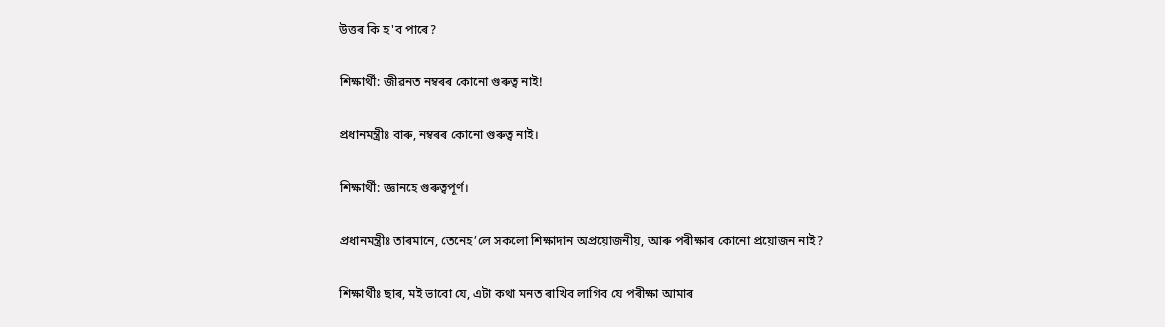উত্তৰ কি হ'ব পাৰে?

শিক্ষাৰ্থী: জীৱনত নম্বৰৰ কোনো গুৰুত্ব নাই!

প্ৰধানমন্ত্ৰীঃ বাৰু, নম্বৰৰ কোনো গুৰুত্ব নাই।

শিক্ষাৰ্থী: জ্ঞানহে গুৰুত্বপূৰ্ণ।

প্ৰধানমন্ত্ৰীঃ তাৰমানে, তেনেহ’লে সকলো শিক্ষাদান অপ্ৰয়োজনীয়, আৰু পৰীক্ষাৰ কোনো প্ৰয়োজন নাই?

শিক্ষাৰ্থীঃ ছাৰ, মই ভাবো যে, এটা কথা মনত ৰাখিব লাগিব যে পৰীক্ষা আমাৰ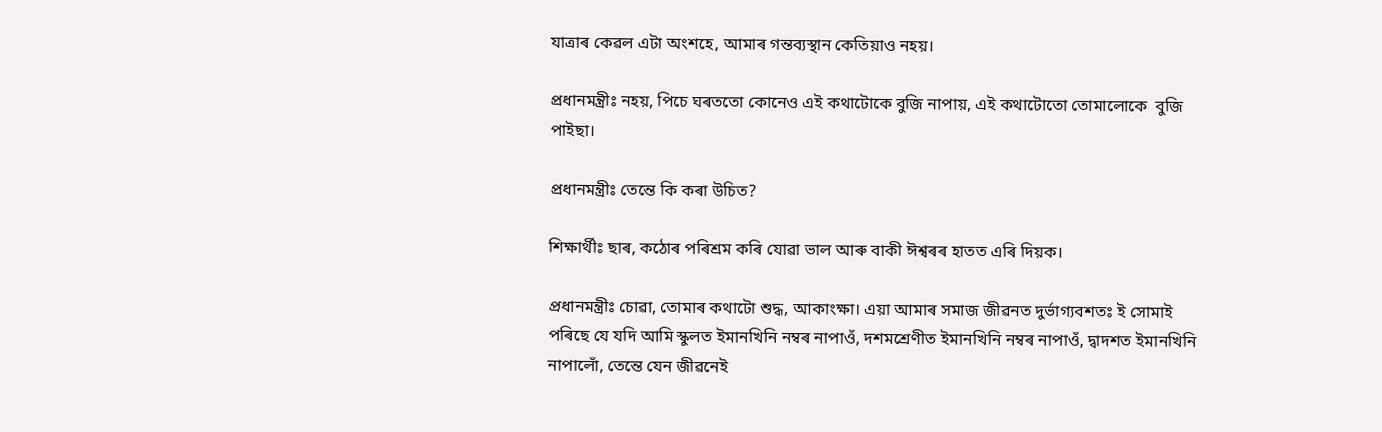যাত্ৰাৰ কেৱল এটা অংশহে, আমাৰ গন্তব্যস্থান কেতিয়াও নহয়।

প্ৰধানমন্ত্ৰীঃ নহয়, পিচে ঘৰততো কোনেও এই কথাটোকে বুজি নাপায়, এই কথাটোতো তোমালোকে  বুজি পাইছা।

প্ৰধানমন্ত্ৰীঃ তেন্তে কি কৰা উচিত?

শিক্ষাৰ্থীঃ ছাৰ, কঠোৰ পৰিশ্ৰম কৰি যোৱা ভাল আৰু বাকী ঈশ্বৰৰ হাতত এৰি দিয়ক।

প্ৰধানমন্ত্ৰীঃ চোৱা, তোমাৰ কথাটো শুদ্ধ, আকাংক্ষা। এয়া আমাৰ সমাজ জীৱনত দুৰ্ভাগ্যবশতঃ ই সোমাই পৰিছে যে যদি আমি স্কুলত ইমানখিনি নম্বৰ নাপাওঁ, দশমশ্ৰেণীত ইমানখিনি নম্বৰ নাপাওঁ, দ্বাদশত ইমানখিনি নাপালোঁ, তেন্তে যেন জীৱনেই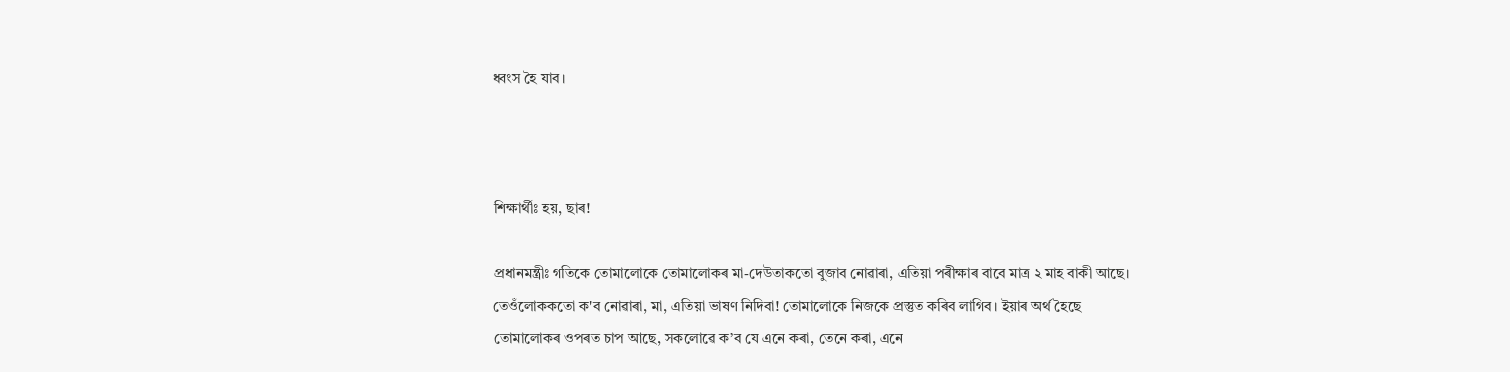ধ্বংস হৈ যাব।



শিক্ষাৰ্থীঃ হয়, ছাৰ!

প্ৰধানমন্ত্ৰীঃ গতিকে তোমালোকে তোমালোকৰ মা-দেউতাকতো বুজাব নোৱাৰা, এতিয়া পৰীক্ষাৰ বাবে মাত্ৰ ২ মাহ বাকী আছে। তেওঁলোককতো ক'ব নোৱাৰা, মা, এতিয়া ভাষণ নিদিবা! তোমালোকে নিজকে প্ৰস্তুত কৰিব লাগিব। ইয়াৰ অৰ্থ হৈছে তোমালোকৰ ওপৰত চাপ আছে, সকলোৱে ক’ব যে এনে কৰা, তেনে কৰা, এনে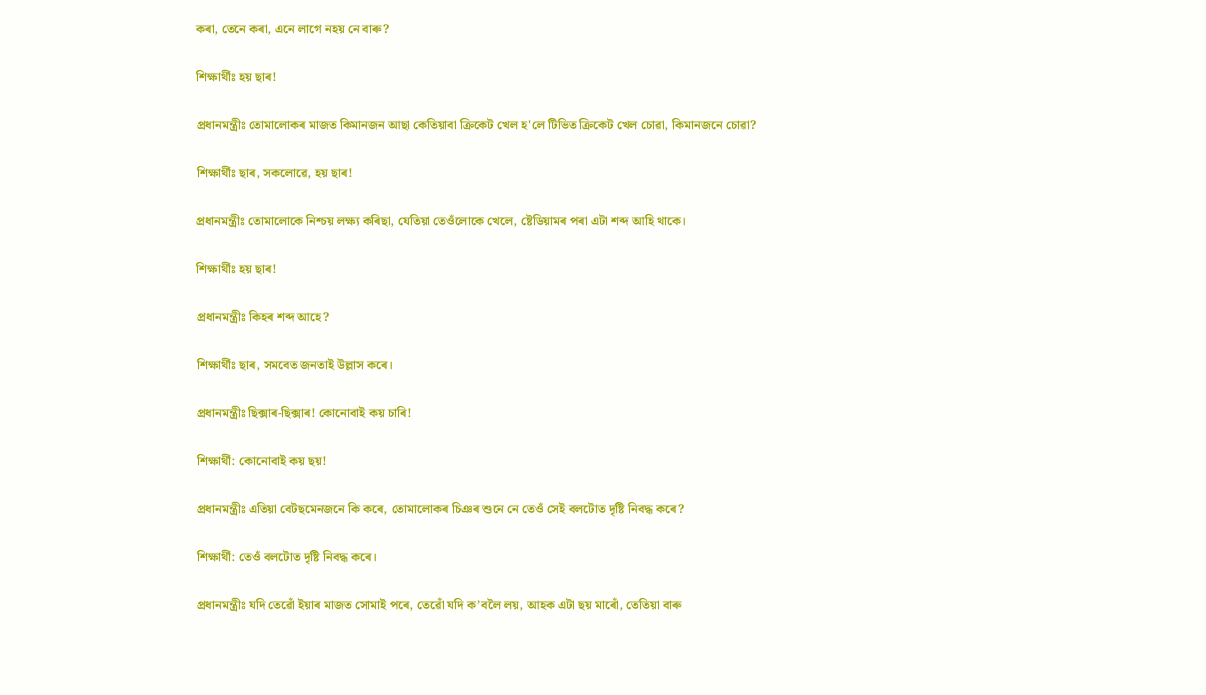কৰা, তেনে কৰা, এনে লাগে নহয় নে বাৰু?

শিক্ষাৰ্থীঃ হয় ছাৰ!

প্ৰধানমন্ত্ৰীঃ তোমালোকৰ মাজত কিমানজন আছা কেতিয়াবা ক্ৰিকেট খেল হ'লে টিভিত ক্ৰিকেট খেল চোৱা, কিমানজনে চোৱা?

শিক্ষাৰ্থীঃ ছাৰ, সকলোৱে, হয় ছাৰ!

প্ৰধানমন্ত্ৰীঃ তোমালোকে নিশ্চয় লক্ষ্য কৰিছা, যেতিয়া তেওঁলোকে খেলে, ষ্টেডিয়ামৰ পৰা এটা শব্দ আহি থাকে।

শিক্ষাৰ্থীঃ হয় ছাৰ!

প্ৰধানমন্ত্ৰীঃ কিহৰ শব্দ আহে?

শিক্ষাৰ্থীঃ ছাৰ, সমবেত জনতাই উল্লাস কৰে।

প্ৰধানমন্ত্ৰীঃ ছিক্সাৰ-ছিক্সাৰ! কোনোবাই কয় চাৰি!

শিক্ষাৰ্থী: কোনোবাই কয় ছয়!

প্ৰধানমন্ত্ৰীঃ এতিয়া বেটছমেনজনে কি কৰে, তোমালোকৰ চিঞৰ শুনে নে তেওঁ সেই বলটোত দৃষ্টি নিবদ্ধ কৰে?

শিক্ষাৰ্থী: তেওঁ বলটোত দৃষ্টি নিবদ্ধ কৰে।

প্ৰধানমন্ত্ৰীঃ যদি তেৱোঁ ইয়াৰ মাজত সোমাই পৰে, তেৱোঁ যদি ক’বলৈ লয়, আহক এটা ছয় মাৰোঁ, তেতিয়া বাৰু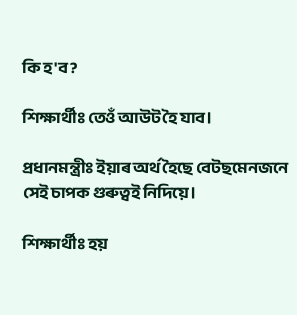কি হ'ব?

শিক্ষাৰ্থীঃ তেওঁ আউট হৈ যাব।

প্ৰধানমন্ত্ৰীঃ ইয়াৰ অৰ্থ হৈছে বেটছমেনজনে সেই চাপক গুৰুত্বই নিদিয়ে।

শিক্ষাৰ্থীঃ হয়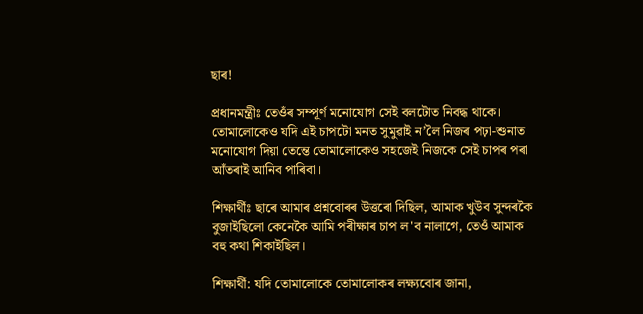ছাৰ!

প্ৰধানমন্ত্ৰীঃ তেওঁৰ সম্পূৰ্ণ মনোযোগ সেই বলটোত নিবদ্ধ থাকে। তোমালোকেও যদি এই চাপটো মনত সুমুৱাই ন’লৈ নিজৰ পঢ়া-শুনাত মনোযোগ দিয়া তেন্তে তোমালোকেও সহজেই নিজকে সেই চাপৰ পৰা আঁতৰাই আনিব পাৰিবা।

শিক্ষাৰ্থীঃ ছাৰে আমাৰ প্ৰশ্নবোৰৰ উত্তৰো দিছিল, আমাক খুউব সুন্দৰকৈ বুজাইছিলো কেনেকৈ আমি পৰীক্ষাৰ চাপ ল'ব নালাগে, তেওঁ আমাক বহু কথা শিকাইছিল।

শিক্ষাৰ্থী: যদি তোমালোকে তোমালোকৰ লক্ষ্যবোৰ জানা,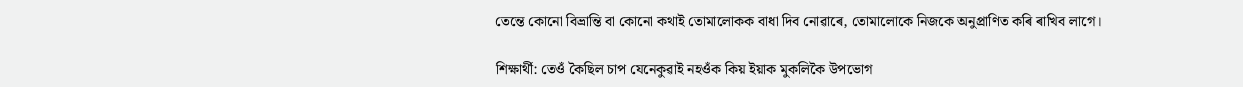তেন্তে কোনো বিভ্ৰান্তি বা কোনো কথাই তোমালোকক বাধা দিব নোৱাৰে, তোমালোকে নিজকে অনুপ্ৰাণিত কৰি ৰাখিব লাগে।

শিক্ষাৰ্থী: তেওঁ কৈছিল চাপ যেনেকুৱাই নহওঁক কিয় ইয়াক মুকলিকৈ উপভোগ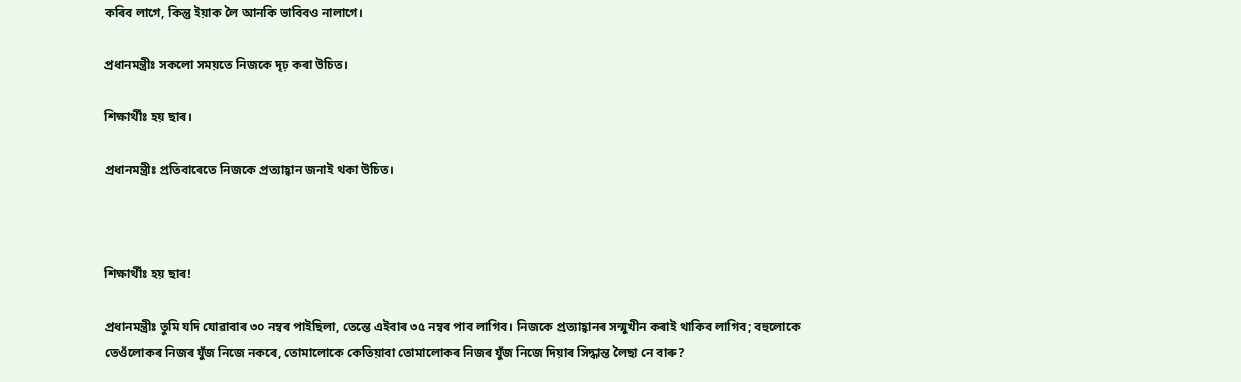কৰিব লাগে, কিন্তু ইয়াক লৈ আনকি ভাবিবও নালাগে।

প্ৰধানমন্ত্ৰীঃ সকলো সময়তে নিজকে দৃঢ় কৰা উচিত।

শিক্ষাৰ্থীঃ হয় ছাৰ।

প্ৰধানমন্ত্ৰীঃ প্ৰতিবাৰেতে নিজকে প্ৰত্যাহ্বান জনাই থকা উচিত।



শিক্ষাৰ্থীঃ হয় ছাৰ!

প্ৰধানমন্ত্ৰীঃ তুমি যদি যোৱাবাৰ ৩০ নম্বৰ পাইছিলা, তেন্তে এইবাৰ ৩৫ নম্বৰ পাব লাগিব। নিজকে প্ৰত্যাহ্বানৰ সন্মুখীন কৰাই থাকিব লাগিব; বহুলোকে তেওঁলোকৰ নিজৰ যুঁজ নিজে নকৰে, তোমালোকে কেতিয়াবা তোমালোকৰ নিজৰ যুঁজ নিজে দিয়াৰ সিদ্ধান্ত লৈছা নে বাৰু?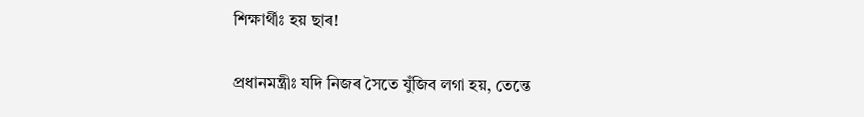শিক্ষাৰ্থীঃ হয় ছাৰ!

প্ৰধানমন্ত্ৰীঃ যদি নিজৰ সৈতে যুঁজিব লগা হয়, তেন্তে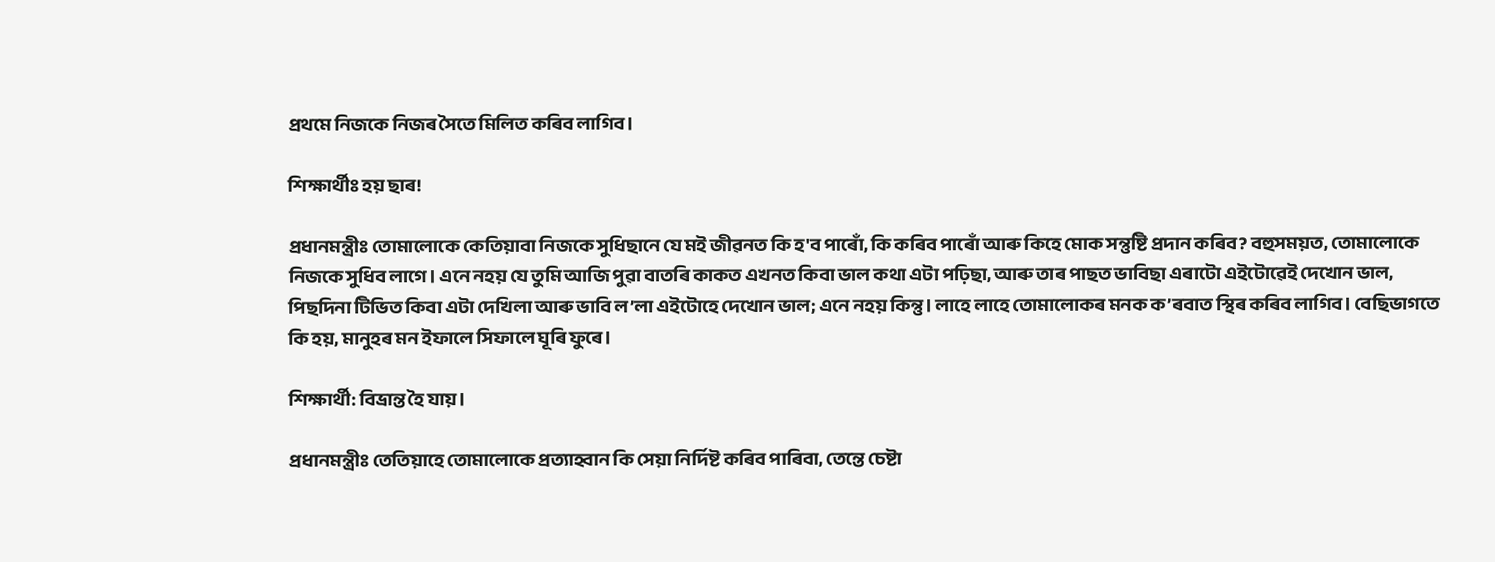প্ৰথমে নিজকে নিজৰ সৈতে মিলিত কৰিব লাগিব।

শিক্ষাৰ্থীঃ হয় ছাৰ!

প্ৰধানমন্ত্ৰীঃ তোমালোকে কেতিয়াবা নিজকে সুধিছানে যে মই জীৱনত কি হ'ব পাৰোঁ, কি কৰিব পাৰোঁ আৰু কিহে মোক সন্তুষ্টি প্ৰদান কৰিব? বহুসময়ত, তোমালোকে নিজকে সুধিব লাগে। এনে নহয় যে তুমি আজি পুৱা বাতৰি কাকত এখনত কিবা ভাল কথা এটা পঢ়িছা, আৰু তাৰ পাছত ভাবিছা এৰাটো এইটোৱেই দেখোন ভাল, পিছদিনা টিভিত কিবা এটা দেখিলা আৰু ভাবি ল’লা এইটোহে দেখোন ভাল; এনে নহয় কিন্তু। লাহে লাহে তোমালোকৰ মনক ক’ৰবাত স্থিৰ কৰিব লাগিব। বেছিভাগতে কি হয়, মানুহৰ মন ইফালে সিফালে ঘূৰি ফুৰে।

শিক্ষাৰ্থী: বিভ্ৰান্ত হৈ যায়।

প্ৰধানমন্ত্ৰীঃ তেতিয়াহে তোমালোকে প্ৰত্যাহ্বান কি সেয়া নিৰ্দিষ্ট কৰিব পাৰিবা, তেন্তে চেষ্টা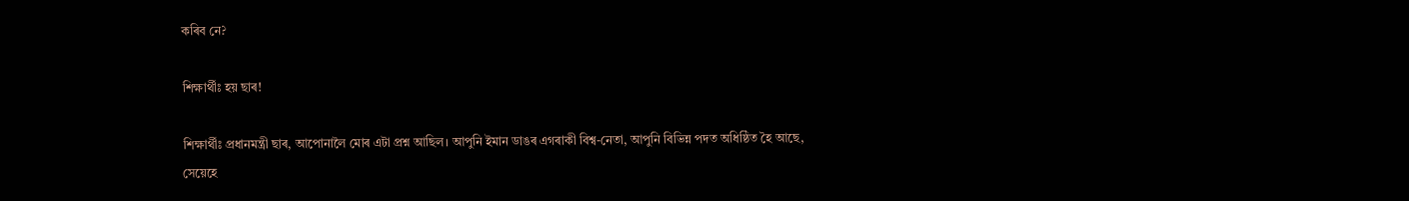কৰিব নে?

শিক্ষাৰ্থীঃ হয় ছাৰ!

শিক্ষাৰ্থীঃ প্ৰধানমন্ত্ৰী ছাৰ, আপোনালৈ মোৰ এটা প্ৰশ্ন আছিল। আপুনি ইমান ডাঙৰ এগৰাকী বিশ্ব-নেতা, আপুনি বিভিন্ন পদত অধিষ্ঠিত হৈ আছে, সেয়েহে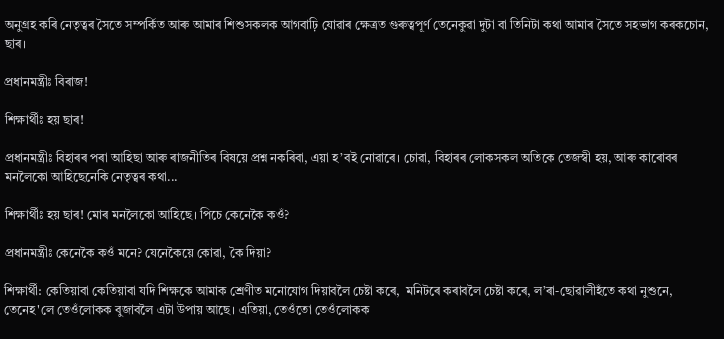অনুগ্ৰহ কৰি নেতৃত্বৰ সৈতে সম্পৰ্কিত আৰু আমাৰ শিশুসকলক আগবাঢ়ি যোৱাৰ ক্ষেত্ৰত গুৰুত্বপূৰ্ণ তেনেকুৱা দুটা বা তিনিটা কথা আমাৰ সৈতে সহভাগ কৰকচোন, ছাৰ।

প্ৰধানমন্ত্ৰীঃ বিৰাজ!

শিক্ষাৰ্থীঃ হয় ছাৰ!

প্ৰধানমন্ত্ৰীঃ বিহাৰৰ পৰা আহিছা আৰু ৰাজনীতিৰ বিষয়ে প্ৰশ্ন নকৰিবা, এয়া হ’বই নোৱাৰে। চোৱা, বিহাৰৰ লোকসকল অতিকে তেজস্বী হয়, আৰু কাৰোবৰ মনলৈকো আহিছেনেকি নেতৃত্বৰ কথা...

শিক্ষাৰ্থীঃ হয় ছাৰ! মোৰ মনলৈকো আহিছে। পিচে কেনেকৈ কওঁ?

প্ৰধানমন্ত্ৰীঃ কেনেকৈ কওঁ মনে? যেনেকৈয়ে কোৱা, কৈ দিয়া?

শিক্ষাৰ্থী: কেতিয়াবা কেতিয়াবা যদি শিক্ষকে আমাক শ্ৰেণীত মনোযোগ দিয়াবলৈ চেষ্টা কৰে,  মনিটৰে কৰাবলৈ চেষ্টা কৰে, ল’ৰা-ছোৱালীহঁতে কথা নুশুনে, তেনেহ'লে তেওঁলোকক বুজাবলৈ এটা উপায় আছে। এতিয়া, তেওঁতো তেওঁলোকক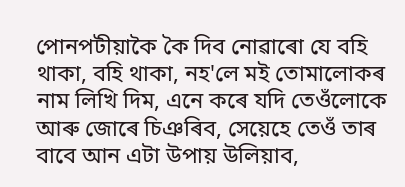পোনপটীয়াকৈ কৈ দিব নোৱাৰো যে বহি থাকা, বহি থাকা, নহ'লে মই তোমালোকৰ নাম লিখি দিম, এনে কৰে যদি তেওঁলোকে আৰু জোৰে চিঞৰিব, সেয়েহে তেওঁ তাৰ বাবে আন এটা উপায় উলিয়াব,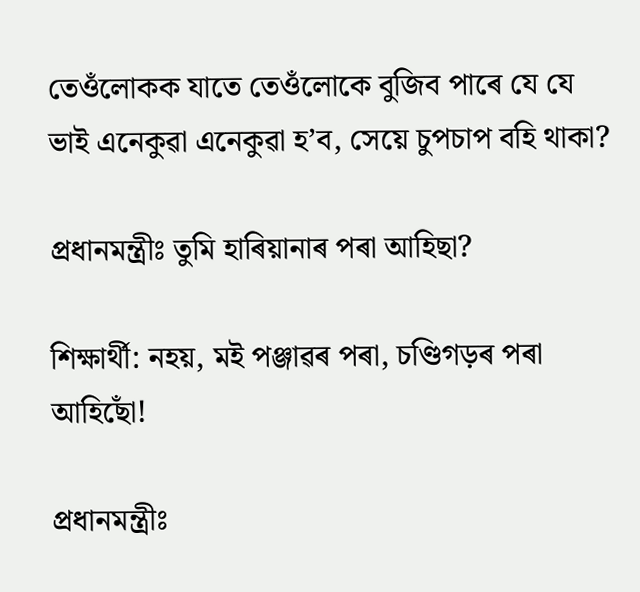তেওঁলোকক যাতে তেওঁলোকে বুজিব পাৰে যে যে ভাই এনেকুৱা এনেকুৱা হ’ব, সেয়ে চুপচাপ বহি থাকা?

প্ৰধানমন্ত্ৰীঃ তুমি হাৰিয়ানাৰ পৰা আহিছা?

শিক্ষাৰ্থী: নহয়, মই পঞ্জাৱৰ পৰা, চণ্ডিগড়ৰ পৰা আহিছোঁ!

প্ৰধানমন্ত্ৰীঃ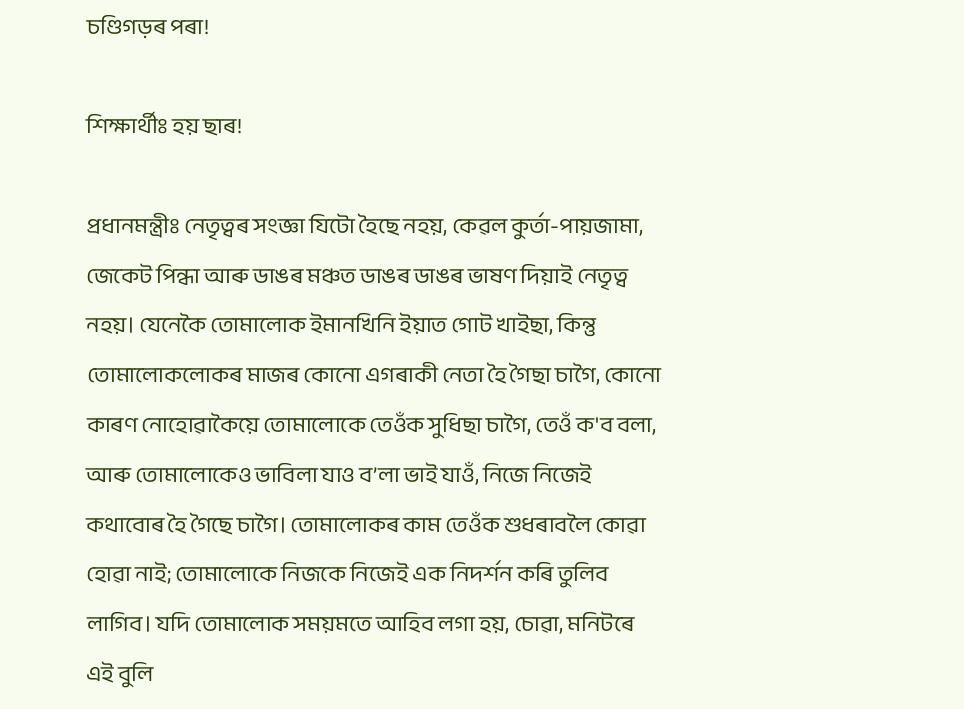চণ্ডিগড়ৰ পৰা!

শিক্ষাৰ্থীঃ হয় ছাৰ!

প্ৰধানমন্ত্ৰীঃ নেতৃত্বৰ সংজ্ঞা যিটো হৈছে নহয়, কেৱল কুৰ্তা-পায়জামা, জেকেট পিন্ধা আৰু ডাঙৰ মঞ্চত ডাঙৰ ডাঙৰ ভাষণ দিয়াই নেতৃত্ব নহয়। যেনেকৈ তোমালোক ইমানখিনি ইয়াত গোট খাইছা, কিন্তু তোমালোকলোকৰ মাজৰ কোনো এগৰাকী নেতা হৈ গৈছা চাগৈ, কোনো কাৰণ নোহোৱাকৈয়ে তোমালোকে তেওঁক সুধিছা চাগৈ, তেওঁ ক'ব বলা, আৰু তোমালোকেও ভাবিলা যাও ব’লা ভাই যাওঁ, নিজে নিজেই কথাবোৰ হৈ গৈছে চাগৈ। তোমালোকৰ কাম তেওঁক শুধৰাবলৈ কোৱা হোৱা নাই; তোমালোকে নিজকে নিজেই এক নিদৰ্শন কৰি তুলিব লাগিব। যদি তোমালোক সময়মতে আহিব লগা হয়, চোৱা, মনিটৰে এই বুলি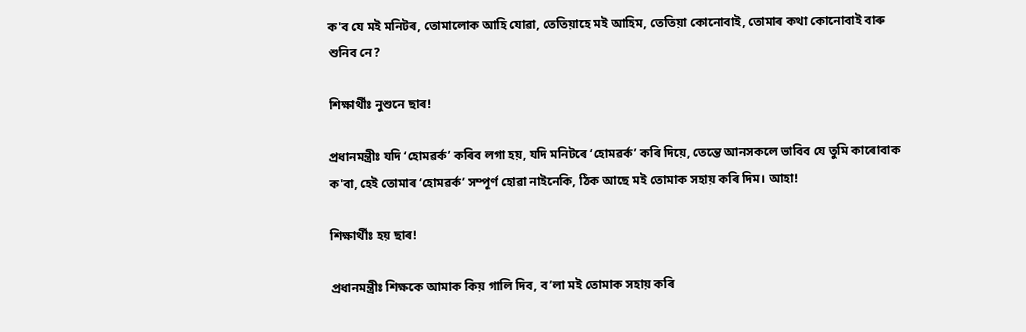ক'ব যে মই মনিটৰ, তোমালোক আহি যোৱা, তেতিয়াহে মই আহিম, তেতিয়া কোনোবাই, তোমাৰ কথা কোনোবাই বাৰু শুনিব নে?

শিক্ষাৰ্থীঃ নুশুনে ছাৰ!

প্ৰধানমন্ত্ৰীঃ যদি ‘হোমৱৰ্ক’ কৰিব লগা হয়, যদি মনিটৰে ‘হোমৱৰ্ক’ কৰি দিয়ে, তেন্তে আনসকলে ভাবিব যে তুমি কাৰোবাক ক'বা, হেই তোমাৰ ‘হোমৱৰ্ক’ সম্পূৰ্ণ হোৱা নাইনেকি, ঠিক আছে মই তোমাক সহায় কৰি দিম। আহা!

শিক্ষাৰ্থীঃ হয় ছাৰ!

প্ৰধানমন্ত্ৰীঃ শিক্ষকে আমাক কিয় গালি দিব, ব’লা মই তোমাক সহায় কৰি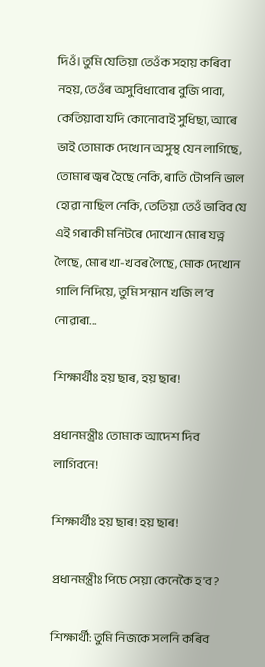দিওঁ। তুমি যেতিয়া তেওঁক সহায় কৰিবা নহয়, তেওঁৰ অসুবিধাবোৰ বুজি পাবা, কেতিয়াবা যদি কোনোবাই সুধিছা, আৰে ভাই তোমাক দেখোন অসুস্থ যেন লাগিছে, তোমাৰ জ্বৰ হৈছে নেকি, ৰাতি টোপনি ভাল হোৱা নাছিল নেকি, তেতিয়া তেওঁ ভাবিব যে এই গৰাকী মনিটৰে দোখোন মোৰ যত্ন লৈছে, মোৰ খা-খবৰ লৈছে, মোক দেখোন গালি নিদিয়ে, তুমি সন্মান খজি ল’ব নোৱাৰা...

শিক্ষাৰ্থীঃ হয় ছাৰ, হয় ছাৰ!

প্ৰধানমন্ত্ৰীঃ তোমাক আদেশ দিব লাগিবনে!

শিক্ষাৰ্থীঃ হয় ছাৰ! হয় ছাৰ!

প্ৰধানমন্ত্ৰীঃ পিচে সেয়া কেনেকৈ হ'ব?

শিক্ষাৰ্থী: তুমি নিজকে সলনি কৰিব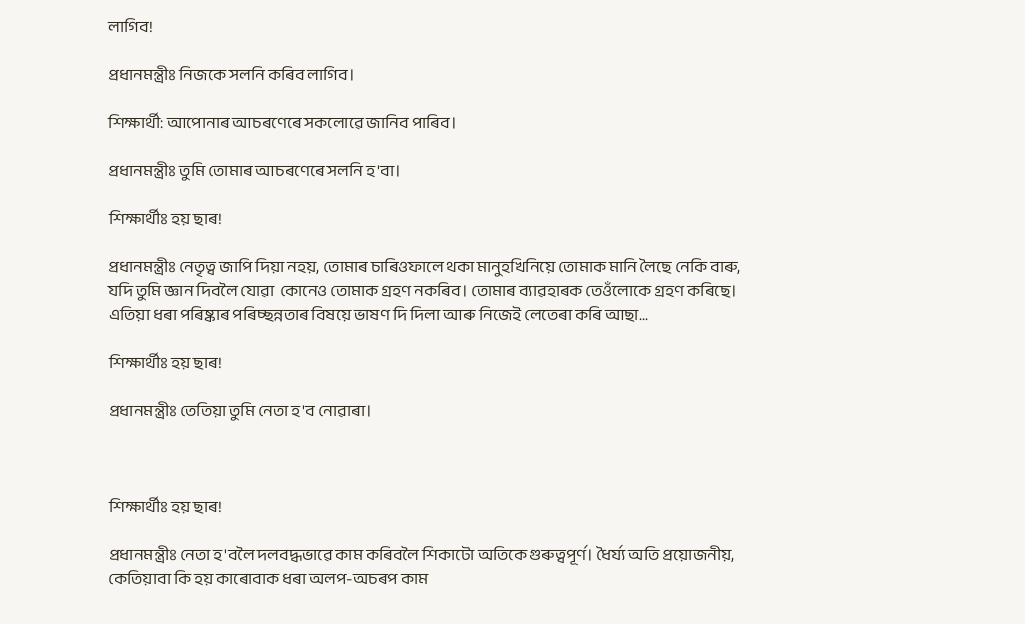লাগিব!

প্ৰধানমন্ত্ৰীঃ নিজকে সলনি কৰিব লাগিব।

শিক্ষাৰ্থী: আপোনাৰ আচৰণেৰে সকলোৱে জানিব পাৰিব।

প্ৰধানমন্ত্ৰীঃ তুমি তোমাৰ আচৰণেৰে সলনি হ'বা।

শিক্ষাৰ্থীঃ হয় ছাৰ!

প্ৰধানমন্ত্ৰীঃ নেতৃত্ব জাপি দিয়া নহয়, তোমাৰ চাৰিওফালে থকা মানুহখিনিয়ে তোমাক মানি লৈছে নেকি বাৰু, যদি তুমি জ্ঞান দিবলৈ যোৱা  কোনেও তোমাক গ্ৰহণ নকৰিব। তোমাৰ ব্যাৱহাৰক তেওঁলোকে গ্ৰহণ কৰিছে। এতিয়া ধৰা পৰিষ্কাৰ পৰিচ্ছন্নতাৰ বিষয়ে ভাষণ দি দিলা আৰু নিজেই লেতেৰা কৰি আছা...

শিক্ষাৰ্থীঃ হয় ছাৰ!

প্ৰধানমন্ত্ৰীঃ তেতিয়া তুমি নেতা হ'ব নোৱাৰা।



শিক্ষাৰ্থীঃ হয় ছাৰ!

প্ৰধানমন্ত্ৰীঃ নেতা হ'বলৈ দলবদ্ধভাৱে কাম কৰিবলৈ শিকাটো অতিকে গুৰুত্বপূৰ্ণ। ধৈৰ্য্য অতি প্ৰয়োজনীয়, কেতিয়াবা কি হয় কাৰোবাক ধৰা অলপ-অচৰপ কাম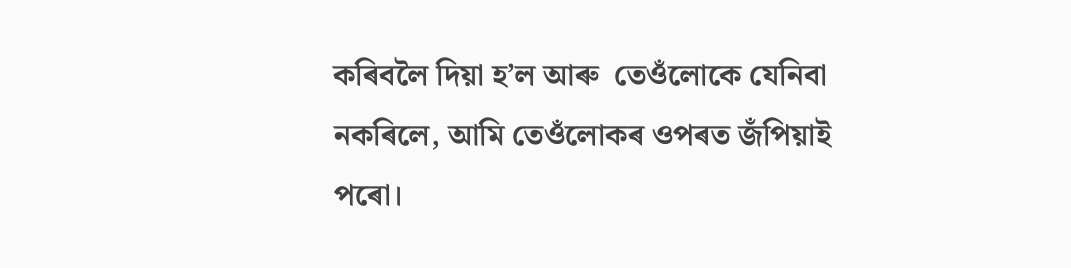কৰিবলৈ দিয়া হ’ল আৰু  তেওঁলোকে যেনিবা নকৰিলে, আমি তেওঁলোকৰ ওপৰত জঁপিয়াই পৰো।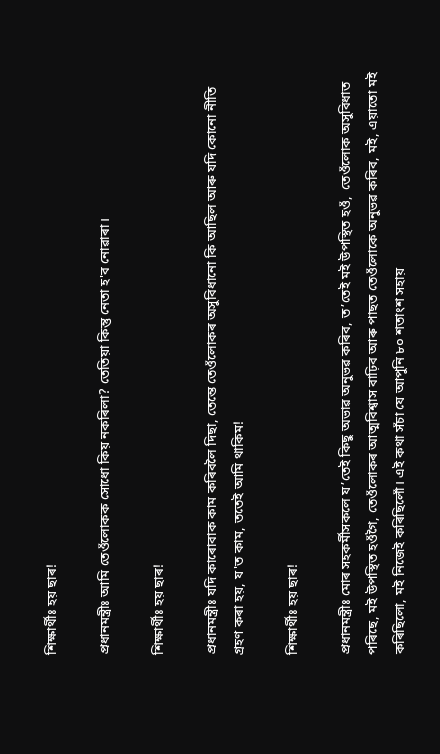শিক্ষাৰ্থীঃ হয় ছাৰ!

প্ৰধানমন্ত্ৰীঃ আমি তেওঁলোকক সোধো কিয় নকৰিলা? তেতিয়া কিন্তু নেতা হ'ব নোৱাৰা।

শিক্ষাৰ্থীঃ হয় ছাৰ!

প্ৰধানমন্ত্ৰীঃ যদি কাৰোবাক কাম কৰিবলৈ দিছা, তেন্তে তেওঁলোকৰ অসুবিধানো কি আছিল আৰু যদি কোনো নীতি গ্ৰহণ কৰা হয়, য'ত কাম, ততেই আমি থাকিম!

শিক্ষাৰ্থীঃ হয় ছাৰ!

প্ৰধানমন্ত্ৰীঃ মোৰ সহকৰ্মীসকলে য’তেই কিছু অভাৱ অনুভৱ কৰিব, ত’তেই মই উপস্থিত হওঁ,  তেওঁলোক অসুবিধাত পৰিছে, মই উপস্থিত হওঁগৈ, তেওঁলোকৰ আত্মবিশ্বাস বাঢ়িব আৰু পাছত তেওঁলোকে অনুভৱ কৰিব, মই, এয়াতো মই কৰিছিলো, মই নিজেই কৰিছিলোঁ। এই কথা সঁচা যে আপুনি ৮০ শতাংশ সহায়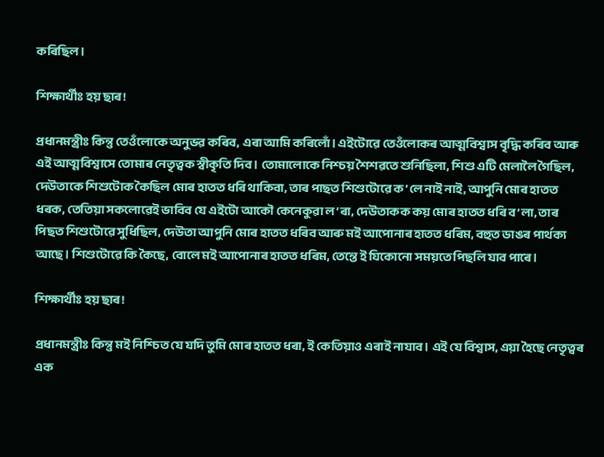কৰিছিল।

শিক্ষাৰ্থীঃ হয় ছাৰ!

প্ৰধানমন্ত্ৰীঃ কিন্তু তেওঁলোকে অনুভৱ কৰিব, এৰা আমি কৰিলোঁ। এইটোৱে তেওঁলোকৰ আত্মবিশ্বাস বৃদ্ধি কৰিব আৰু এই আত্মবিশ্বাসে তোমাৰ নেতৃত্বক স্বীকৃতি দিব। তোমালোকে নিশ্চয় শৈশৱতে শুনিছিলা, শিশু এটি মেলালৈ গৈছিল, দেউতাকে শিশুটোক কৈছিল মোৰ হাতত ধৰি থাকিবা, তাৰ পাছত শিশুটোৱে ক’লে নাই নাই, আপুনি মোৰ হাতত ধৰক, তেতিয়া সকলোৱেই ভাবিব যে এইটো আকৌ কেনেকুৱা ল’ৰা, দেউতাকক কয় মোৰ হাতত ধৰি ব’লা, তাৰ পিছত শিশুটোৱে সুধিছিল, দেউতা আপুনি মোৰ হাতত ধৰিব আৰু মই আপোনাৰ হাতত ধৰিম, বহুত ডাঙৰ পাৰ্থক্য আছে। শিশুটোৱে কি কৈছে, বোলে মই আপোনাৰ হাতত ধৰিম, তেন্তে ই যিকোনো সময়তে পিছলি যাব পাৰে।

শিক্ষাৰ্থীঃ হয় ছাৰ!

প্ৰধানমন্ত্ৰীঃ কিন্তু মই নিশ্চিত যে যদি তুমি মোৰ হাতত ধৰা, ই কেতিয়াও এৰাই নাযাব। এই যে বিশ্বাস, এয়া হৈছে নেতৃত্বৰ এক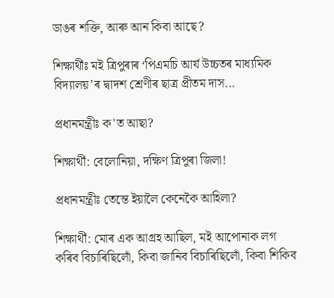ডাঙৰ শক্তি, আৰু আন কিবা আছে?

শিক্ষাৰ্থীঃ মই ত্ৰিপুৰাৰ ‘পিএমচি আৰ্য উচ্চতৰ মাধ্যমিক বিদ্যালয়’ৰ দ্বাদশ শ্ৰেণীৰ ছাত্ৰ প্ৰীতম দাস...

প্ৰধানমন্ত্ৰীঃ ক'ত আছা?

শিক্ষাৰ্থী: বেলোনিয়া, দক্ষিণ ত্ৰিপুৰা জিলা!

প্ৰধানমন্ত্ৰীঃ তেন্তে ইয়ালৈ কেনেকৈ আহিলা?

শিক্ষাৰ্থী: মোৰ এক আগ্ৰহ আছিল, মই আপোনাক লগ কৰিব বিচাৰিছিলোঁ, কিবা জানিব বিচাৰিছিলোঁ, কিবা শিকিব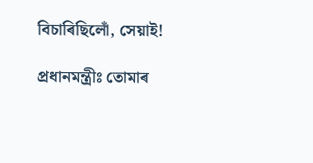বিচাৰিছিলোঁ, সেয়াই!

প্ৰধানমন্ত্ৰীঃ তোমাৰ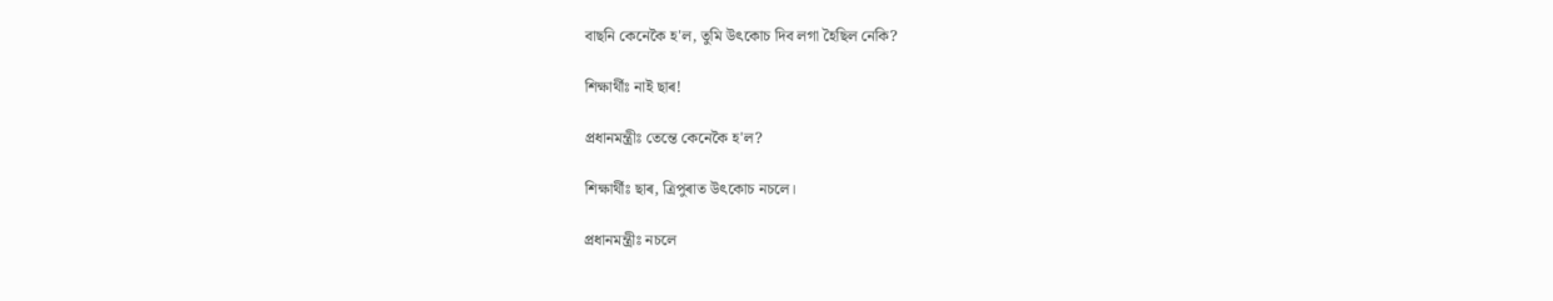বাছনি কেনেকৈ হ'ল, তুমি উৎকোচ দিব লগা হৈছিল নেকি?

শিক্ষাৰ্থীঃ নাই ছাৰ!

প্ৰধানমন্ত্ৰীঃ তেন্তে কেনেকৈ হ'ল?

শিক্ষাৰ্থীঃ ছাৰ, ত্ৰিপুৰাত উৎকোচ নচলে।

প্ৰধানমন্ত্ৰীঃ নচলে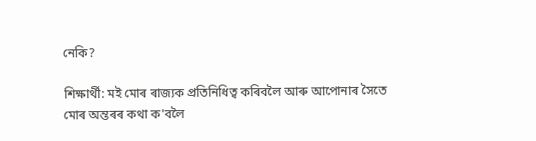নেকি?

শিক্ষাৰ্থী: মই মোৰ ৰাজ্যক প্ৰতিনিধিত্ব কৰিবলৈ আৰু আপোনাৰ সৈতে মোৰ অন্তৰৰ কথা ক'বলৈ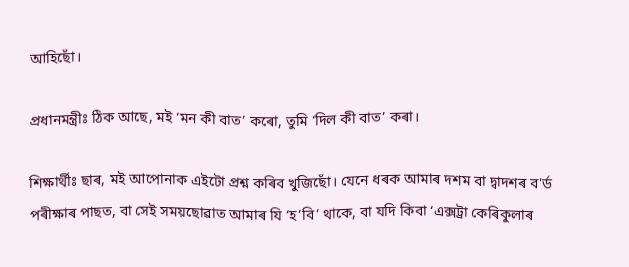আহিছোঁ।

প্ৰধানমন্ত্ৰীঃ ঠিক আছে, মই ‘মন কী বাত’ কৰো, তুমি ‘দিল কী বাত’ কৰা।

শিক্ষাৰ্থীঃ ছাৰ, মই আপোনাক এইটো প্ৰশ্ন কৰিব খুজিছোঁ। যেনে ধৰক আমাৰ দশম বা দ্বাদশৰ ব'ৰ্ড পৰীক্ষাৰ পাছত, বা সেই সময়ছোৱাত আমাৰ যি ‘হ’বি’ থাকে, বা যদি কিবা ‘এক্সট্ৰা কেৰিকুলাৰ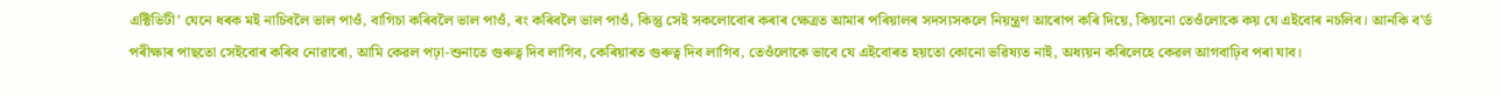এক্টিভিটী’ যেনে ধৰক মই নাচিবলৈ ভাল পাওঁ, বাগিচা কৰিবলৈ ভাল পাওঁ, ৰং কৰিবলৈ ভাল পাওঁ, কিন্তু সেই সকলোবোৰ কৰাৰ ক্ষেত্ৰত আমাৰ পৰিয়ালৰ সদস্যসকলে নিয়ন্ত্ৰণ আৰোপ কৰি দিয়ে, কিয়নো তেওঁলোকে কয় যে এইবোৰ নচলিব। আনকি ব'ৰ্ড পৰীক্ষাৰ পাছতো সেইবোৰ কৰিব নোৱাৰো, আমি কেৱল পঢ়া-শুনাতে গুৰুত্ব দিব লাগিব, কেৰিয়াৰত গুৰুত্ব দিব লাগিব, তেওঁলোকে ভাবে যে এইবোৰত হয়তো কোনো ভৱিষ্যত নাই, অধ্যয়ন কৰিলেহে কেৱল আগবাঢ়িব পৰা যাব।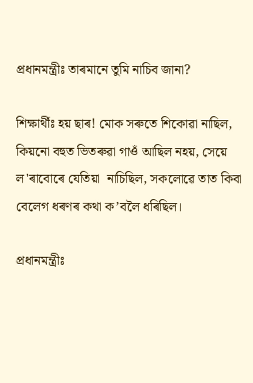প্ৰধানমন্ত্ৰীঃ তাৰমানে তুমি নাচিব জানা?

শিক্ষাৰ্থীঃ হয় ছাৰ! মোক সৰুতে শিকোৱা নাছিল, কিয়নো বহুত ভিতৰুৱা গাওঁ আছিল নহয়, সেয়ে ল'ৰাবোৰে যেতিয়া  নাচিছিল, সকলোৱে তাত কিবা বেলেগ ধৰণৰ কথা ক’বলৈ ধৰিছিল।

প্ৰধানমন্ত্ৰীঃ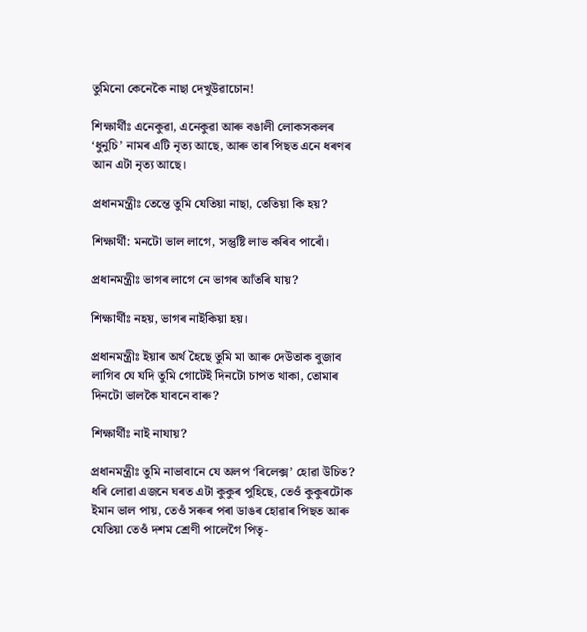তুমিনো কেনেকৈ নাছা দেখুউৱাচোন!

শিক্ষাৰ্থীঃ এনেকুৱা, এনেকুৱা আৰু বঙালী লোকসকলৰ ‘ধুনুচি’ নামৰ এটি নৃত্য আছে, আৰু তাৰ পিছত এনে ধৰণৰ আন এটা নৃত্য আছে।

প্ৰধানমন্ত্ৰীঃ তেন্তে তুমি যেতিয়া নাছা, তেতিয়া কি হয়?

শিক্ষাৰ্থী: মনটো ভাল লাগে, সন্তুষ্টি লাভ কৰিব পাৰোঁ।

প্ৰধানমন্ত্ৰীঃ ভাগৰ লাগে নে ভাগৰ আঁতৰি যায়?

শিক্ষাৰ্থীঃ নহয়, ভাগৰ নাইকিয়া হয়।

প্ৰধানমন্ত্ৰীঃ ইয়াৰ অৰ্থ হৈছে তুমি মা আৰু দেউতাক বুজাব লাগিব যে যদি তুমি গোটেই দিনটো চাপত থাকা, তোমাৰ দিনটো ভালকৈ যাবনে বাৰু?

শিক্ষাৰ্থীঃ নাই নাযায়?

প্ৰধানমন্ত্ৰীঃ তুমি নাভাবানে যে অলপ ‘ৰিলেক্স’ হোৱা উচিত? ধৰি লোৱা এজনে ঘৰত এটা কুকুৰ পুহিছে, তেওঁ কুকুৰটোক ইমান ভাল পায়, তেওঁ সৰুৰ পৰা ডাঙৰ হোৱাৰ পিছত আৰু যেতিয়া তেওঁ দশম শ্ৰেণী পালেগৈ পিতৃ-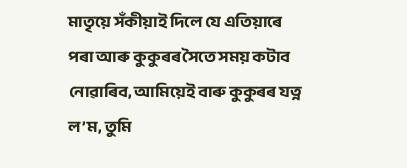মাতৃয়ে সঁকীয়াই দিলে যে এতিয়াৰে পৰা আৰু কুকুৰৰ সৈতে সময় কটাব নোৱাৰিব, আমিয়েই বাৰু কুকুৰৰ যত্ন ল’ম, তুমি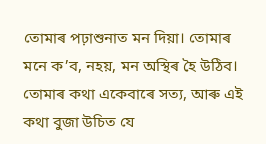তোমাৰ পঢ়াশুনাত মন দিয়া। তোমাৰ মনে ক’ব, নহয়, মন অস্থিৰ হৈ উঠিব। তোমাৰ কথা একেবাৰে সত্য, আৰু এই কথা বুজা উচিত যে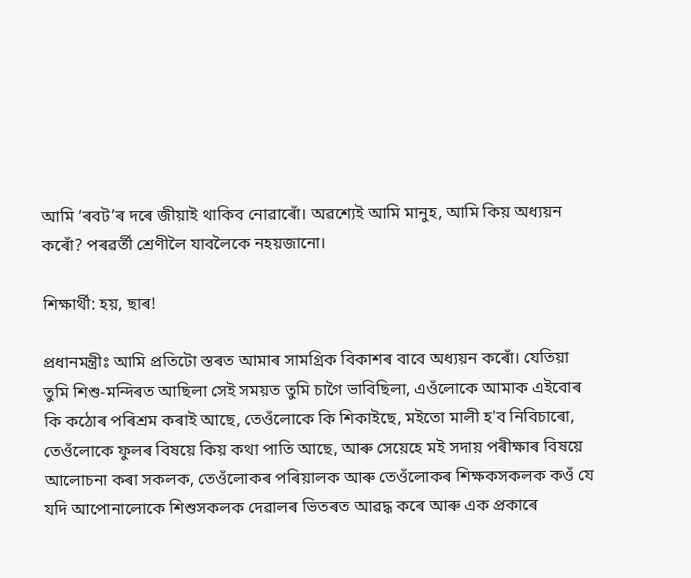আমি ‘ৰবট’ৰ দৰে জীয়াই থাকিব নোৱাৰোঁ। অৱশ্যেই আমি মানুহ, আমি কিয় অধ্যয়ন কৰোঁ? পৰৱৰ্তী শ্ৰেণীলৈ যাবলৈকে নহয়জানো।

শিক্ষাৰ্থী: হয়, ছাৰ!

প্ৰধানমন্ত্ৰীঃ আমি প্ৰতিটো স্তৰত আমাৰ সামগ্ৰিক বিকাশৰ বাবে অধ্যয়ন কৰোঁ। যেতিয়া তুমি শিশু-মন্দিৰত আছিলা সেই সময়ত তুমি চাগৈ ভাবিছিলা, এওঁলোকে আমাক এইবোৰ কি কঠোৰ পৰিশ্ৰম কৰাই আছে, তেওঁলোকে কি শিকাইছে, মইতো মালী হ'ব নিবিচাৰো, তেওঁলোকে ফুলৰ বিষয়ে কিয় কথা পাতি আছে, আৰু সেয়েহে মই সদায় পৰীক্ষাৰ বিষয়ে আলোচনা কৰা সকলক, তেওঁলোকৰ পৰিয়ালক আৰু তেওঁলোকৰ শিক্ষকসকলক কওঁ যে যদি আপোনালোকে শিশুসকলক দেৱালৰ ভিতৰত আৱদ্ধ কৰে আৰু এক প্ৰকাৰে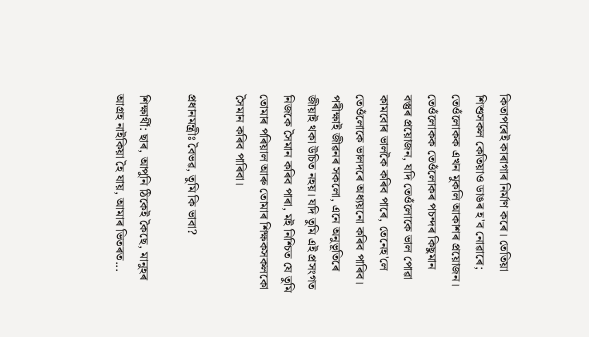কিতাপৰেই কাৰাগাৰ নিৰ্মাণ কৰে। তেতিয়া শিশুসকল কেতিয়াও ডাঙৰ হ'ব নোৱাৰে; তেওঁলোকক এখন মুকলি আকাশৰ প্ৰয়োজন। তেওঁলোকক তেওঁলোকৰ পচন্দৰ কিছুমান বস্তুৰ প্ৰয়োজন, যদি তেওঁলোকে ভাল পোৱা কামবোৰ ভালকৈ কৰিব পাৰে, তেনেহ'লে তেওঁলোকে ভালদৰে অধ্যয়নো কৰিব পাৰিব। পৰীক্ষাই জীৱনৰ সকলো, এনে অনুভূতিৰে জীয়াই থকা উচিত নহয়। যদি তুমি এই প্ৰসংগত নিজকে সৈমান কৰিব পাৰা, মই নিশ্চিত যে তুমি তোমাৰ পৰিয়াল আৰু তোমাৰ শিক্ষকসকলকো সৈমান কৰিব পাৰিবা।

প্ৰধানমন্ত্ৰীঃ বৈভৱ, তুমি কি ভাবা?

শিক্ষাৰ্থী: ছাৰ, আপুনি ঠিকেই কৈছে, মানুহৰ আগ্ৰহ নাইকিয়া হৈ যায়, আমাৰ ভিতৰত...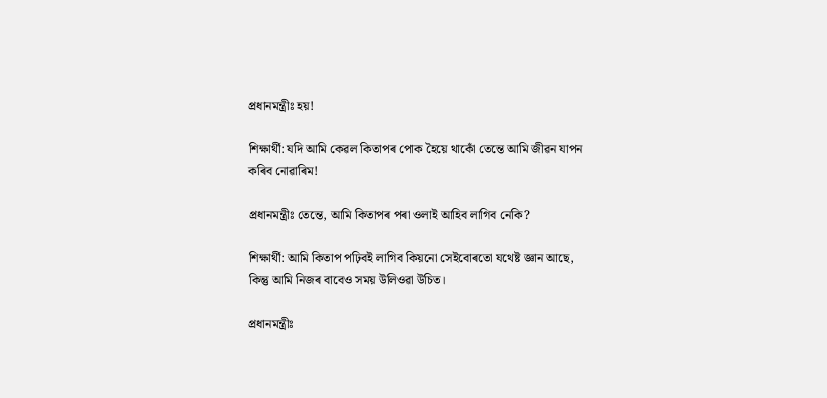প্ৰধানমন্ত্ৰীঃ হয়!

শিক্ষাৰ্থী: যদি আমি কেৱল কিতাপৰ পোক হৈয়ে থাকোঁ তেন্তে আমি জীৱন যাপন কৰিব নোৱাৰিম!

প্ৰধানমন্ত্ৰীঃ তেন্তে, আমি কিতাপৰ পৰা ওলাই আহিব লাগিব নেকি?

শিক্ষাৰ্থী: আমি কিতাপ পঢ়িবই লাগিব কিয়নো সেইবোৰতো যথেষ্ট জ্ঞান আছে, কিন্তু আমি নিজৰ বাবেও সময় উলিওৱা উচিত।

প্ৰধানমন্ত্ৰীঃ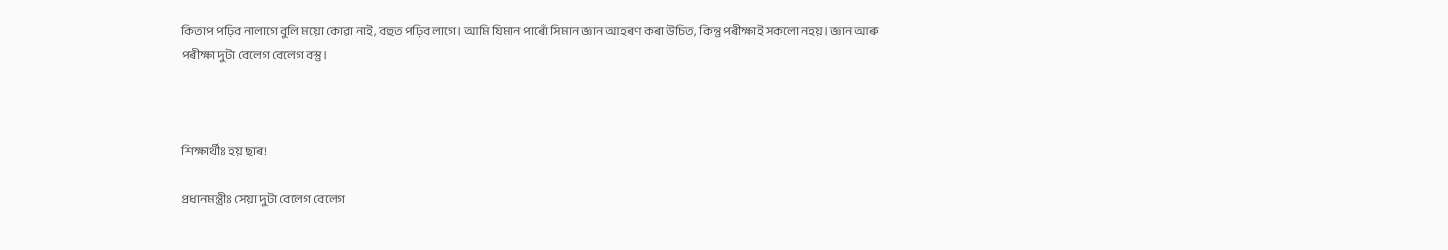কিতাপ পঢ়িব নালাগে বুলি ময়ো কোৱা নাই, বহুত পঢ়িব লাগে। আমি যিমান পাৰোঁ সিমান জ্ঞান আহৰণ কৰা উচিত, কিন্তু পৰীক্ষাই সকলো নহয়। জ্ঞান আৰু পৰীক্ষা দুটা বেলেগ বেলেগ বস্তু।



শিক্ষাৰ্থীঃ হয় ছাৰ!

প্ৰধানমন্ত্ৰীঃ সেয়া দুটা বেলেগ বেলেগ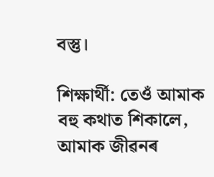বস্তু।

শিক্ষাৰ্থী: তেওঁ আমাক বহু কথাত শিকালে, আমাক জীৱনৰ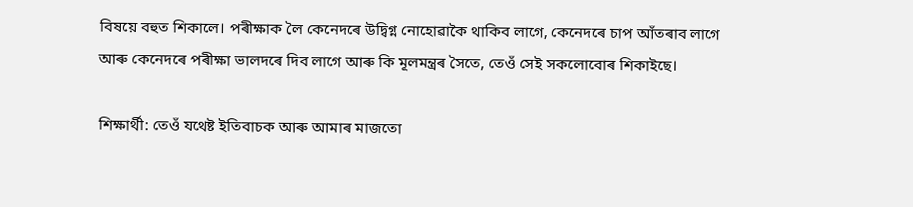বিষয়ে বহুত শিকালে। পৰীক্ষাক লৈ কেনেদৰে উদ্বিগ্ন নোহোৱাকৈ থাকিব লাগে, কেনেদৰে চাপ আঁতৰাব লাগে আৰু কেনেদৰে পৰীক্ষা ভালদৰে দিব লাগে আৰু কি মূলমন্ত্ৰৰ সৈতে, তেওঁ সেই সকলোবোৰ শিকাইছে।

শিক্ষাৰ্থী: তেওঁ যথেষ্ট ইতিবাচক আৰু আমাৰ মাজতো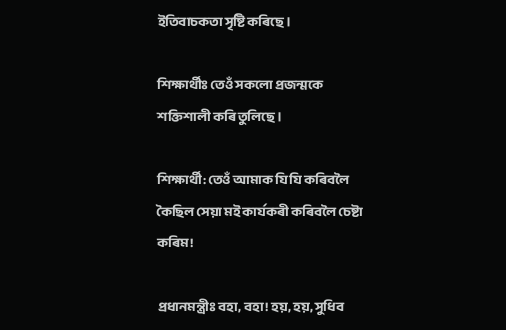ইতিবাচকতা সৃষ্টি কৰিছে।

শিক্ষাৰ্থীঃ তেওঁ সকলো প্ৰজন্মকে শক্তিশালী কৰি তুলিছে।

শিক্ষাৰ্থী: তেওঁ আমাক যি যি কৰিবলৈ কৈছিল সেয়া মই কাৰ্যকৰী কৰিবলৈ চেষ্টা কৰিম!

প্ৰধানমন্ত্ৰীঃ বহা, বহা! হয়, হয়, সুধিব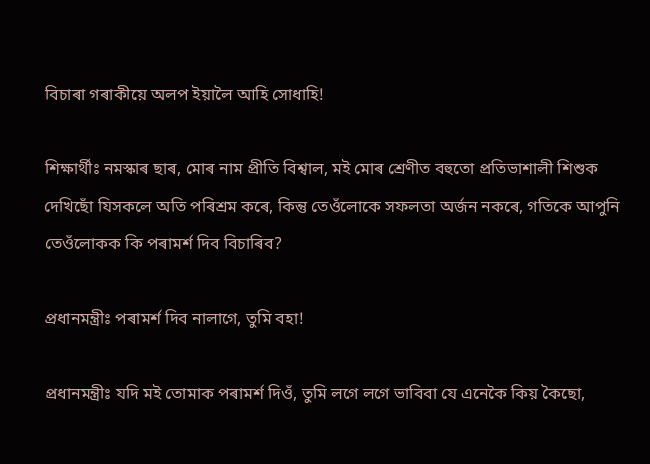বিচাৰা গৰাকীয়ে অলপ ইয়ালৈ আহি সোধাহি!

শিক্ষাৰ্থীঃ নমস্কাৰ ছাৰ, মোৰ নাম প্ৰীতি বিশ্বাল, মই মোৰ শ্ৰেণীত বহুতো প্ৰতিভাশালী শিশুক দেখিছোঁ যিসকলে অতি পৰিশ্ৰম কৰে, কিন্তু তেওঁলোকে সফলতা অৰ্জন নকৰে, গতিকে আপুনি তেওঁলোকক কি পৰামৰ্শ দিব বিচাৰিব?

প্ৰধানমন্ত্ৰীঃ পৰামৰ্শ দিব নালাগে, তুমি বহা!

প্ৰধানমন্ত্ৰীঃ যদি মই তোমাক পৰামৰ্শ দিওঁ, তুমি লগে লগে ভাবিবা যে এনেকৈ কিয় কৈছো,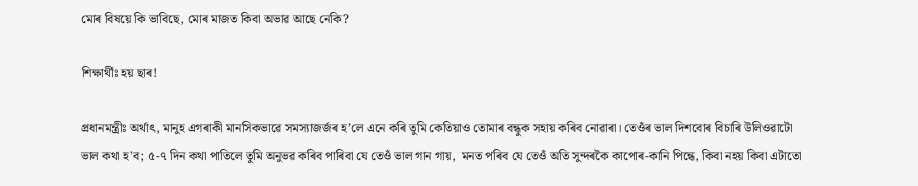মোৰ বিষয়ে কি ভাবিছে, মোৰ মাজত কিবা অভাৱ আছে নেকি?

শিক্ষাৰ্থীঃ হয় ছাৰ!

প্ৰধানমন্ত্ৰীঃ অৰ্থাৎ, মানুহ এগৰাকী মানসিকভাৱে সমস্যাজৰ্জৰ হ’লে এনে কৰি তুমি কেতিয়াও তোমাৰ বন্ধুক সহায় কৰিব নোৱাৰা। তেওঁৰ ভাল দিশবোৰ বিচাৰি উলিওৱাটো ভাল কথা হ'ব; ৫-৭ দিন কথা পাতিলে তুমি অনুভৱ কৰিব পাৰিবা যে তেওঁ ভাল গান গায়,  মনত পৰিব যে তেওঁ অতি সুন্দৰকৈ কাপোৰ-কানি পিন্ধে, কিবা নহয় কিবা এটাতো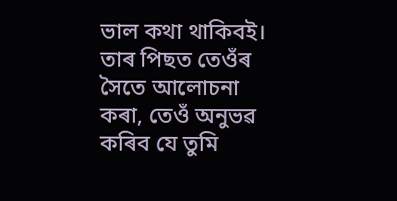ভাল কথা থাকিবই। তাৰ পিছত তেওঁৰ সৈতে আলোচনা কৰা, তেওঁ অনুভৱ কৰিব যে তুমি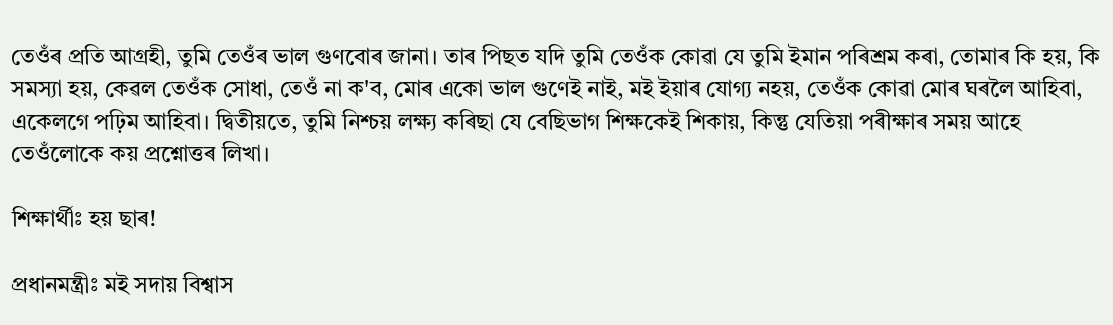তেওঁৰ প্ৰতি আগ্ৰহী, তুমি তেওঁৰ ভাল গুণবোৰ জানা। তাৰ পিছত যদি তুমি তেওঁক কোৱা যে তুমি ইমান পৰিশ্ৰম কৰা, তোমাৰ কি হয়, কি সমস্যা হয়, কেৱল তেওঁক সোধা, তেওঁ না ক'ব, মোৰ একো ভাল গুণেই নাই, মই ইয়াৰ যোগ্য নহয়, তেওঁক কোৱা মোৰ ঘৰলৈ আহিবা, একেলগে পঢ়িম আহিবা। দ্বিতীয়তে, তুমি নিশ্চয় লক্ষ্য কৰিছা যে বেছিভাগ শিক্ষকেই শিকায়, কিন্তু যেতিয়া পৰীক্ষাৰ সময় আহে তেওঁলোকে কয় প্ৰশ্নোত্তৰ লিখা।

শিক্ষাৰ্থীঃ হয় ছাৰ!

প্ৰধানমন্ত্ৰীঃ মই সদায় বিশ্বাস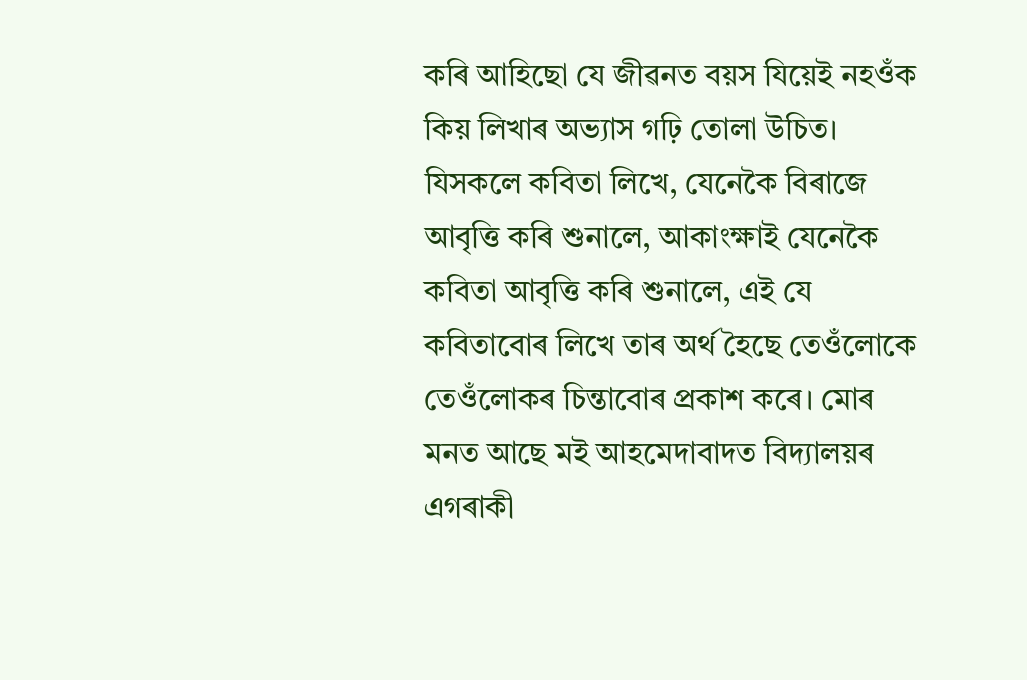কৰি আহিছো যে জীৱনত বয়স যিয়েই নহওঁক কিয় লিখাৰ অভ্যাস গঢ়ি তোলা উচিত। যিসকলে কবিতা লিখে, যেনেকৈ বিৰাজে আবৃত্তি কৰি শুনালে, আকাংক্ষাই যেনেকৈ কবিতা আবৃত্তি কৰি শুনালে, এই যে কবিতাবোৰ লিখে তাৰ অৰ্থ হৈছে তেওঁলোকে তেওঁলোকৰ চিন্তাবোৰ প্ৰকাশ কৰে। মোৰ মনত আছে মই আহমেদাবাদত বিদ্যালয়ৰ এগৰাকী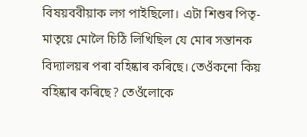বিষয়ববীয়াক লগ পাইছিলো। এটা শিশুৰ পিতৃ-মাতৃয়ে মোলৈ চিঠি লিখিছিল যে মোৰ সন্তানক বিদ্যালয়ৰ পৰা বহিষ্কাৰ কৰিছে। তেওঁকনো কিয় বহিষ্কাৰ কৰিছে? তেওঁলোকে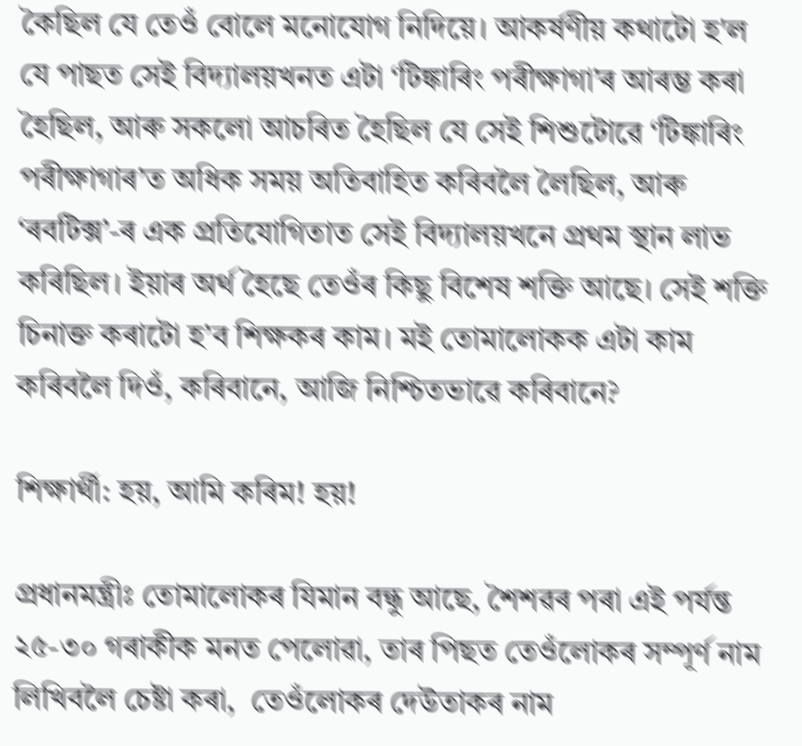কৈছিল যে তেওঁ বোলে মনোযোগ নিদিয়ে। আকৰ্ষণীয় কথাটো হ'ল যে পাছত সেই বিদ্যালয়খনত এটা ‘টিঙ্কাৰিং পৰীক্ষাগা’ৰ আৰম্ভ কৰা হৈছিল, আৰু সকলো আচৰিত হৈছিল যে সেই শিশুটোৱে ‘টিঙ্কাৰিং পৰীক্ষাগাৰ’ত অধিক সময় অতিবাহিত কৰিবলৈ লৈছিল, আৰু ‘ৰবটিক্স’-ৰ এক প্ৰতিযোগিতাত সেই বিদ্যালয়খনে প্ৰথম স্থান লাভ কৰিছিল। ইয়াৰ অৰ্থ হৈছে তেওঁৰ কিছু বিশেষ শক্তি আছে। সেই শক্তি চিনাক্ত কৰাটো হ’ব শিক্ষকৰ কাম। মই তোমালোকক এটা কাম কৰিবলৈ দিওঁ, কৰিবানে, আজি নিশ্চিতভাৱে কৰিবানে?

শিক্ষাৰ্থী: হয়, আমি কৰিম! হয়!

প্ৰধানমন্ত্ৰীঃ তোমালোকৰ যিমান বন্ধু আছে, শৈশৱৰ পৰা এই পৰ্যন্ত ২৫-৩০ গৰাকীক মনত পেলোৱা, তাৰ পিছত তেওঁলোকৰ সম্পূৰ্ণ নাম লিখিবলৈ চেষ্টা কৰা,  তেওঁলোকৰ দেউতাকৰ নাম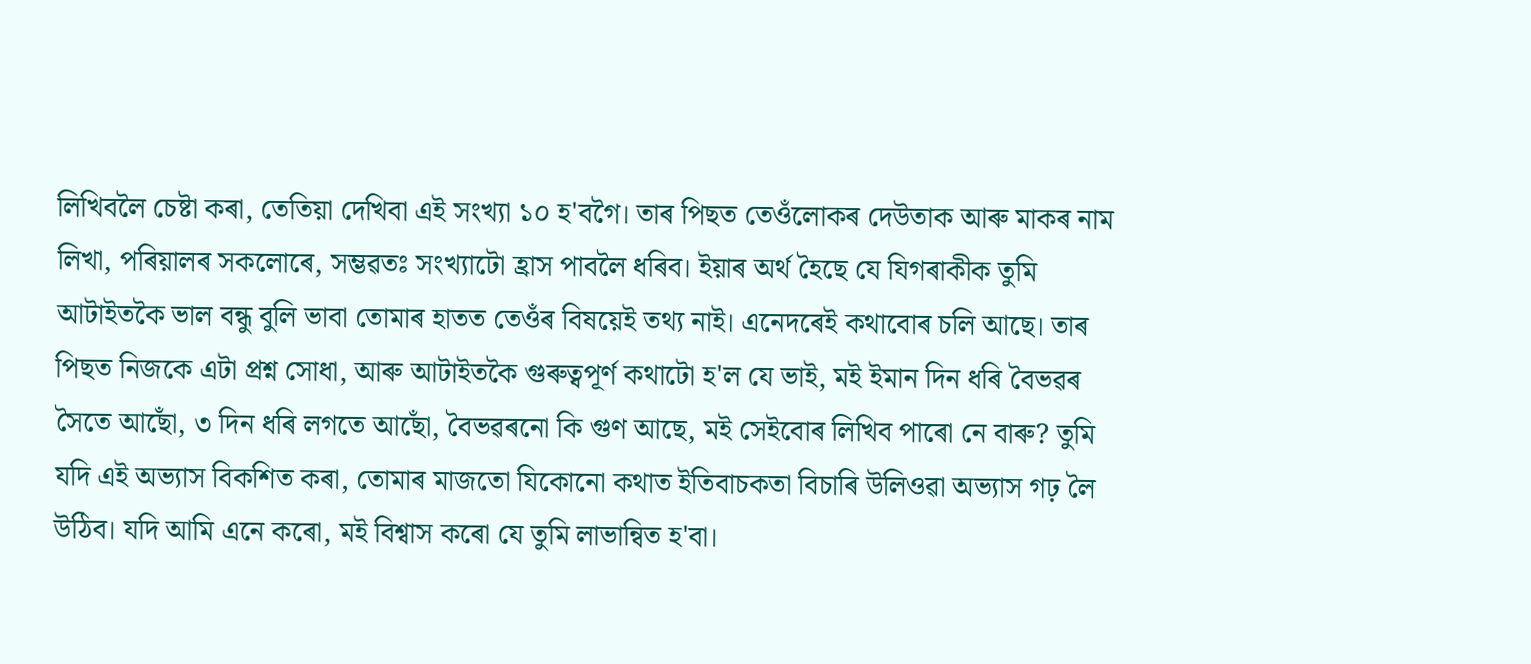লিখিবলৈ চেষ্টা কৰা, তেতিয়া দেখিবা এই সংখ্যা ১০ হ'বগৈ। তাৰ পিছত তেওঁলোকৰ দেউতাক আৰু মাকৰ নাম লিখা, পৰিয়ালৰ সকলোৰে, সম্ভৱতঃ সংখ্যাটো হ্ৰাস পাবলৈ ধৰিব। ইয়াৰ অৰ্থ হৈছে যে যিগৰাকীক তুমি আটাইতকৈ ভাল বন্ধু বুলি ভাবা তোমাৰ হাতত তেওঁৰ বিষয়েই তথ্য নাই। এনেদৰেই কথাবোৰ চলি আছে। তাৰ পিছত নিজকে এটা প্ৰশ্ন সোধা, আৰু আটাইতকৈ গুৰুত্বপূৰ্ণ কথাটো হ'ল যে ভাই, মই ইমান দিন ধৰি বৈভৱৰ সৈতে আছোঁ, ৩ দিন ধৰি লগতে আছোঁ, বৈভৱৰনো কি গুণ আছে, মই সেইবোৰ লিখিব পাৰো নে বাৰু? তুমি যদি এই অভ্যাস বিকশিত কৰা, তোমাৰ মাজতো যিকোনো কথাত ইতিবাচকতা বিচাৰি উলিওৱা অভ্যাস গঢ় লৈ উঠিব। যদি আমি এনে কৰো, মই বিশ্বাস কৰো যে তুমি লাভান্বিত হ'বা।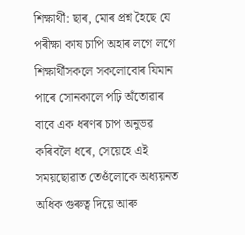শিক্ষাৰ্থী: ছাৰ, মোৰ প্ৰশ্ন হৈছে যে পৰীক্ষা কাষ চাপি অহাৰ লগে লগে শিক্ষাৰ্থীসকলে সকলোবোৰ যিমান পাৰে সোনকালে পঢ়ি অঁতোৱাৰ বাবে এক ধৰণৰ চাপ অনুভৱ কৰিবলৈ ধৰে, সেয়েহে এই সময়ছোৱাত তেওঁলোকে অধ্যয়নত অধিক গুৰুত্ব দিয়ে আৰু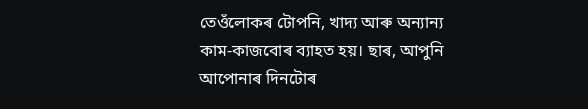তেওঁলোকৰ টোপনি, খাদ্য আৰু অন্যান্য কাম-কাজবোৰ ব্যাহত হয়। ছাৰ, আপুনি আপোনাৰ দিনটোৰ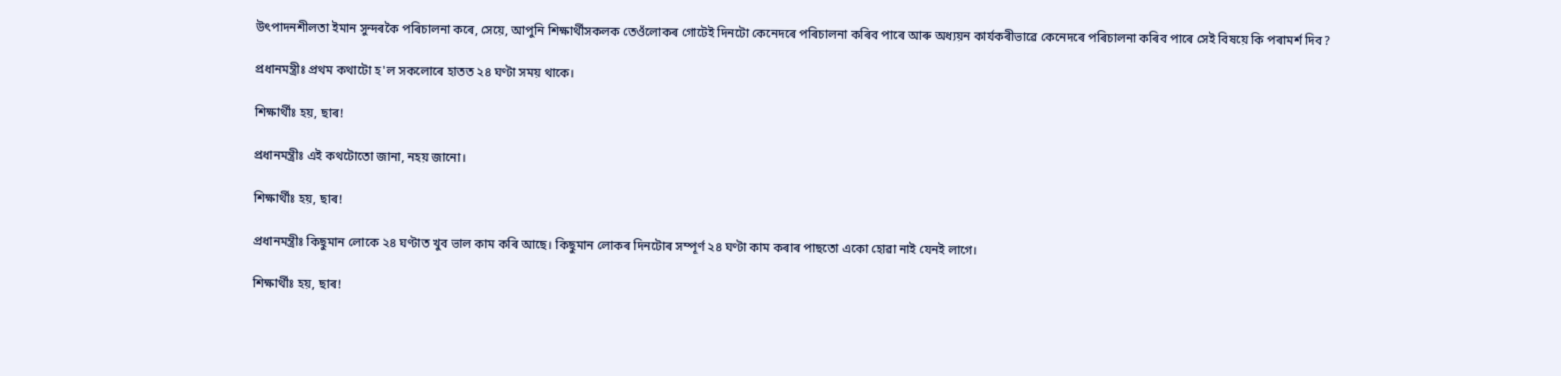উৎপাদনশীলতা ইমান সুন্দৰকৈ পৰিচালনা কৰে, সেয়ে, আপুনি শিক্ষাৰ্থীসকলক তেওঁলোকৰ গোটেই দিনটো কেনেদৰে পৰিচালনা কৰিব পাৰে আৰু অধ্যয়ন কাৰ্যকৰীভাৱে কেনেদৰে পৰিচালনা কৰিব পাৰে সেই বিষয়ে কি পৰামৰ্শ দিব?

প্ৰধানমন্ত্ৰীঃ প্ৰথম কথাটো হ'ল সকলোৰে হাতত ২৪ ঘণ্টা সময় থাকে।

শিক্ষাৰ্থীঃ হয়, ছাৰ!

প্ৰধানমন্ত্ৰীঃ এই কথটোতো জানা, নহয় জানো।

শিক্ষাৰ্থীঃ হয়, ছাৰ!

প্ৰধানমন্ত্ৰীঃ কিছুমান লোকে ২৪ ঘণ্টাত খুব ভাল কাম কৰি আছে। কিছুমান লোকৰ দিনটোৰ সম্পূৰ্ণ ২৪ ঘণ্টা কাম কৰাৰ পাছতো একো হোৱা নাই যেনই লাগে।

শিক্ষাৰ্থীঃ হয়, ছাৰ!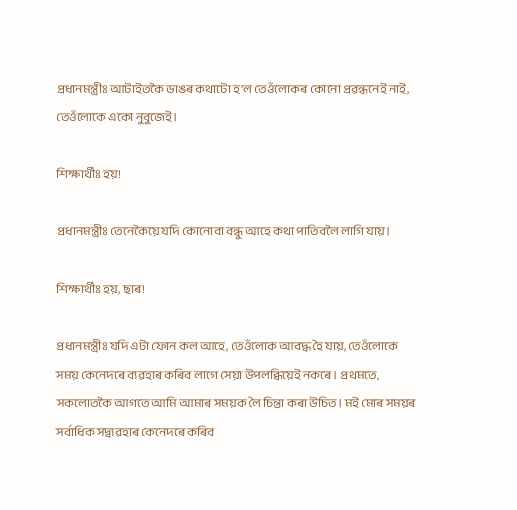প্ৰধানমন্ত্ৰীঃ আটাইতকৈ ডাঙৰ কথাটো হ'ল তেওঁলোকৰ কোনো প্ৰৱন্ধনেই নাই, তেওঁলোকে একো নুবুজেই।

শিক্ষাৰ্থীঃ হয়!

প্ৰধানমন্ত্ৰীঃ তেনেকৈয়ে যদি কোনোবা বন্ধু আহে কথা পাতিবলৈ লাগি যায়।

শিক্ষাৰ্থীঃ হয়, ছাৰ!

প্ৰধানমন্ত্ৰীঃ যদি এটা ফোন কল আহে, তেওঁলোক আবদ্ধ হৈ যায়, তেওঁলোকে সময় কেনেদৰে ব্যৱহাৰ কৰিব লাগে সেয়া উপলব্ধিয়েই নকৰে। প্ৰথমতে, সকলোতকৈ আগতে আমি আমাৰ সময়ক লৈ চিন্তা কৰা উচিত। মই মোৰ সময়ৰ সৰ্বাধিক সদ্ব্যৱহাৰ কেনেদৰে কৰিব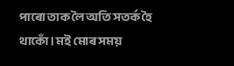পাৰো তাক লৈ অতি সতৰ্ক হৈ থাকোঁ। মই মোৰ সময়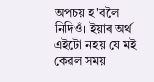অপচয় হ'বলৈ নিদিওঁ। ইয়াৰ অৰ্থ এইটো নহয় যে মই কেৱল সময়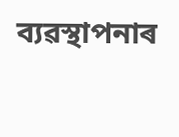ব্যৱস্থাপনাৰ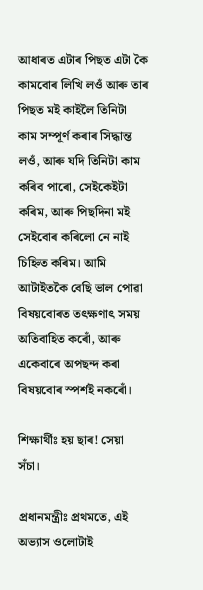আধাৰত এটাৰ পিছত এটা কৈ কামবোৰ লিখি লওঁ আৰু তাৰ পিছত মই কাইলৈ তিনিটা কাম সম্পূৰ্ণ কৰাৰ সিদ্ধান্ত লওঁ, আৰু যদি তিনিটা কাম কৰিব পাৰো, সেইকেইটা কৰিম, আৰু পিছদিনা মই সেইবোৰ কৰিলো নে নাই চিহ্নিত কৰিম। আমি আটাইতকৈ বেছি ভাল পোৱা বিষয়বোৰত তৎক্ষণাৎ সময় অতিবাহিত কৰোঁ, আৰু একেবাৰে অপছন্দ কৰা বিষয়বোৰ স্পৰ্শই নকৰোঁ।

শিক্ষাৰ্থীঃ হয় ছাৰ! সেয়া সঁচা।

প্ৰধানমন্ত্ৰীঃ প্ৰথমতে, এই অভ্যাস ওলোটাই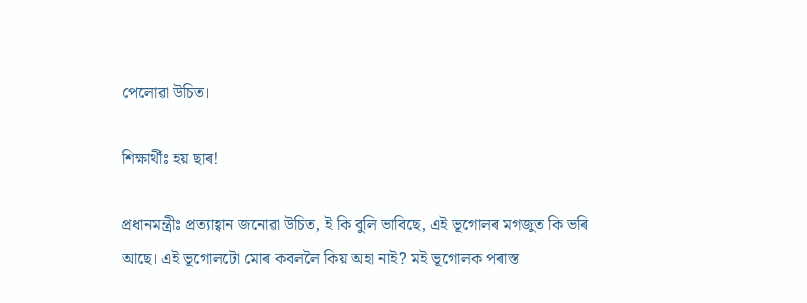পেলোৱা উচিত।

শিক্ষাৰ্থীঃ হয় ছাৰ!

প্ৰধানমন্ত্ৰীঃ প্ৰত্যাহ্বান জনোৱা উচিত, ই কি বুলি ভাবিছে, এই ভূগোলৰ মগজুত কি ভৰি আছে। এই ভূগোলটো মোৰ কবললৈ কিয় অহা নাই? মই ভূগোলক পৰাস্ত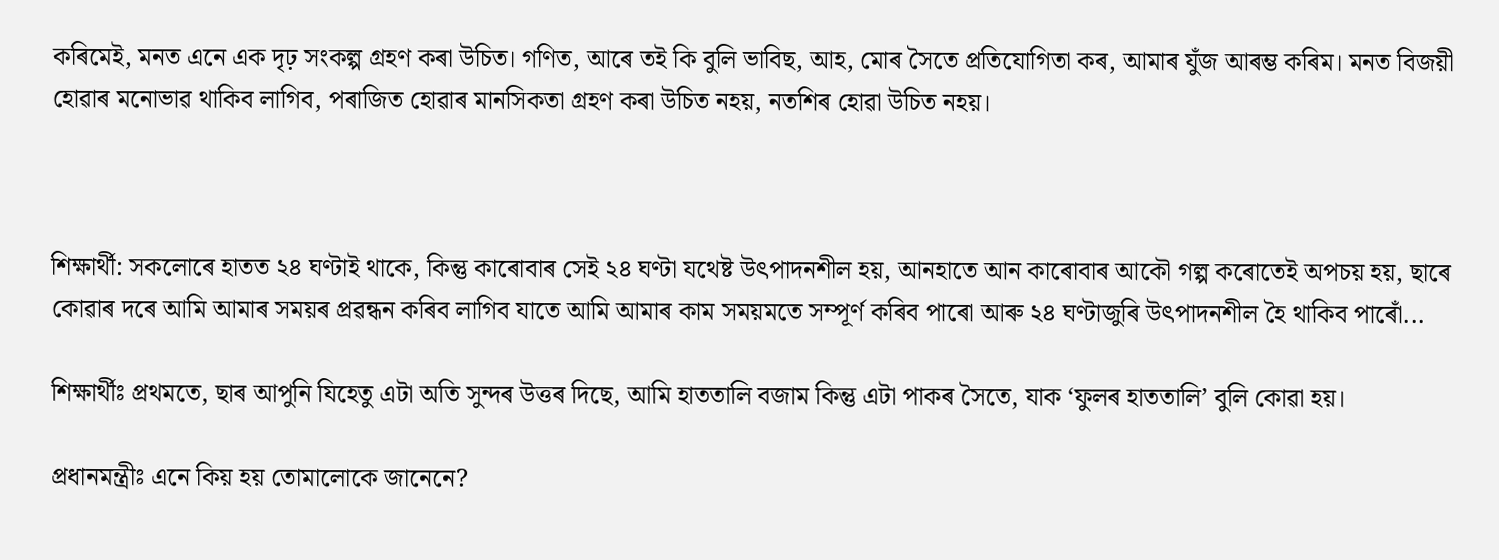কৰিমেই, মনত এনে এক দৃঢ় সংকল্প গ্ৰহণ কৰা উচিত। গণিত, আৰে তই কি বুলি ভাবিছ, আহ, মোৰ সৈতে প্ৰতিযোগিতা কৰ, আমাৰ যুঁজ আৰম্ভ কৰিম। মনত বিজয়ী হোৱাৰ মনোভাৱ থাকিব লাগিব, পৰাজিত হোৱাৰ মানসিকতা গ্ৰহণ কৰা উচিত নহয়, নতশিৰ হোৱা উচিত নহয়।



শিক্ষাৰ্থী: সকলোৰে হাতত ২৪ ঘণ্টাই থাকে, কিন্তু কাৰোবাৰ সেই ২৪ ঘণ্টা যথেষ্ট উৎপাদনশীল হয়, আনহাতে আন কাৰোবাৰ আকৌ গল্প কৰোতেই অপচয় হয়, ছাৰে কোৱাৰ দৰে আমি আমাৰ সময়ৰ প্ৰৱন্ধন কৰিব লাগিব যাতে আমি আমাৰ কাম সময়মতে সম্পূৰ্ণ কৰিব পাৰো আৰু ২৪ ঘণ্টাজুৰি উৎপাদনশীল হৈ থাকিব পাৰোঁ...

শিক্ষাৰ্থীঃ প্ৰথমতে, ছাৰ আপুনি যিহেতু এটা অতি সুন্দৰ উত্তৰ দিছে, আমি হাততালি বজাম কিন্তু এটা পাকৰ সৈতে, যাক ‘ফুলৰ হাততালি’ বুলি কোৱা হয়।

প্ৰধানমন্ত্ৰীঃ এনে কিয় হয় তোমালোকে জানেনে?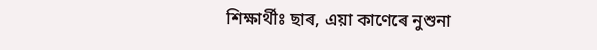শিক্ষাৰ্থীঃ ছাৰ, এয়া কাণেৰে নুশুনা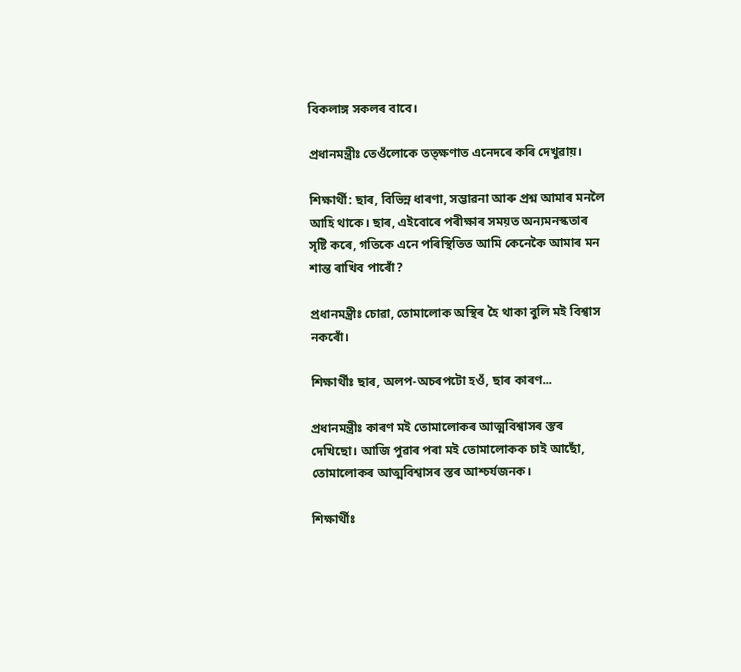বিকলাঙ্গ সকলৰ বাবে।

প্ৰধানমন্ত্ৰীঃ তেওঁলোকে তত্ক্ষণাত এনেদৰে কৰি দেখুৱায়।

শিক্ষাৰ্থী: ছাৰ, বিভিন্ন ধাৰণা, সম্ভাৱনা আৰু প্ৰশ্ন আমাৰ মনলৈ আহি থাকে। ছাৰ, এইবোৰে পৰীক্ষাৰ সময়ত অন্যমনস্কতাৰ সৃষ্টি কৰে, গতিকে এনে পৰিস্থিতিত আমি কেনেকৈ আমাৰ মন শান্ত ৰাখিব পাৰোঁ?

প্ৰধানমন্ত্ৰীঃ চোৱা, তোমালোক অস্থিৰ হৈ থাকা বুলি মই বিশ্বাস নকৰোঁ।

শিক্ষাৰ্থীঃ ছাৰ, অলপ-অচৰপটো হওঁ, ছাৰ কাৰণ...

প্ৰধানমন্ত্ৰীঃ কাৰণ মই তোমালোকৰ আত্মবিশ্বাসৰ স্তৰ দেখিছো। আজি পুৱাৰ পৰা মই তোমালোকক চাই আছোঁ, তোমালোকৰ আত্মবিশ্বাসৰ স্তৰ আশ্চৰ্যজনক।

শিক্ষাৰ্থীঃ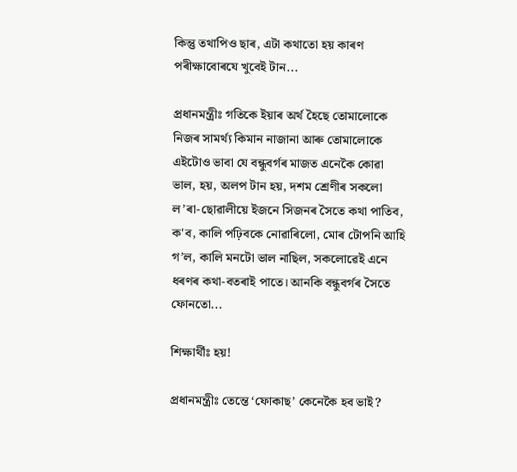কিন্তু তথাপিও ছাৰ, এটা কথাতো হয় কাৰণ পৰীক্ষাবোৰযে খুবেই টান...

প্ৰধানমন্ত্ৰীঃ গতিকে ইয়াৰ অৰ্থ হৈছে তোমালোকে নিজৰ সামৰ্থ্য কিমান নাজানা আৰু তোমালোকে এইটোও ভাবা যে বন্ধুবৰ্গৰ মাজত এনেকৈ কোৱা ভাল, হয়, অলপ টান হয়, দশম শ্ৰেণীৰ সকলো ল’ৰা-ছোৱালীয়ে ইজনে সিজনৰ সৈতে কথা পাতিব, ক'ব, কালি পঢ়িবকে নোৱাৰিলো, মোৰ টোপনি আহি গ’ল, কালি মনটো ভাল নাছিল, সকলোৱেই এনে ধৰণৰ কথা-বতৰাই পাতে। আনকি বন্ধুবৰ্গৰ সৈতে ফোনতো...

শিক্ষাৰ্থীঃ হয়!

প্ৰধানমন্ত্ৰীঃ তেন্তে ‘ফোকাছ’ কেনেকৈ হব ভাই?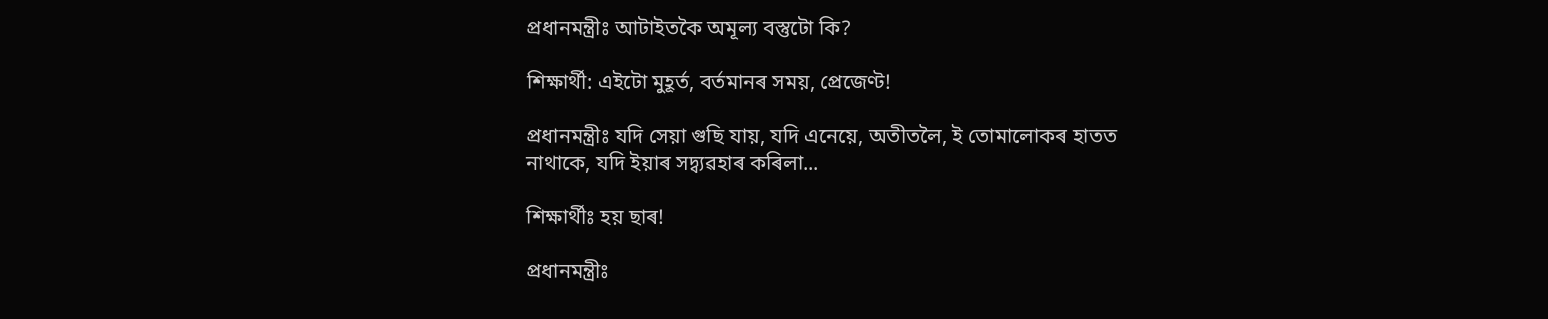প্ৰধানমন্ত্ৰীঃ আটাইতকৈ অমূল্য বস্তুটো কি?

শিক্ষাৰ্থী: এইটো মুহূৰ্ত, বৰ্তমানৰ সময়, প্ৰেজেণ্ট!

প্ৰধানমন্ত্ৰীঃ যদি সেয়া গুছি যায়, যদি এনেয়ে, অতীতলৈ, ই তোমালোকৰ হাতত নাথাকে, যদি ইয়াৰ সদ্ব্যৱহাৰ কৰিলা...

শিক্ষাৰ্থীঃ হয় ছাৰ!

প্ৰধানমন্ত্ৰীঃ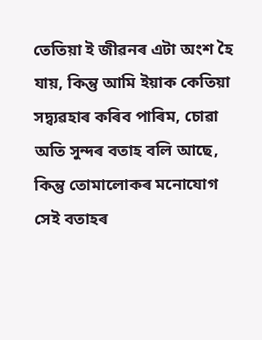তেতিয়া ই জীৱনৰ এটা অংশ হৈ যায়, কিন্তু আমি ইয়াক কেতিয়া সদ্ব্যৱহাৰ কৰিব পাৰিম, চোৱা অতি সুন্দৰ বতাহ বলি আছে, কিন্তু তোমালোকৰ মনোযোগ সেই বতাহৰ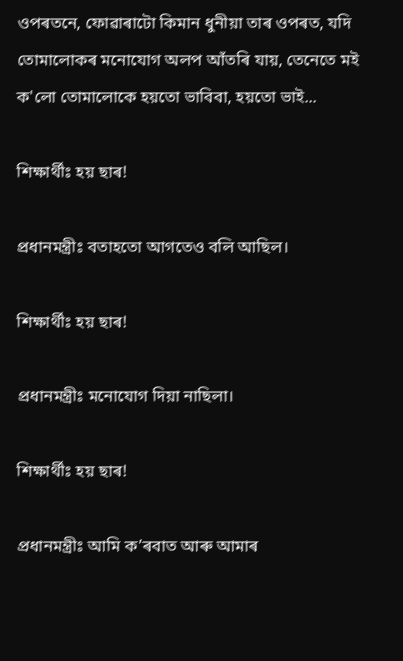ওপৰতনে, ফোৱাৰাটো কিমান ধুনীয়া তাৰ ওপৰত, যদি তোমালোকৰ মনোযোগ অলপ আঁতৰি যায়, তেনেতে মই ক'লো তোমালোকে হয়তো ভাবিবা, হয়তো ভাই...

শিক্ষাৰ্থীঃ হয় ছাৰ!

প্ৰধানমন্ত্ৰীঃ বতাহতো আগতেও বলি আছিল।

শিক্ষাৰ্থীঃ হয় ছাৰ!

প্ৰধানমন্ত্ৰীঃ মনোযোগ দিয়া নাছিলা।

শিক্ষাৰ্থীঃ হয় ছাৰ!

প্ৰধানমন্ত্ৰীঃ আমি ক’ৰবাত আৰু আমাৰ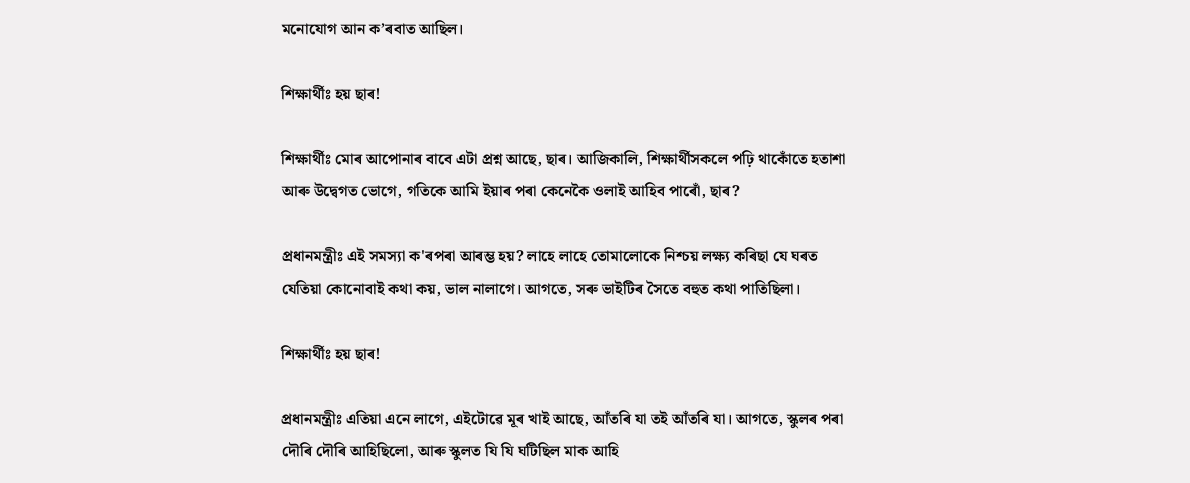মনোযোগ আন ক’ৰবাত আছিল।

শিক্ষাৰ্থীঃ হয় ছাৰ!

শিক্ষাৰ্থীঃ মোৰ আপোনাৰ বাবে এটা প্ৰশ্ন আছে, ছাৰ। আজিকালি, শিক্ষাৰ্থীসকলে পঢ়ি থাকোঁতে হতাশা আৰু উদ্বেগত ভোগে, গতিকে আমি ইয়াৰ পৰা কেনেকৈ ওলাই আহিব পাৰোঁ, ছাৰ?

প্ৰধানমন্ত্ৰীঃ এই সমস্যা ক'ৰপৰা আৰম্ভ হয়? লাহে লাহে তোমালোকে নিশ্চয় লক্ষ্য কৰিছা যে ঘৰত যেতিয়া কোনোবাই কথা কয়, ভাল নালাগে। আগতে, সৰু ভাইটিৰ সৈতে বহুত কথা পাতিছিলা।

শিক্ষাৰ্থীঃ হয় ছাৰ!

প্ৰধানমন্ত্ৰীঃ এতিয়া এনে লাগে, এইটোৱে মূৰ খাই আছে, আঁতৰি যা তই আঁতৰি যা। আগতে, স্কুলৰ পৰা দৌৰি দৌৰি আহিছিলো, আৰু স্কুলত যি যি ঘটিছিল মাক আহি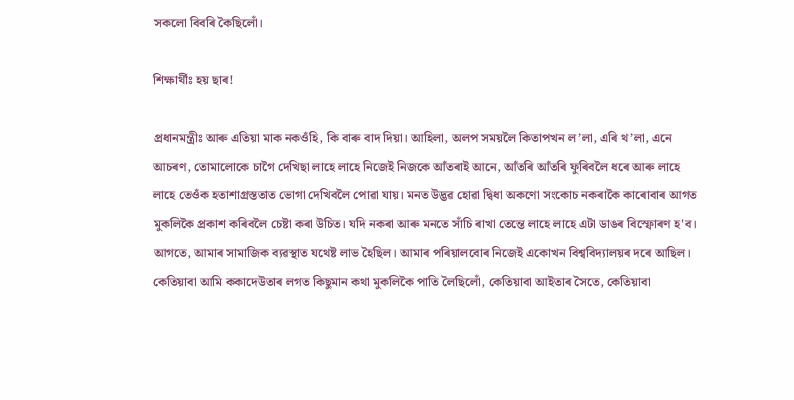সকলো বিবৰি কৈছিলোঁ।

শিক্ষাৰ্থীঃ হয় ছাৰ!

প্ৰধানমন্ত্ৰীঃ আৰু এতিয়া মাক নকওঁহি, কি বাৰু বাদ দিয়া। আহিলা, অলপ সময়লৈ কিতাপখন ল’লা, এৰি থ’লা, এনে আচৰণ, তোমালোকে চাগৈ দেখিছা লাহে লাহে নিজেই নিজকে আঁতৰাই আনে, আঁতৰি আঁতৰি ফুৰিবলৈ ধৰে আৰু লাহে লাহে তেওঁক হতাশাগ্ৰস্ততাত ভোগা দেখিবলৈ পোৱা যায়। মনত উদ্ভৱ হোৱা দ্বিধা অকণো সংকোচ নকৰাকৈ কাৰোবাৰ আগত মুকলিকৈ প্ৰকাশ কৰিবলৈ চেষ্টা কৰা উচিত। যদি নকৰা আৰু মনতে সাঁচি ৰাখা তেন্তে লাহে লাহে এটা ডাঙৰ বিস্ফোৰণ হ'ব। আগতে, আমাৰ সামাজিক ব্যৱস্থাত যথেষ্ট লাভ হৈছিল। আমাৰ পৰিয়ালবোৰ নিজেই একোখন বিশ্ববিদ্যালয়ৰ দৰে আছিল। কেতিয়াবা আমি ককাদেউতাৰ লগত কিছুমান কথা মুকলিকৈ পাতি লৈছিলোঁ, কেতিয়াবা আইতাৰ সৈতে, কেতিয়াবা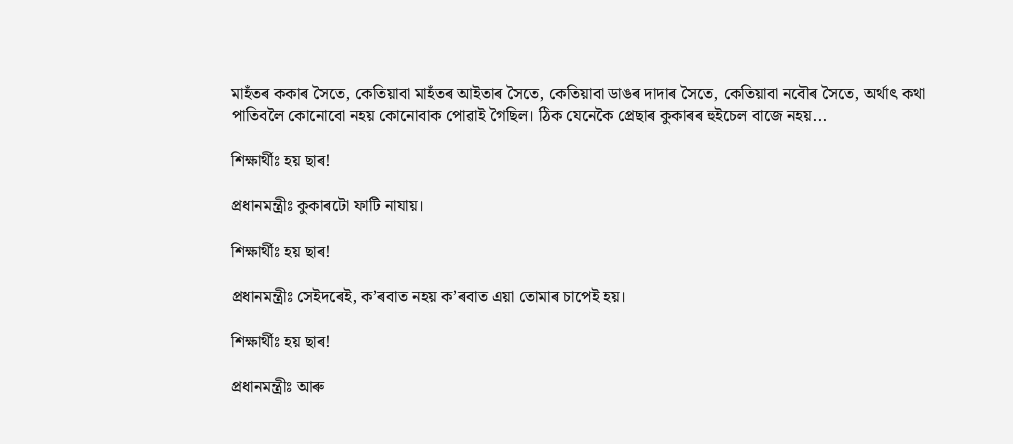মাহঁতৰ ককাৰ সৈতে, কেতিয়াবা মাহঁতৰ আইতাৰ সৈতে, কেতিয়াবা ডাঙৰ দাদাৰ সৈতে, কেতিয়াবা নবৌৰ সৈতে, অৰ্থাৎ কথা পাতিবলৈ কোনোবো নহয় কোনোবাক পোৱাই গৈছিল। ঠিক যেনেকৈ প্ৰেছাৰ কুকাৰৰ হুইচেল বাজে নহয়...

শিক্ষাৰ্থীঃ হয় ছাৰ!

প্ৰধানমন্ত্ৰীঃ কুকাৰটো ফাটি নাযায়।

শিক্ষাৰ্থীঃ হয় ছাৰ!

প্ৰধানমন্ত্ৰীঃ সেইদৰেই, ক’ৰবাত নহয় ক’ৰবাত এয়া তোমাৰ চাপেই হয়।

শিক্ষাৰ্থীঃ হয় ছাৰ!

প্ৰধানমন্ত্ৰীঃ আৰু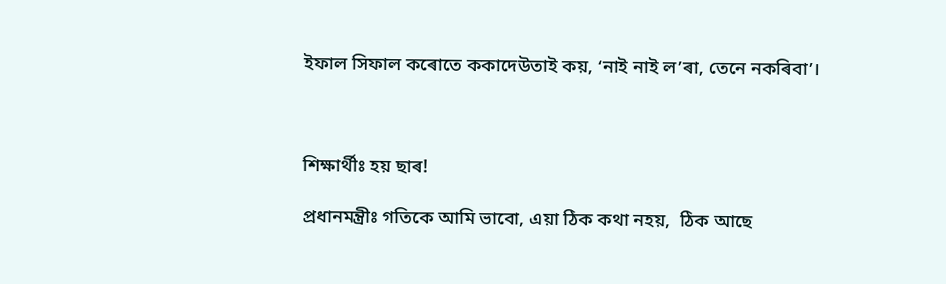ইফাল সিফাল কৰোতে ককাদেউতাই কয়, ‘নাই নাই ল’ৰা, তেনে নকৰিবা’।



শিক্ষাৰ্থীঃ হয় ছাৰ!

প্ৰধানমন্ত্ৰীঃ গতিকে আমি ভাবো, এয়া ঠিক কথা নহয়,  ঠিক আছে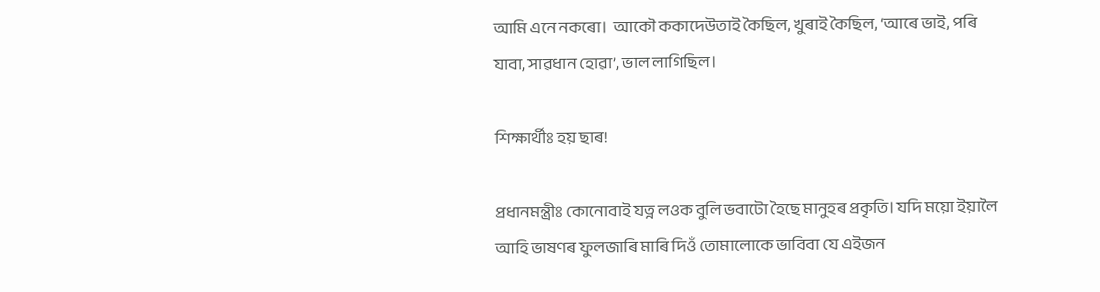আমি এনে নকৰো।  আকৌ ককাদেউতাই কৈছিল, খুৰাই কৈছিল, ‘আৰে ভাই, পৰি যাবা, সাৱধান হোৱা’, ভাল লাগিছিল।

শিক্ষাৰ্থীঃ হয় ছাৰ!

প্ৰধানমন্ত্ৰীঃ কোনোবাই যত্ন লওক বুলি ভবাটো হৈছে মানুহৰ প্ৰকৃতি। যদি ময়ো ইয়ালৈ আহি ভাষণৰ ফুলজাৰি মাৰি দিওঁ তোমালোকে ভাবিবা যে এইজন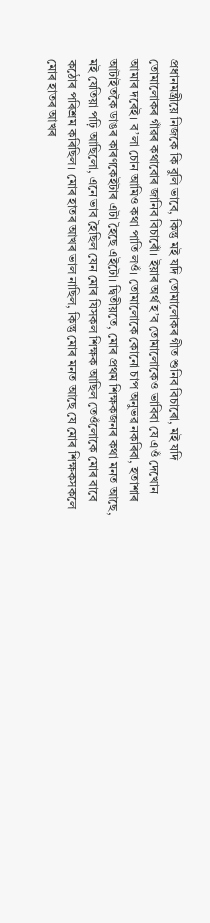প্ৰধানমন্ত্ৰীয়ে নিজকে কি বুলি ভাবে, কিন্তু মই যদি তোমালোকৰ গীত শুনিব বিচাৰো, মই যদি তোমালোকৰ গাঁৱৰ কথাবোৰ জানিব বিচাৰোঁ। ইয়াৰ অৰ্থ হ’ব তোমালোকেও ভাবিবা যে এওঁ দেখোন আমাৰ দৰেই। ব’লা চোন আমিও কথা পাতি লওঁ। তোমালোকে কোনো চাপ অনুভৱ নকৰিবা, হতাশাৰ আটাইতকৈ ডাঙৰ কাৰণকেইটাৰ এটা হৈছে এইটো। দ্বিতীয়তে, মোৰ প্ৰথম শিক্ষকজনৰ কথা মনত আছে, মই যেতিয়া পঢ়ি আছিলো, এনে ভাব হৈছিল যেন মোৰ যিসকল শিক্ষক আছিল তেওঁলোকে মোৰ বাবে কঠোৰ পৰিশ্ৰম কৰিছিল। মোৰ হাতৰ আখৰ ভাল নাছিল, কিন্তু মোৰ মনত আছে যে মোৰ শিক্ষকসকলে মোৰ হাতৰ আখৰ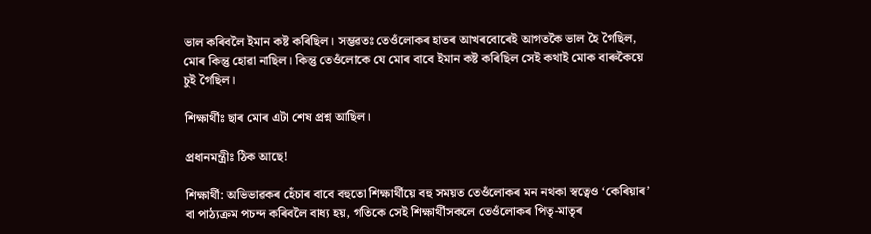ভাল কৰিবলৈ ইমান কষ্ট কৰিছিল। সম্ভৱতঃ তেওঁলোকৰ হাতৰ আখৰবোৰেই আগতকৈ ভাল হৈ গৈছিল, মোৰ কিন্তু হোৱা নাছিল। কিন্তু তেওঁলোকে যে মোৰ বাবে ইমান কষ্ট কৰিছিল সেই কথাই মোক বাৰুকৈয়ে চুই গৈছিল।

শিক্ষাৰ্থীঃ ছাৰ মোৰ এটা শেষ প্ৰশ্ন আছিল।

প্ৰধানমন্ত্ৰীঃ ঠিক আছে!

শিক্ষাৰ্থী: অভিভাৱকৰ হেঁচাৰ বাবে বহুতো শিক্ষাৰ্থীয়ে বহু সময়ত তেওঁলোকৰ মন নথকা স্বত্বেও ‘কেৰিয়াৰ’ বা পাঠ্যক্ৰম পচন্দ কৰিবলৈ বাধ্য হয়, গতিকে সেই শিক্ষাৰ্থীসকলে তেওঁলোকৰ পিতৃ-মাতৃৰ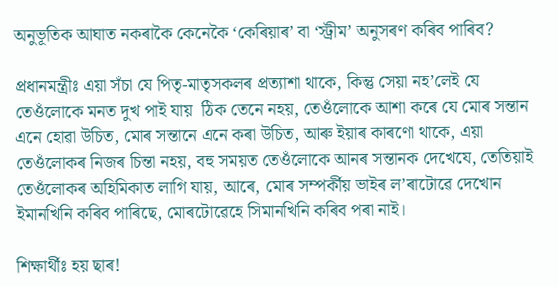অনুভূতিক আঘাত নকৰাকৈ কেনেকৈ ‘কেৰিয়াৰ’ বা ‘স্ট্ৰীম’ অনুসৰণ কৰিব পাৰিব?

প্ৰধানমন্ত্ৰীঃ এয়া সঁচা যে পিতৃ-মাতৃসকলৰ প্ৰত্যাশা থাকে, কিন্তু সেয়া নহ’লেই যে তেওঁলোকে মনত দুখ পাই যায়  ঠিক তেনে নহয়, তেওঁলোকে আশা কৰে যে মোৰ সন্তান এনে হোৱা উচিত, মোৰ সন্তানে এনে কৰা উচিত, আৰু ইয়াৰ কাৰণো থাকে, এয়া তেওঁলোকৰ নিজৰ চিন্তা নহয়, বহু সময়ত তেওঁলোকে আনৰ সন্তানক দেখেযে, তেতিয়াই তেওঁলোকৰ অহিমিকাত লাগি যায়, আৰে, মোৰ সম্পৰ্কীয় ভাইৰ ল’ৰাটোৱে দেখোন ইমানখিনি কৰিব পাৰিছে, মোৰটোৱেহে সিমানখিনি কৰিব পৰা নাই।

শিক্ষাৰ্থীঃ হয় ছাৰ!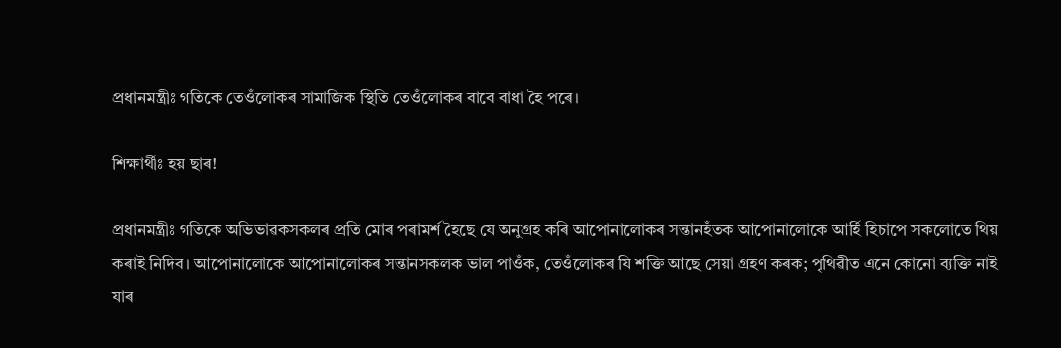প্ৰধানমন্ত্ৰীঃ গতিকে তেওঁলোকৰ সামাজিক স্থিতি তেওঁলোকৰ বাবে বাধা হৈ পৰে।

শিক্ষাৰ্থীঃ হয় ছাৰ!

প্ৰধানমন্ত্ৰীঃ গতিকে অভিভাৱকসকলৰ প্ৰতি মোৰ পৰামৰ্শ হৈছে যে অনুগ্ৰহ কৰি আপোনালোকৰ সন্তানহঁতক আপোনালোকে আৰ্হি হিচাপে সকলোতে থিয় কৰাই নিদিব। আপোনালোকে আপোনালোকৰ সন্তানসকলক ভাল পাওঁক, তেওঁলোকৰ যি শক্তি আছে সেয়া গ্ৰহণ কৰক; পৃথিৱীত এনে কোনো ব্যক্তি নাই যাৰ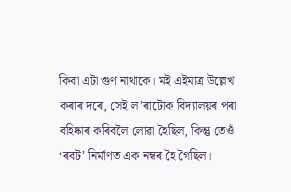কিবা এটা গুণ নাথাকে। মই এইমাত্ৰ উল্লেখ কৰাৰ দৰে, সেই ল’ৰাটোক বিদ্যালয়ৰ পৰা বহিষ্কাৰ কৰিবলৈ লোৱা হৈছিল, কিন্তু তেওঁ ‘ৰবট’ নিৰ্মাণত এক নম্বৰ হৈ গৈছিল।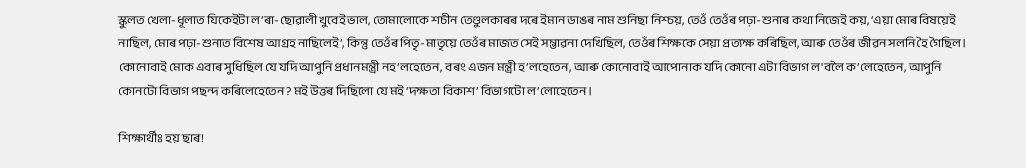স্কুলত খেলা-ধূলাত যিকেইটা ল’ৰা-ছোৱালী খুবেই ভাল, তোমালোকে শচীন তেণ্ডুলকাৰৰ দৰে ইমান ডাঙৰ নাম শুনিছা নিশ্চয়, তেওঁ তেওঁৰ পঢ়া-শুনাৰ কথা নিজেই কয়, ‘এয়া মোৰ বিষয়েই নাছিল, মোৰ পঢ়া-শুনাত বিশেষ আগ্ৰহ নাছিলেই’, কিন্তু তেওঁৰ পিতৃ-মাতৃয়ে তেওঁৰ মাজত সেই সম্ভাৱনা দেখিছিল, তেওঁৰ শিক্ষকে সেয়া প্ৰত্যক্ষ কৰিছিল, আৰু তেওঁৰ জীৱন সলনি হৈ গৈছিল। কোনোবাই মোক এবাৰ সুধিছিল যে যদি আপুনি প্ৰধানমন্ত্ৰী নহ’লহেতেন, বৰং এজন মন্ত্ৰী হ’লহেতেন, আৰু কোনোবাই আপোনাক যদি কোনো এটা বিভাগ ল'বলৈ ক’লেহেতেন, আপুনি কোনটো বিভাগ পছন্দ কৰিলেহেতেন? মই উত্তৰ দিছিলো যে মই ‘দক্ষতা বিকাশ’ বিভাগটো ল’লোহেতেন।

শিক্ষাৰ্থীঃ হয় ছাৰ!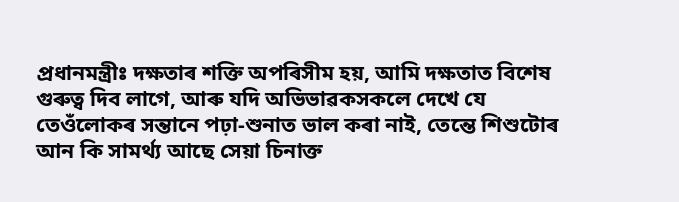প্ৰধানমন্ত্ৰীঃ দক্ষতাৰ শক্তি অপৰিসীম হয়, আমি দক্ষতাত বিশেষ গুৰুত্ব দিব লাগে, আৰু যদি অভিভাৱকসকলে দেখে যে তেওঁলোকৰ সন্তানে পঢ়া-শুনাত ভাল কৰা নাই, তেন্তে শিশুটোৰ আন কি সামৰ্থ্য আছে সেয়া চিনাক্ত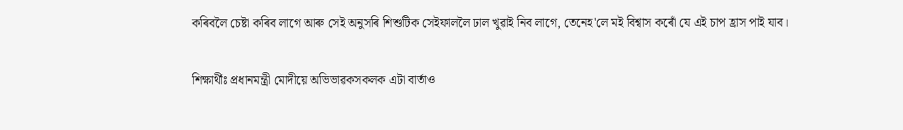কৰিবলৈ চেষ্টা কৰিব লাগে আৰু সেই অনুসৰি শিশুটিক সেইফাললৈ ঢাল খুৱাই নিব লাগে, তেনেহ'লে মই বিশ্বাস কৰোঁ যে এই চাপ হ্ৰাস পাই যাব।

শিক্ষাৰ্থীঃ প্ৰধানমন্ত্ৰী মোদীয়ে অভিভাৱকসকলক এটা বাৰ্তাও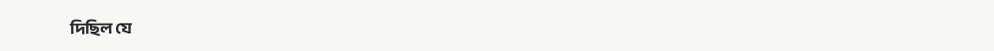দিছিল যে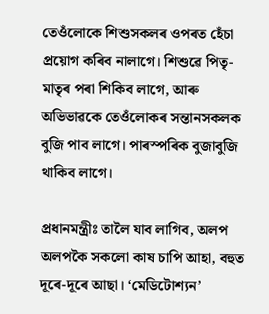তেওঁলোকে শিশুসকলৰ ওপৰত হেঁচা প্ৰয়োগ কৰিব নালাগে। শিশুৱে পিতৃ-মাতৃৰ পৰা শিকিব লাগে, আৰু অভিভাৱকে তেওঁলোকৰ সন্তানসকলক বুজি পাব লাগে। পাৰস্পৰিক বুজাবুজি থাকিব লাগে।

প্ৰধানমন্ত্ৰীঃ তালৈ যাব লাগিব, অলপ অলপকৈ সকলো কাষ চাপি আহা, বহুত দূৰে-দূৰে আছা। ‘মেডিটোশ্যন’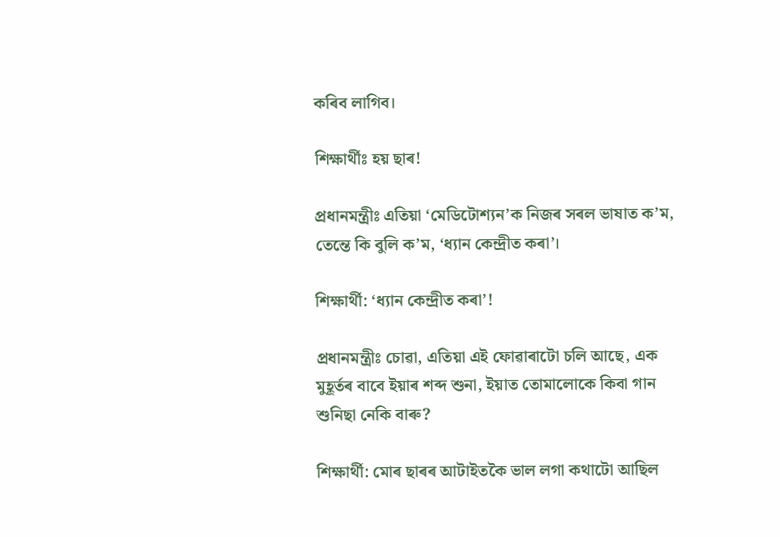কৰিব লাগিব।

শিক্ষাৰ্থীঃ হয় ছাৰ!

প্ৰধানমন্ত্ৰীঃ এতিয়া ‘মেডিটোশ্যন’ক নিজৰ সৰল ভাষাত ক’ম, তেন্তে কি বুলি ক’ম, ‘ধ্যান কেন্দ্ৰীত কৰা’।

শিক্ষাৰ্থী: ‘ধ্যান কেন্দ্ৰীত কৰা’!

প্ৰধানমন্ত্ৰীঃ চোৱা, এতিয়া এই ফোৱাৰাটো চলি আছে, এক মুহূৰ্তৰ বাবে ইয়াৰ শব্দ শুনা, ইয়াত তোমালোকে কিবা গান শুনিছা নেকি বাৰু?

শিক্ষাৰ্থী: মোৰ ছাৰৰ আটাইতকৈ ভাল লগা কথাটো আছিল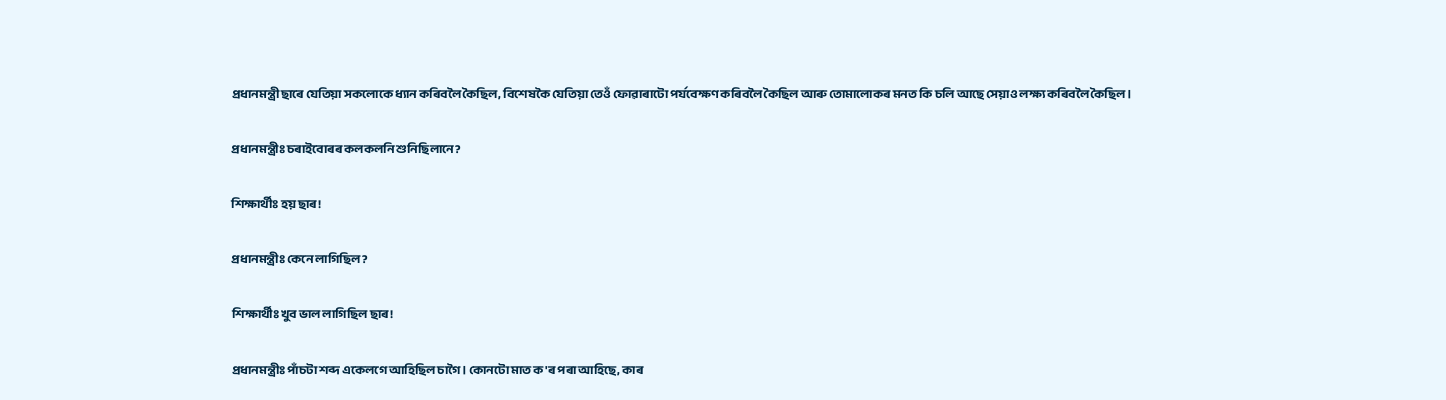প্ৰধানমন্ত্ৰী ছাৰে যেতিয়া সকলোকে ধ্যান কৰিবলৈ কৈছিল, বিশেষকৈ যেতিয়া তেওঁ ফোৱাৰাটো পৰ্যবেক্ষণ কৰিবলৈ কৈছিল আৰু তোমালোকৰ মনত কি চলি আছে সেয়াও লক্ষ্য কৰিবলৈ কৈছিল।

প্ৰধানমন্ত্ৰীঃ চৰাইবোৰৰ কলকলনি শুনিছিলানে?

শিক্ষাৰ্থীঃ হয় ছাৰ!

প্ৰধানমন্ত্ৰীঃ কেনে লাগিছিল?

শিক্ষাৰ্থীঃ খুব ভাল লাগিছিল ছাৰ!

প্ৰধানমন্ত্ৰীঃ পাঁচটা শব্দ একেলগে আহিছিল চাগৈ। কোনটো মাত ক'ৰ পৰা আহিছে, কাৰ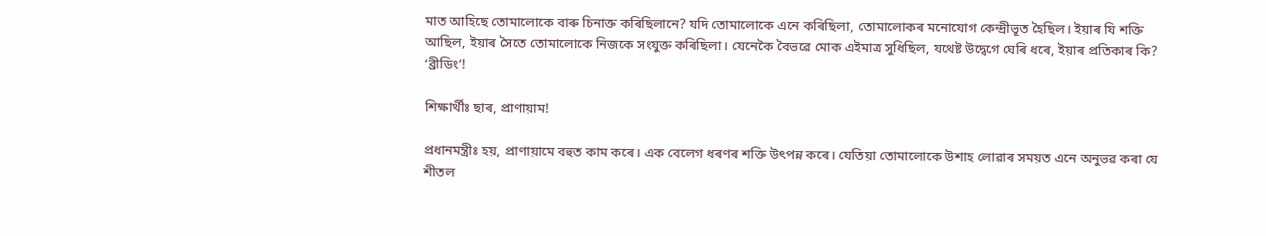মাত আহিছে তোমালোকে বাৰু চিনাক্ত কৰিছিলানে? যদি তোমালোকে এনে কৰিছিলা, তোমালোকৰ মনোযোগ কেন্দ্ৰীভূত হৈছিল। ইয়াৰ যি শক্তি আছিল, ইয়াৰ সৈতে তোমালোকে নিজকে সংযুক্ত কৰিছিলা। যেনেকৈ বৈভৱে মোক এইমাত্ৰ সুধিছিল, যথেষ্ট উদ্বেগে ঘেৰি ধৰে, ইয়াৰ প্ৰতিকাৰ কি? ‘ব্ৰীডিং’!

শিক্ষাৰ্থীঃ ছাৰ, প্ৰাণায়াম!

প্ৰধানমন্ত্ৰীঃ হয়, প্ৰাণায়ামে বহুত কাম কৰে। এক বেলেগ ধৰণৰ শক্তি উৎপন্ন কৰে। যেতিয়া তোমালোকে উশাহ লোৱাৰ সময়ত এনে অনুভৱ কৰা যে শীতল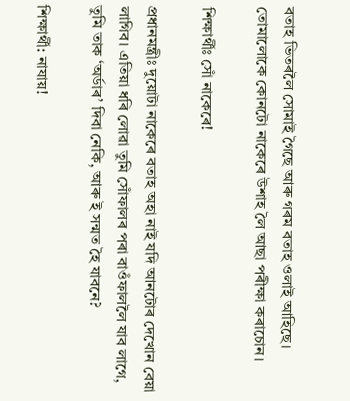বতাহ ভিতৰলৈ সোমাই গৈছে আৰু গৰম বতাহ ওলাই আহিছে। তোমালোকে কোনটো নাকেৰে উশাহ লৈ আছা পৰীক্ষা কৰাচোন।

শিক্ষাৰ্থীঃ সোঁ নাকেৰে!

প্ৰধানমন্ত্ৰীঃ দুয়োটা নাকেৰে বতাহ অহা নাই যদি আনটোৰ দেখোন বেয়া লাগিব। এতিয়া ধৰি লোৱা তুমি সোঁফালৰ পৰা বাওঁফাললৈ যাব লাগে, তুমি তাক ‘অৰ্ডাৰ’ দিবা নেকি, আৰু ই সন্মত হৈ যাবনে?

শিক্ষাৰ্থী: নাযায়!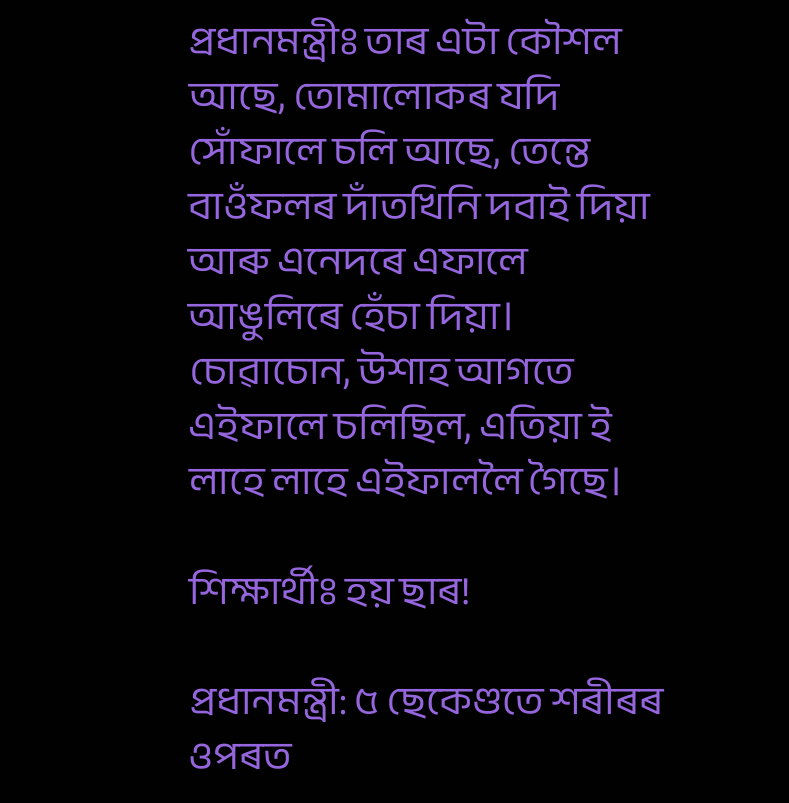প্ৰধানমন্ত্ৰীঃ তাৰ এটা কৌশল আছে, তোমালোকৰ যদি সোঁফালে চলি আছে, তেন্তে বাওঁফলৰ দাঁতখিনি দবাই দিয়া আৰু এনেদৰে এফালে আঙুলিৰে হেঁচা দিয়া। চোৱাচোন, উশাহ আগতে এইফালে চলিছিল, এতিয়া ই লাহে লাহে এইফাললৈ গৈছে।

শিক্ষাৰ্থীঃ হয় ছাৰ!

প্ৰধানমন্ত্ৰী: ৫ ছেকেণ্ডতে শৰীৰৰ ওপৰত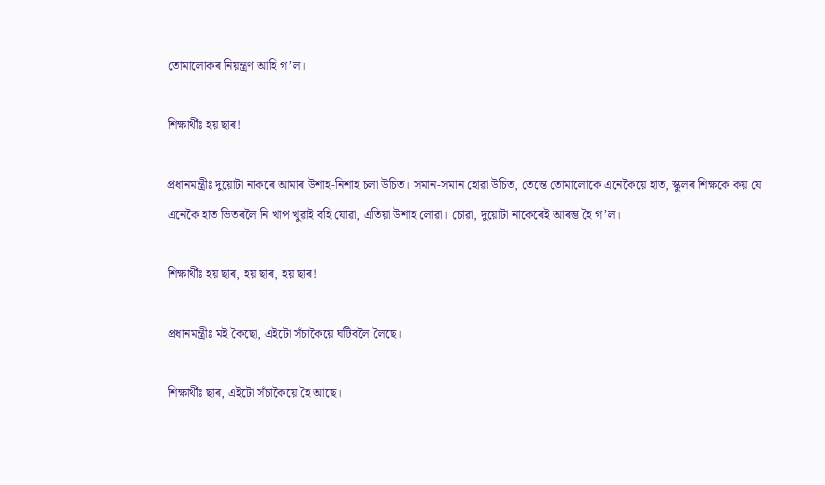তোমালোকৰ নিয়ন্ত্ৰণ আহি গ’ল।

শিক্ষাৰ্থীঃ হয় ছাৰ!

প্ৰধানমন্ত্ৰীঃ দুয়োটা নাকৰে আমাৰ উশাহ-নিশাহ চলা উচিত। সমান-সমান হোৱা উচিত, তেন্তে তোমালোকে এনেকৈয়ে হাত, স্কুলৰ শিক্ষকে কয় যে এনেকৈ হাত ভিতৰলৈ নি খাপ খুৱাই বহি যোৱা, এতিয়া উশাহ লোৱা। চোৱা, দুয়োটা নাকেৰেই আৰম্ভ হৈ গ’ল।

শিক্ষাৰ্থীঃ হয় ছাৰ, হয় ছাৰ, হয় ছাৰ!

প্ৰধানমন্ত্ৰীঃ মই কৈছো, এইটো সঁচাকৈয়ে ঘটিবলৈ লৈছে।

শিক্ষাৰ্থীঃ ছাৰ, এইটো সঁচাকৈয়ে হৈ আছে।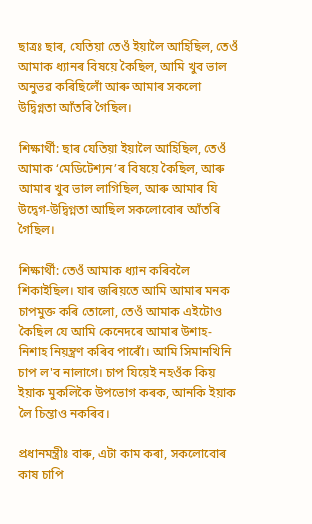ছাত্ৰঃ ছাৰ, যেতিয়া তেওঁ ইয়ালৈ আহিছিল, তেওঁ আমাক ধ্যানৰ বিষয়ে কৈছিল, আমি খুব ভাল অনুভৱ কৰিছিলোঁ আৰু আমাৰ সকলো উদ্বিগ্নতা আঁতৰি গৈছিল।

শিক্ষাৰ্থী: ছাৰ যেতিয়া ইয়ালৈ আহিছিল, তেওঁ আমাক ‘মেডিটেশ্যন’ৰ বিষয়ে কৈছিল, আৰু আমাৰ খুব ভাল লাগিছিল, আৰু আমাৰ যি উদ্বেগ-উদ্বিগ্নতা আছিল সকলোবোৰ আঁতৰি গৈছিল।

শিক্ষাৰ্থী: তেওঁ আমাক ধ্যান কৰিবলৈ শিকাইছিল। যাৰ জৰিয়তে আমি আমাৰ মনক চাপমুক্ত কৰি তোলো, তেওঁ আমাক এইটোও কৈছিল যে আমি কেনেদৰে আমাৰ উশাহ-নিশাহ নিয়ন্ত্ৰণ কৰিব পাৰোঁ। আমি সিমানখিনি চাপ ল'ব নালাগে। চাপ যিয়েই নহওঁক কিয় ইয়াক মুকলিকৈ উপভোগ কৰক, আনকি ইয়াক লৈ চিন্তাও নকৰিব।

প্ৰধানমন্ত্ৰীঃ বাৰু, এটা কাম কৰা, সকলোবোৰ কাষ চাপি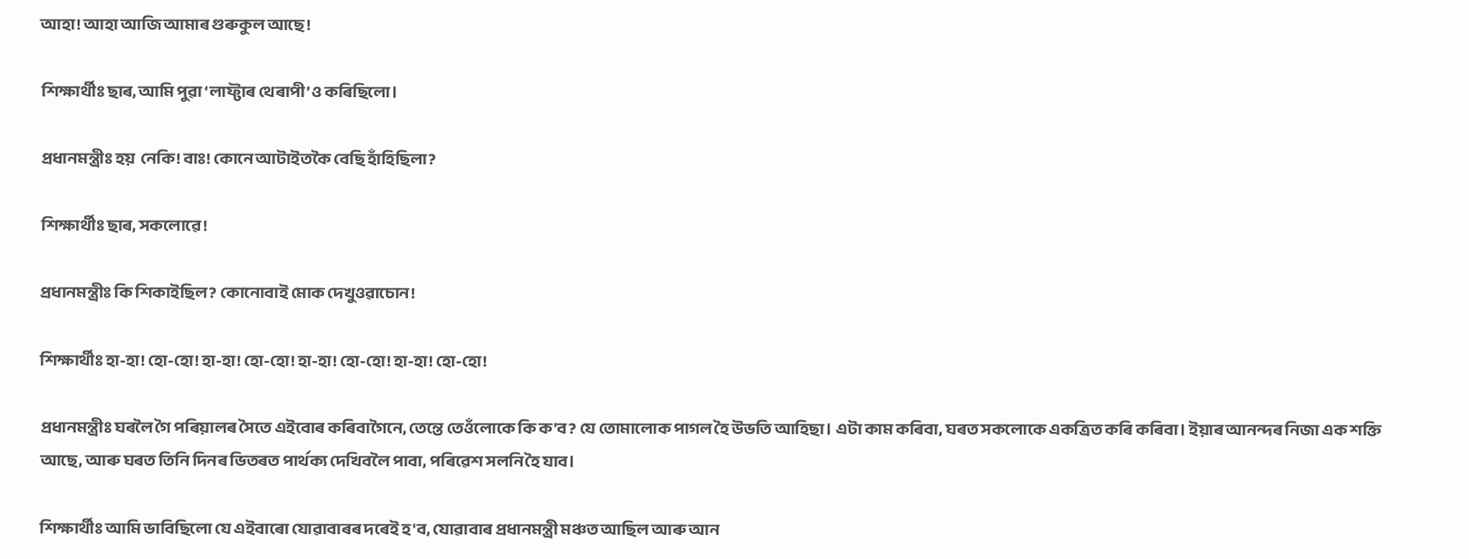আহা! আহা আজি আমাৰ গুৰুকুল আছে!

শিক্ষাৰ্থীঃ ছাৰ, আমি পুৱা ‘লাফ্টাৰ থেৰাপী’ও কৰিছিলো।

প্ৰধানমন্ত্ৰীঃ হয়  নেকি! বাঃ! কোনে আটাইতকৈ বেছি হাঁহিছিলা?

শিক্ষাৰ্থীঃ ছাৰ, সকলোৱে!

প্ৰধানমন্ত্ৰীঃ কি শিকাইছিল? কোনোবাই মোক দেখুওৱাচোন!

শিক্ষাৰ্থীঃ হা-হা! হো-হো! হা-হা! হো-হো! হা-হা! হো-হো! হা-হা! হো-হো!

প্ৰধানমন্ত্ৰীঃ ঘৰলৈ গৈ পৰিয়ালৰ সৈতে এইবোৰ কৰিবাগৈনে, তেন্তে তেওঁলোকে কি ক'ব? যে তোমালোক পাগল হৈ উভতি আহিছা। এটা কাম কৰিবা, ঘৰত সকলোকে একত্ৰিত কৰি কৰিবা। ইয়াৰ আনন্দৰ নিজা এক শক্তি আছে, আৰু ঘৰত তিনি দিনৰ ভিতৰত পাৰ্থক্য দেখিবলৈ পাবা, পৰিৱেশ সলনি হৈ যাব।

শিক্ষাৰ্থীঃ আমি ভাবিছিলো যে এইবাৰো যোৱাবাৰৰ দৰেই হ'ব, যোৱাবাৰ প্ৰধানমন্ত্ৰী মঞ্চত আছিল আৰু আন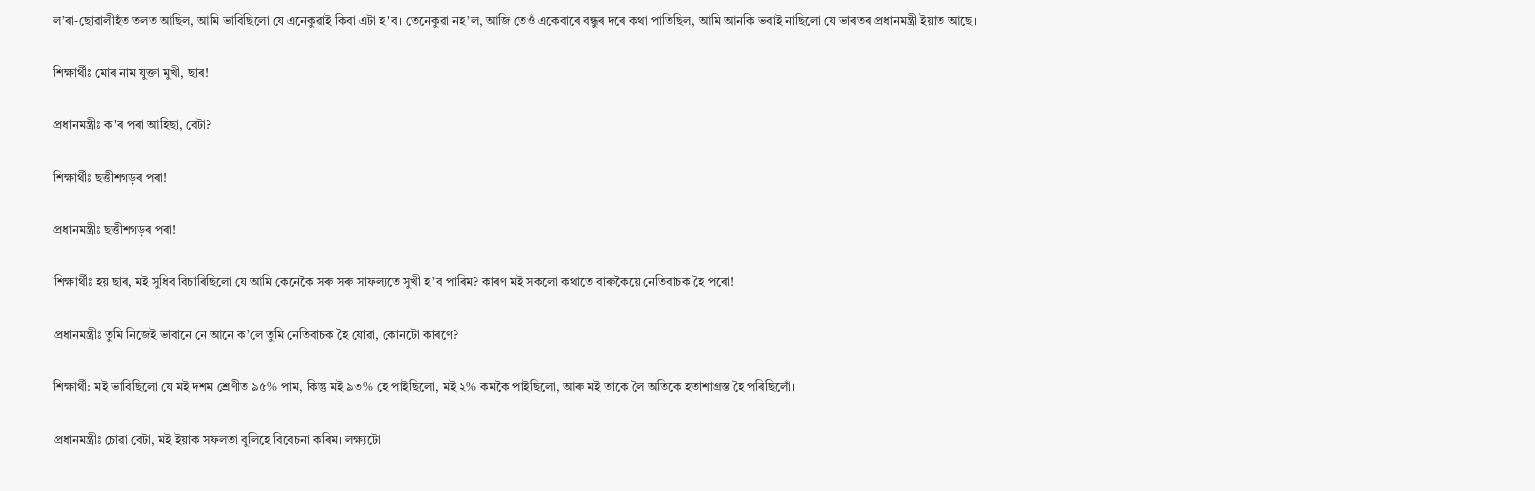ল’ৰা-ছোৱালীহঁত তলত আছিল, আমি ভাবিছিলো যে এনেকুৱাই কিবা এটা হ'ব। তেনেকুৱা নহ’ল, আজি তেওঁ একেবাৰে বন্ধুৰ দৰে কথা পাতিছিল, আমি আনকি ভবাই নাছিলো যে ভাৰতৰ প্ৰধানমন্ত্ৰী ইয়াত আছে।

শিক্ষাৰ্থীঃ মোৰ নাম যুক্তা মুখী, ছাৰ!

প্ৰধানমন্ত্ৰীঃ ক'ৰ পৰা আহিছা, বেটা?

শিক্ষাৰ্থীঃ ছত্তীশগড়ৰ পৰা!

প্ৰধানমন্ত্ৰীঃ ছত্তীশগড়ৰ পৰা!

শিক্ষাৰ্থীঃ হয় ছাৰ, মই সুধিব বিচাৰিছিলো যে আমি কেনেকৈ সৰু সৰু সাফল্যতে সুখী হ’ব পাৰিম? কাৰণ মই সকলো কথাতে বাৰুকৈয়ে নেতিবাচক হৈ পৰো!

প্ৰধানমন্ত্ৰীঃ তুমি নিজেই ভাবানে নে আনে ক’লে তুমি নেতিবাচক হৈ যোৱা, কোনটো কাৰণে?

শিক্ষাৰ্থী: মই ভাবিছিলো যে মই দশম শ্ৰেণীত ৯৫% পাম, কিন্তু মই ৯৩% হে পাইছিলো, মই ২% কমকৈ পাইছিলো, আৰু মই তাকে লৈ অতিকে হতাশাগ্ৰস্ত হৈ পৰিছিলোঁ।

প্ৰধানমন্ত্ৰীঃ চোৱা বেটা, মই ইয়াক সফলতা বুলিহে বিবেচনা কৰিম। লক্ষ্যটো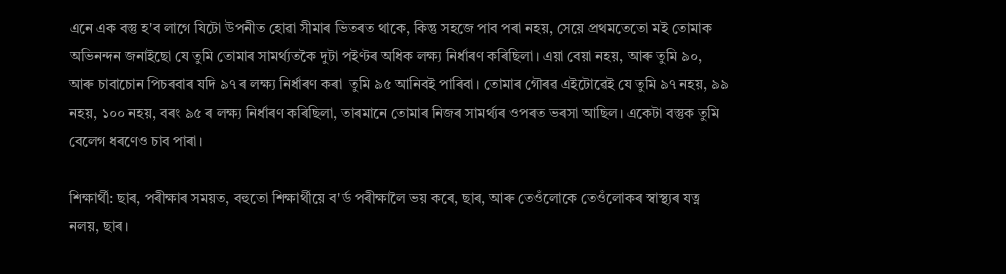এনে এক বস্তু হ'ব লাগে যিটো উপনীত হোৱা সীমাৰ ভিতৰত থাকে, কিন্তু সহজে পাব পৰা নহয়, সেয়ে প্ৰথমতেতো মই তোমাক অভিনন্দন জনাইছো যে তুমি তোমাৰ সামৰ্থ্যতকৈ দুটা পইণ্টৰ অধিক লক্ষ্য নিৰ্ধাৰণ কৰিছিলা। এয়া বেয়া নহয়, আৰু তুমি ৯০, আৰু চাবাচোন পিচৰবাৰ যদি ৯৭ ৰ লক্ষ্য নিৰ্ধাৰণ কৰা  তুমি ৯৫ আনিবই পাৰিবা। তোমাৰ গৌৰৱ এইটোৱেই যে তুমি ৯৭ নহয়, ৯৯ নহয়, ১০০ নহয়, বৰং ৯৫ ৰ লক্ষ্য নিৰ্ধাৰণ কৰিছিলা, তাৰমানে তোমাৰ নিজৰ সামৰ্থ্যৰ ওপৰত ভৰসা আছিল। একেটা বস্তুক তুমি বেলেগ ধৰণেও চাব পাৰা।

শিক্ষাৰ্থী: ছাৰ, পৰীক্ষাৰ সময়ত, বহুতো শিক্ষাৰ্থীয়ে ব'ৰ্ড পৰীক্ষালৈ ভয় কৰে, ছাৰ, আৰু তেওঁলোকে তেওঁলোকৰ স্বাস্থ্যৰ যত্ন নলয়, ছাৰ।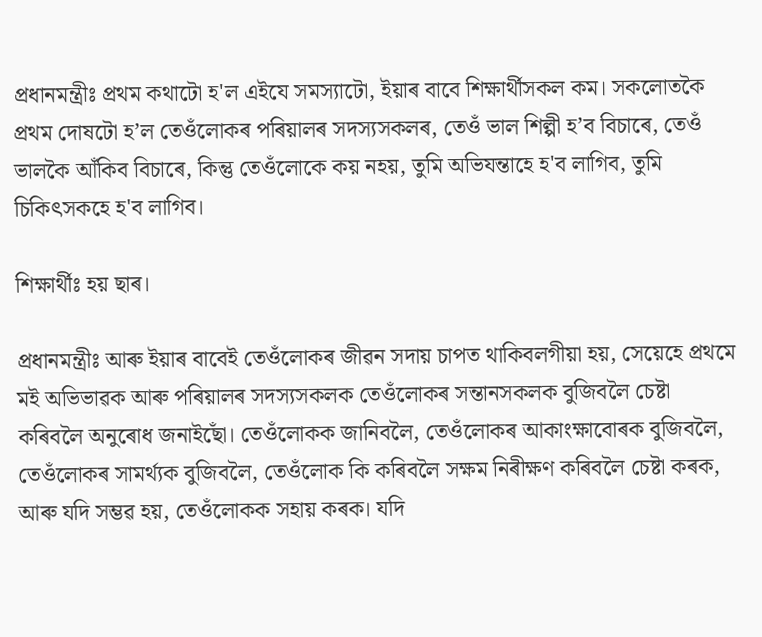প্ৰধানমন্ত্ৰীঃ প্ৰথম কথাটো হ'ল এইযে সমস্যাটো, ইয়াৰ বাবে শিক্ষাৰ্থীসকল কম। সকলোতকৈ প্ৰথম দোষটো হ’ল তেওঁলোকৰ পৰিয়ালৰ সদস্যসকলৰ, তেওঁ ভাল শিল্পী হ’ব বিচাৰে, তেওঁ ভালকৈ আঁকিব বিচাৰে, কিন্তু তেওঁলোকে কয় নহয়, তুমি অভিযন্তাহে হ'ব লাগিব, তুমি চিকিৎসকহে হ'ব লাগিব।

শিক্ষাৰ্থীঃ হয় ছাৰ।

প্ৰধানমন্ত্ৰীঃ আৰু ইয়াৰ বাবেই তেওঁলোকৰ জীৱন সদায় চাপত থাকিবলগীয়া হয়, সেয়েহে প্ৰথমে মই অভিভাৱক আৰু পৰিয়ালৰ সদস্যসকলক তেওঁলোকৰ সন্তানসকলক বুজিবলৈ চেষ্টা কৰিবলৈ অনুৰোধ জনাইছোঁ। তেওঁলোকক জানিবলৈ, তেওঁলোকৰ আকাংক্ষাবোৰক বুজিবলৈ, তেওঁলোকৰ সামৰ্থ্যক বুজিবলৈ, তেওঁলোক কি কৰিবলৈ সক্ষম নিৰীক্ষণ কৰিবলৈ চেষ্টা কৰক, আৰু যদি সম্ভৱ হয়, তেওঁলোকক সহায় কৰক। যদি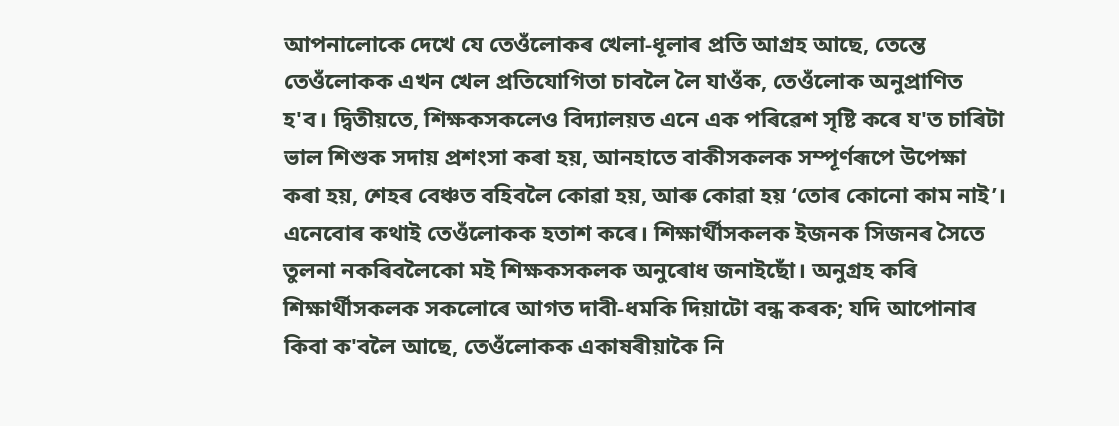আপনালোকে দেখে যে তেওঁলোকৰ খেলা-ধূলাৰ প্ৰতি আগ্ৰহ আছে, তেন্তে তেওঁলোকক এখন খেল প্ৰতিযোগিতা চাবলৈ লৈ যাওঁক, তেওঁলোক অনুপ্ৰাণিত হ'ব। দ্বিতীয়তে, শিক্ষকসকলেও বিদ্যালয়ত এনে এক পৰিৱেশ সৃষ্টি কৰে য'ত চাৰিটা ভাল শিশুক সদায় প্ৰশংসা কৰা হয়, আনহাতে বাকীসকলক সম্পূৰ্ণৰূপে উপেক্ষা কৰা হয়, শেহৰ বেঞ্চত বহিবলৈ কোৱা হয়, আৰু কোৱা হয় ‘তোৰ কোনো কাম নাই’। এনেবোৰ কথাই তেওঁলোকক হতাশ কৰে। শিক্ষাৰ্থীসকলক ইজনক সিজনৰ সৈতে তুলনা নকৰিবলৈকো মই শিক্ষকসকলক অনুৰোধ জনাইছোঁ। অনুগ্ৰহ কৰি শিক্ষাৰ্থীসকলক সকলোৰে আগত দাবী-ধমকি দিয়াটো বন্ধ কৰক; যদি আপোনাৰ কিবা ক'বলৈ আছে, তেওঁলোকক একাষৰীয়াকৈ নি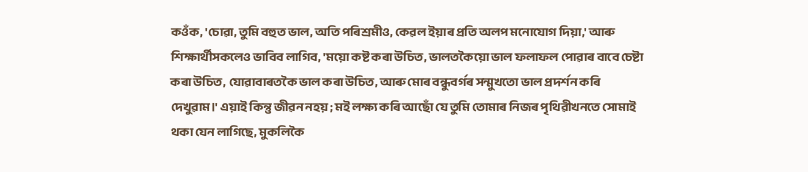কওঁক, 'চোৱা, তুমি বহুত ভাল, অতি পৰিশ্ৰমীও, কেৱল ইয়াৰ প্ৰতি অলপ মনোযোগ দিয়া,' আৰু শিক্ষাৰ্থীসকলেও ভাবিব লাগিব, 'ময়ো কষ্ট কৰা উচিত, ভালতকৈয়ো ভাল ফলাফল পোৱাৰ বাবে চেষ্টা কৰা উচিত, যোৱাবাৰতকৈ ভাল কৰা উচিত, আৰু মোৰ বন্ধুবৰ্গৰ সন্মুখতো ভাল প্ৰদৰ্শন কৰি দেখুৱাম।' এয়াই কিন্তু জীৱন নহয়; মই লক্ষ্য কৰি আছোঁ যে তুমি তোমাৰ নিজৰ পৃথিৱীখনতে সোমাই থকা যেন লাগিছে, মুকলিকৈ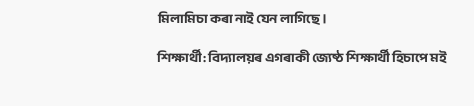মিলামিচা কৰা নাই যেন লাগিছে।

শিক্ষাৰ্থী: বিদ্যালয়ৰ এগৰাকী জ্যেষ্ঠ শিক্ষাৰ্থী হিচাপে মই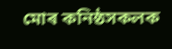মোৰ কনিষ্ঠসকলক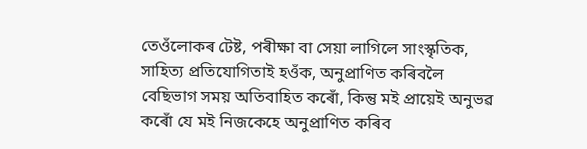তেওঁলোকৰ টেষ্ট, পৰীক্ষা বা সেয়া লাগিলে সাংস্কৃতিক, সাহিত্য প্ৰতিযোগিতাই হওঁক, অনুপ্ৰাণিত কৰিবলৈ বেছিভাগ সময় অতিবাহিত কৰোঁ, কিন্তু মই প্ৰায়েই অনুভৱ কৰোঁ যে মই নিজকেহে অনুপ্ৰাণিত কৰিব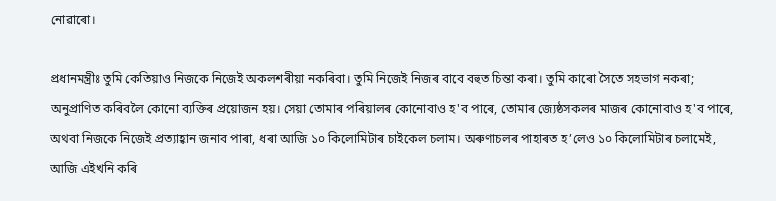নোৱাৰো।

প্ৰধানমন্ত্ৰীঃ তুমি কেতিয়াও নিজকে নিজেই অকলশৰীয়া নকৰিবা। তুমি নিজেই নিজৰ বাবে বহুত চিন্তা কৰা। তুমি কাৰো সৈতে সহভাগ নকৰা; অনুপ্ৰাণিত কৰিবলৈ কোনো ব্যক্তিৰ প্ৰয়োজন হয়। সেয়া তোমাৰ পৰিয়ালৰ কোনোবাও হ'ব পাৰে, তোমাৰ জ্যেষ্ঠসকলৰ মাজৰ কোনোবাও হ'ব পাৰে, অথবা নিজকে নিজেই প্ৰত্যাহ্বান জনাব পাৰা, ধৰা আজি ১০ কিলোমিটাৰ চাইকেল চলাম। অৰুণাচলৰ পাহাৰত হ’লেও ১০ কিলোমিটাৰ চলামেই, আজি এইখনি কৰি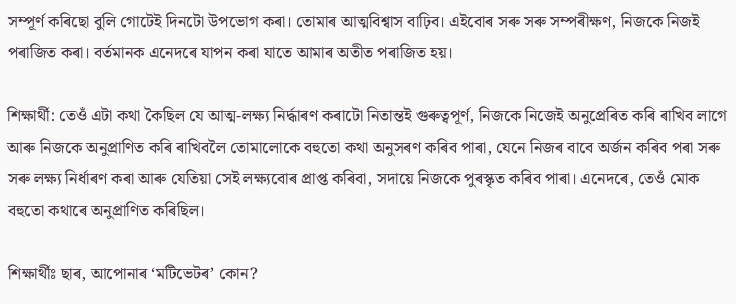সম্পূৰ্ণ কৰিছো বুলি গোটেই দিনটো উপভোগ কৰা। তোমাৰ আত্মবিশ্বাস বাঢ়িব। এইবোৰ সৰু সৰু সম্পৰীক্ষণ, নিজকে নিজই পৰাজিত কৰা। বৰ্তমানক এনেদৰে যাপন কৰা যাতে আমাৰ অতীত পৰাজিত হয়।

শিক্ষাৰ্থী: তেওঁ এটা কথা কৈছিল যে আত্ম-লক্ষ্য নিৰ্দ্ধাৰণ কৰাটো নিতান্তই গুৰুত্বপূৰ্ণ, নিজকে নিজেই অনুপ্ৰেৰিত কৰি ৰাখিব লাগে আৰু নিজকে অনুপ্ৰাণিত কৰি ৰাখিবলৈ তোমালোকে বহুতো কথা অনুসৰণ কৰিব পাৰা, যেনে নিজৰ বাবে অৰ্জন কৰিব পৰা সৰু সৰু লক্ষ্য নিৰ্ধাৰণ কৰা আৰু যেতিয়া সেই লক্ষ্যবোৰ প্ৰাপ্ত কৰিবা, সদায়ে নিজকে পুৰস্কৃত কৰিব পাৰা। এনেদৰে, তেওঁ মোক বহুতো কথাৰে অনুপ্ৰাণিত কৰিছিল।

শিক্ষাৰ্থীঃ ছাৰ, আপোনাৰ ‘মটিভেটৰ’ কোন?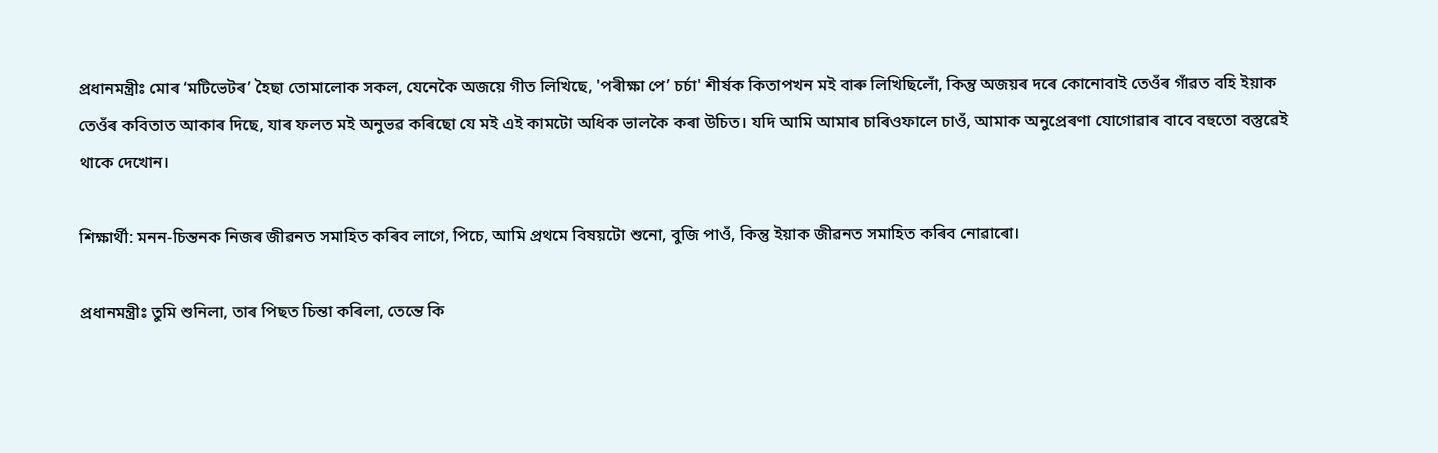প্ৰধানমন্ত্ৰীঃ মোৰ ‘মটিভেটৰ’ হৈছা তোমালোক সকল, যেনেকৈ অজয়ে গীত লিখিছে, 'পৰীক্ষা পে’ চৰ্চা' শীৰ্ষক কিতাপখন মই বাৰু লিখিছিলোঁ, কিন্তু অজয়ৰ দৰে কোনোবাই তেওঁৰ গাঁৱত বহি ইয়াক তেওঁৰ কবিতাত আকাৰ দিছে, যাৰ ফলত মই অনুভৱ কৰিছো যে মই এই কামটো অধিক ভালকৈ কৰা উচিত। যদি আমি আমাৰ চাৰিওফালে চাওঁ, আমাক অনুপ্ৰেৰণা যোগোৱাৰ বাবে বহুতো বস্তুৱেই থাকে দেখোন।

শিক্ষাৰ্থী: মনন-চিন্তনক নিজৰ জীৱনত সমাহিত কৰিব লাগে, পিচে, আমি প্ৰথমে বিষয়টো শুনো, বুজি পাওঁ, কিন্তু ইয়াক জীৱনত সমাহিত কৰিব নোৱাৰো।

প্ৰধানমন্ত্ৰীঃ তুমি শুনিলা, তাৰ পিছত চিন্তা কৰিলা, তেন্তে কি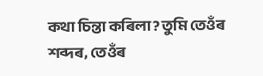কথা চিন্তা কৰিলা? তুমি তেওঁৰ শব্দৰ, তেওঁৰ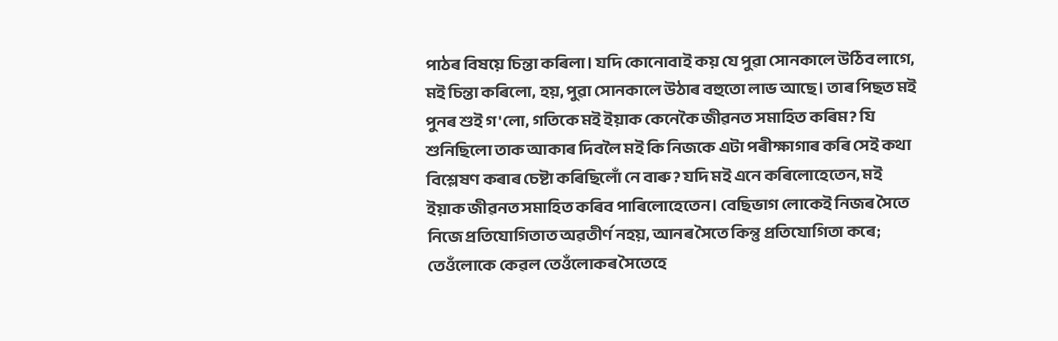পাঠৰ বিষয়ে চিন্তা কৰিলা। যদি কোনোবাই কয় যে পুৱা সোনকালে উঠিব লাগে, মই চিন্তা কৰিলো, হয়, পুৱা সোনকালে উঠাৰ বহুতো লাভ আছে। তাৰ পিছত মই পুনৰ শুই গ'লো, গতিকে মই ইয়াক কেনেকৈ জীৱনত সমাহিত কৰিম? যি শুনিছিলো তাক আকাৰ দিবলৈ মই কি নিজকে এটা পৰীক্ষাগাৰ কৰি সেই কথা বিশ্লেষণ কৰাৰ চেষ্টা কৰিছিলোঁ নে বাৰু? যদি মই এনে কৰিলোহেতেন, মই ইয়াক জীৱনত সমাহিত কৰিব পাৰিলোহেতেন। বেছিভাগ লোকেই নিজৰ সৈতে নিজে প্ৰতিযোগিতাত অৱতীৰ্ণ নহয়, আনৰ সৈতে কিন্তু প্ৰতিযোগিতা কৰে; তেওঁলোকে কেৱল তেওঁলোকৰ সৈতেহে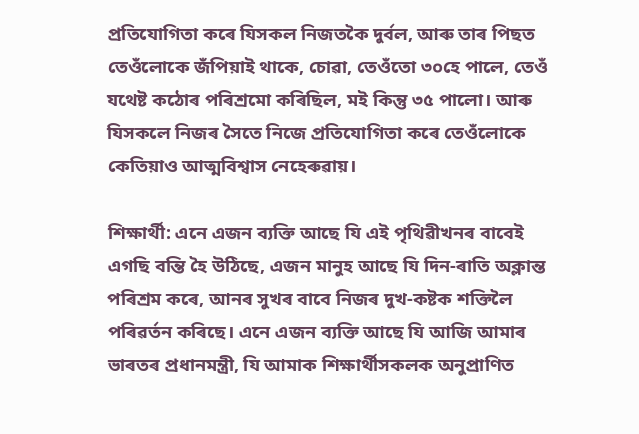প্ৰতিযোগিতা কৰে যিসকল নিজতকৈ দুৰ্বল, আৰু তাৰ পিছত তেওঁলোকে জঁপিয়াই থাকে, চোৱা, তেওঁতো ৩০হে পালে, তেওঁ যথেষ্ট কঠোৰ পৰিশ্ৰমো কৰিছিল, মই কিন্তু ৩৫ পালো। আৰু যিসকলে নিজৰ সৈতে নিজে প্ৰতিযোগিতা কৰে তেওঁলোকে কেতিয়াও আত্মবিশ্বাস নেহেৰুৱায়।

শিক্ষাৰ্থী: এনে এজন ব্যক্তি আছে যি এই পৃথিৱীখনৰ বাবেই এগছি বন্তি হৈ উঠিছে, এজন মানুহ আছে যি দিন-ৰাতি অক্লান্ত পৰিশ্ৰম কৰে, আনৰ সুখৰ বাবে নিজৰ দুখ-কষ্টক শক্তিলৈ পৰিৱৰ্তন কৰিছে। এনে এজন ব্যক্তি আছে যি আজি আমাৰ ভাৰতৰ প্ৰধানমন্ত্ৰী, যি আমাক শিক্ষাৰ্থীসকলক অনুপ্ৰাণিত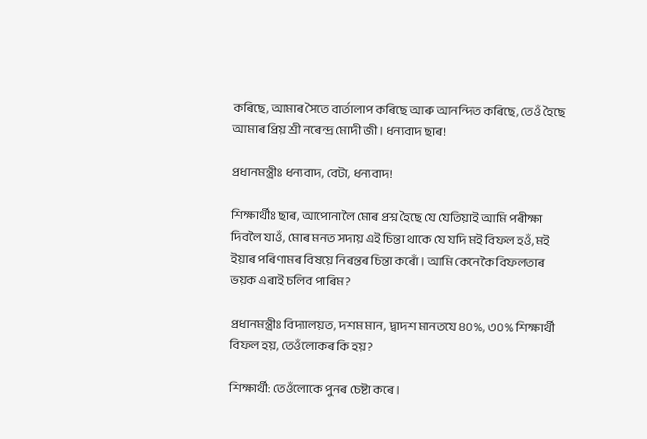কৰিছে, আমাৰ সৈতে বাৰ্তালাপ কৰিছে আৰু আনন্দিত কৰিছে, তেওঁ হৈছে আমাৰ প্ৰিয় শ্ৰী নৰেন্দ্ৰ মোদী জী। ধন্যবাদ ছাৰ!

প্ৰধানমন্ত্ৰীঃ ধন্যবাদ, বেটা, ধন্যবাদ!

শিক্ষাৰ্থীঃ ছাৰ, আপোনালৈ মোৰ প্ৰশ্ন হৈছে যে যেতিয়াই আমি পৰীক্ষা দিবলৈ যাওঁ, মোৰ মনত সদায় এই চিন্তা থাকে যে যদি মই বিফল হওঁ, মই ইয়াৰ পৰিণামৰ বিষয়ে নিৰন্তৰ চিন্তা কৰোঁ। আমি কেনেকৈ বিফলতাৰ ভয়ক এৰাই চলিব পাৰিম?

প্ৰধানমন্ত্ৰীঃ বিদ্যালয়ত, দশম মান, দ্বাদশ মানতযে ৪০%, ৩০% শিক্ষাৰ্থী বিফল হয়, তেওঁলোকৰ কি হয়?

শিক্ষাৰ্থী: তেওঁলোকে পুনৰ চেষ্টা কৰে।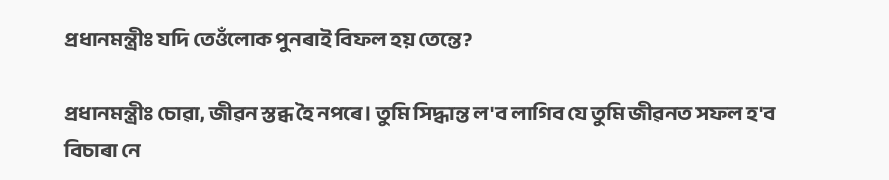প্ৰধানমন্ত্ৰীঃ যদি তেওঁলোক পুনৰাই বিফল হয় তেন্তে?

প্ৰধানমন্ত্ৰীঃ চোৱা, জীৱন স্তব্ধ হৈ নপৰে। তুমি সিদ্ধান্ত ল'ব লাগিব যে তুমি জীৱনত সফল হ'ব বিচাৰা নে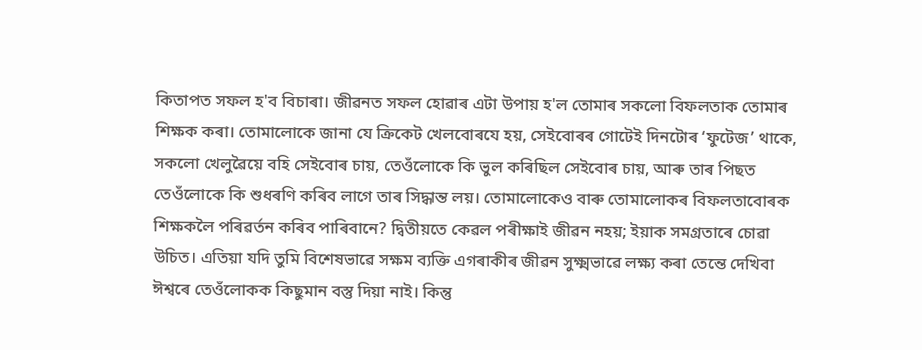কিতাপত সফল হ'ব বিচাৰা। জীৱনত সফল হোৱাৰ এটা উপায় হ'ল তোমাৰ সকলো বিফলতাক তোমাৰ শিক্ষক কৰা। তোমালোকে জানা যে ক্ৰিকেট খেলবোৰযে হয়, সেইবোৰৰ গোটেই দিনটোৰ ‘ফুটেজ’ থাকে, সকলো খেলুৱৈয়ে বহি সেইবোৰ চায়, তেওঁলোকে কি ভুল কৰিছিল সেইবোৰ চায়, আৰু তাৰ পিছত তেওঁলোকে কি শুধৰণি কৰিব লাগে তাৰ সিদ্ধান্ত লয়। তোমালোকেও বাৰু তোমালোকৰ বিফলতাবোৰক শিক্ষকলৈ পৰিৱৰ্তন কৰিব পাৰিবানে? দ্বিতীয়তে কেৱল পৰীক্ষাই জীৱন নহয়; ইয়াক সমগ্ৰতাৰে চোৱা উচিত। এতিয়া যদি তুমি বিশেষভাৱে সক্ষম ব্যক্তি এগৰাকীৰ জীৱন সুক্ষ্মভাৱে লক্ষ্য কৰা তেন্তে দেখিবা ঈশ্বৰে তেওঁলোকক কিছুমান বস্তু দিয়া নাই। কিন্তু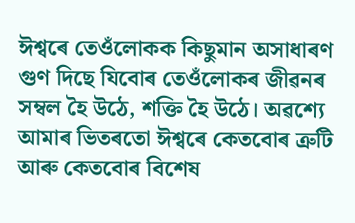ঈশ্বৰে তেওঁলোকক কিছুমান অসাধাৰণ গুণ দিছে যিবোৰ তেওঁলোকৰ জীৱনৰ সম্বল হৈ উঠে, শক্তি হৈ উঠে। অৱশ্যে আমাৰ ভিতৰতো ঈশ্বৰে কেতবোৰ ত্ৰুটি আৰু কেতবোৰ বিশেষ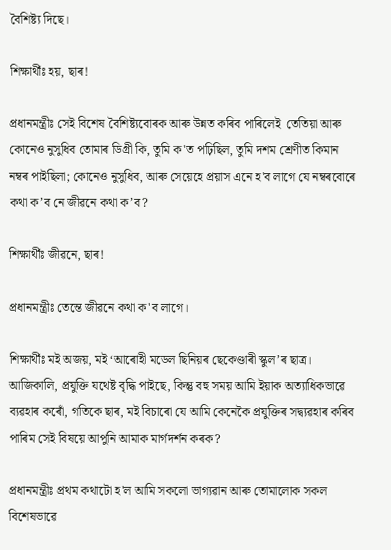বৈশিষ্ট্য দিছে।

শিক্ষাৰ্থীঃ হয়, ছাৰ!

প্ৰধানমন্ত্ৰীঃ সেই বিশেষ বৈশিষ্ট্যবোৰক আৰু উন্নত কৰিব পাৰিলেই  তেতিয়া আৰু কোনেও নুসুধিব তোমাৰ ডিগ্ৰী কি, তুমি ক'ত পঢ়িছিল, তুমি দশম শ্ৰেণীত কিমান নম্বৰ পাইছিলা; কোনেও নুসুধিব, আৰু সেয়েহে প্ৰয়াস এনে হ'ব লাগে যে নম্বৰবোৰে কথা ক’ব নে জীৱনে কথা ক’ব?

শিক্ষাৰ্থীঃ জীৱনে, ছাৰ!

প্ৰধানমন্ত্ৰীঃ তেন্তে জীৱনে কথা ক'ব লাগে।

শিক্ষাৰ্থীঃ মই অজয়, মই ‘আৰোহী মডেল ছিনিয়ৰ ছেকেণ্ডাৰী স্কুল’ৰ ছাত্ৰ। আজিকালি, প্ৰযুক্তি যথেষ্ট বৃদ্ধি পাইছে, কিন্তু বহু সময় আমি ইয়াক অত্যাধিকভাৱে ব্যৱহাৰ কৰোঁ, গতিকে ছাৰ, মই বিচাৰো যে আমি কেনেকৈ প্ৰযুক্তিৰ সদ্ব্যৱহাৰ কৰিব পাৰিম সেই বিষয়ে আপুনি আমাক মাৰ্গদৰ্শন কৰক?

প্ৰধানমন্ত্ৰীঃ প্ৰথম কথাটো হ'ল আমি সকলো ভাগ্যৱান আৰু তোমালোক সকল বিশেষভাৱে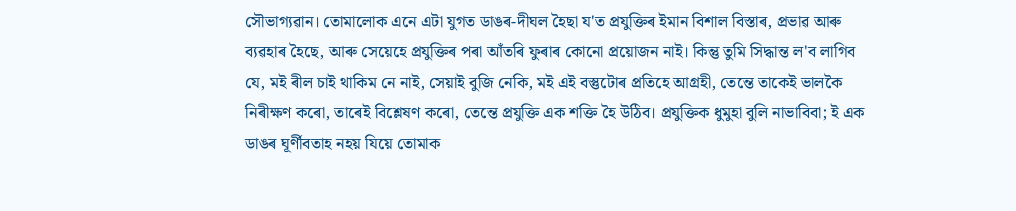সৌভাগ্যৱান। তোমালোক এনে এটা যুগত ডাঙৰ-দীঘল হৈছা য'ত প্ৰযুক্তিৰ ইমান বিশাল বিস্তাৰ, প্ৰভাৱ আৰু ব্যৱহাৰ হৈছে, আৰু সেয়েহে প্ৰযুক্তিৰ পৰা আঁতৰি ফুৰাৰ কোনো প্ৰয়োজন নাই। কিন্তু তুমি সিদ্ধান্ত ল'ব লাগিব যে, মই ৰীল চাই থাকিম নে নাই, সেয়াই বুজি নেকি, মই এই বস্তুটোৰ প্ৰতিহে আগ্ৰহী, তেন্তে তাকেই ভালকৈ নিৰীক্ষণ কৰো, তাৰেই বিশ্লেষণ কৰো, তেন্তে প্ৰযুক্তি এক শক্তি হৈ উঠিব। প্ৰযুক্তিক ধুমুহা বুলি নাভাবিবা; ই এক ডাঙৰ ঘূৰ্ণীবতাহ নহয় যিয়ে তোমাক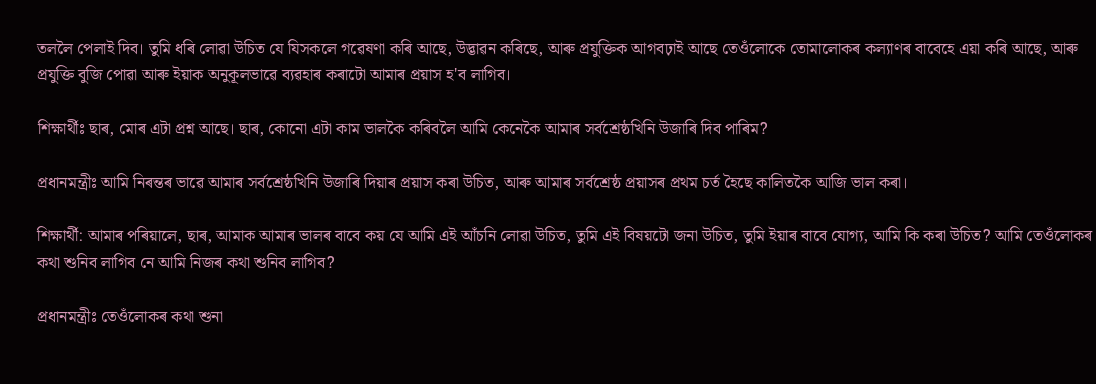তললৈ পেলাই দিব। তুমি ধৰি লোৱা উচিত যে যিসকলে গৱেষণা কৰি আছে, উদ্ভাৱন কৰিছে, আৰু প্ৰযুক্তিক আগবঢ়াই আছে তেওঁলোকে তোমালোকৰ কল্যাণৰ বাবেহে এয়া কৰি আছে, আৰু প্ৰযুক্তি বুজি পোৱা আৰু ইয়াক অনুকূলভাৱে ব্যৱহাৰ কৰাটো আমাৰ প্ৰয়াস হ'ব লাগিব।

শিক্ষাৰ্থীঃ ছাৰ, মোৰ এটা প্ৰশ্ন আছে। ছাৰ, কোনো এটা কাম ভালকৈ কৰিবলৈ আমি কেনেকৈ আমাৰ সৰ্বশ্ৰেষ্ঠখিনি উজাৰি দিব পাৰিম?

প্ৰধানমন্ত্ৰীঃ আমি নিৰন্তৰ ভাৱে আমাৰ সৰ্বশ্ৰেষ্ঠখিনি উজাৰি দিয়াৰ প্ৰয়াস কৰা উচিত, আৰু আমাৰ সৰ্বশ্ৰেষ্ঠ প্ৰয়াসৰ প্ৰথম চৰ্ত হৈছে কালিতকৈ আজি ভাল কৰা।

শিক্ষাৰ্থী: আমাৰ পৰিয়ালে, ছাৰ, আমাক আমাৰ ভালৰ বাবে কয় যে আমি এই আঁচনি লোৱা উচিত, তুমি এই বিষয়টো জনা উচিত, তুমি ইয়াৰ বাবে যোগ্য, আমি কি কৰা উচিত? আমি তেওঁলোকৰ কথা শুনিব লাগিব নে আমি নিজৰ কথা শুনিব লাগিব?

প্ৰধানমন্ত্ৰীঃ তেওঁলোকৰ কথা শুনা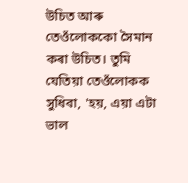উচিত আৰু তেওঁলোককো সৈমান কৰা উচিত। তুমি যেতিয়া তেওঁলোকক সুধিবা, 'হয়, এয়া এটা ভাল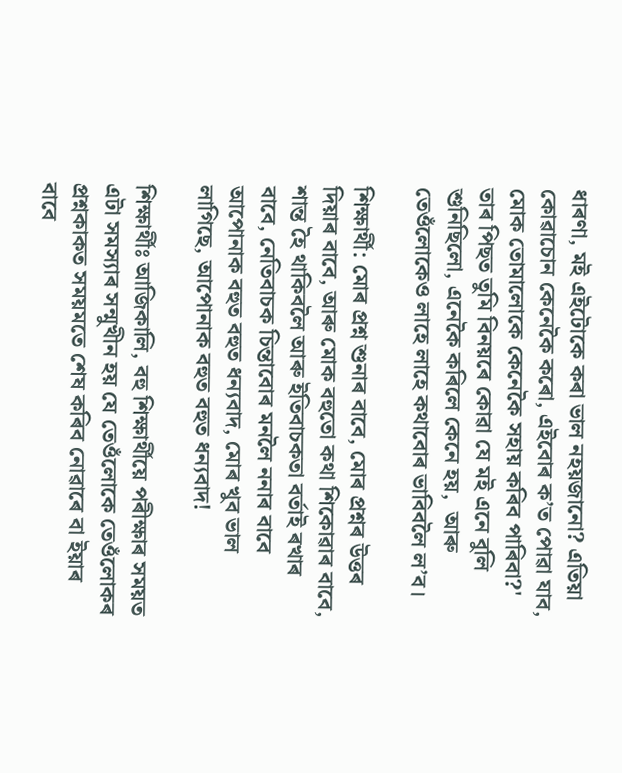ধাৰণা, মই এইটোকে কৰা ভাল নহয়জানো? এতিয়া কোৱাচোন কেনেকৈ কৰো, এইবোৰ ক’ত পোৱা যাব, মোক তোমালোকে কেনেকৈ সহায় কৰিব পাৰিবা?' তাৰ পিছত তুমি বিনয়ৰে কোৱা যে মই এনে বুলি শুনিছিলো, এনেকৈ কৰিলে কেনে হয়,  আৰু তেওঁলোকেও লাহে লাহে কথাবোৰ ভাবিবলৈ ল’ব।

শিক্ষাৰ্থী: মোৰ প্ৰশ্ন শুনাৰ বাবে, মোৰ প্ৰশ্নৰ উত্তৰ দিয়াৰ বাবে, আৰু মোক বহুতো কথা শিকোৱাৰ বাবে, শান্ত হৈ থাকিবলৈ আৰু ইতিবাচকতা বৰ্তাই ৰখাৰ বাবে, নেতিবাচক চিন্তাবোৰ মনলৈ ননাৰ বাবে আপোনাক বহুত বহুত ধন্যবাদ, মোৰ খুব ভাল লাগিছে, আপোনাক বহুত বহুত ধন্যবাদ!

শিক্ষাৰ্থীঃ আজিকালি, বহু শিক্ষাৰ্থীয়ে পৰীক্ষাৰ সময়ত এটা সমস্যাৰ সন্মুখীন হয় যে তেওঁলোকে তেওঁলোকৰ প্ৰশ্নকাকত সময়মতে শেষ কৰিব নোৱাৰে বা ইয়াৰ বাবে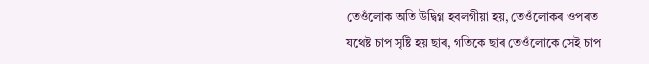তেওঁলোক অতি উদ্বিগ্ন হবলগীয়া হয়, তেওঁলোকৰ ওপৰত যথেষ্ট চাপ সৃষ্টি হয় ছাৰ, গতিকে ছাৰ তেওঁলোকে সেই চাপ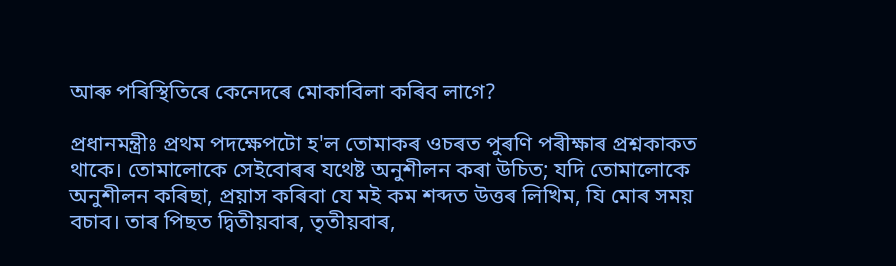আৰু পৰিস্থিতিৰে কেনেদৰে মোকাবিলা কৰিব লাগে?

প্ৰধানমন্ত্ৰীঃ প্ৰথম পদক্ষেপটো হ'ল তোমাকৰ ওচৰত পুৰণি পৰীক্ষাৰ প্ৰশ্নকাকত থাকে। তোমালোকে সেইবোৰৰ যথেষ্ট অনুশীলন কৰা উচিত; যদি তোমালোকে অনুশীলন কৰিছা, প্ৰয়াস কৰিবা যে মই কম শব্দত উত্তৰ লিখিম, যি মোৰ সময় বচাব। তাৰ পিছত দ্বিতীয়বাৰ, তৃতীয়বাৰ,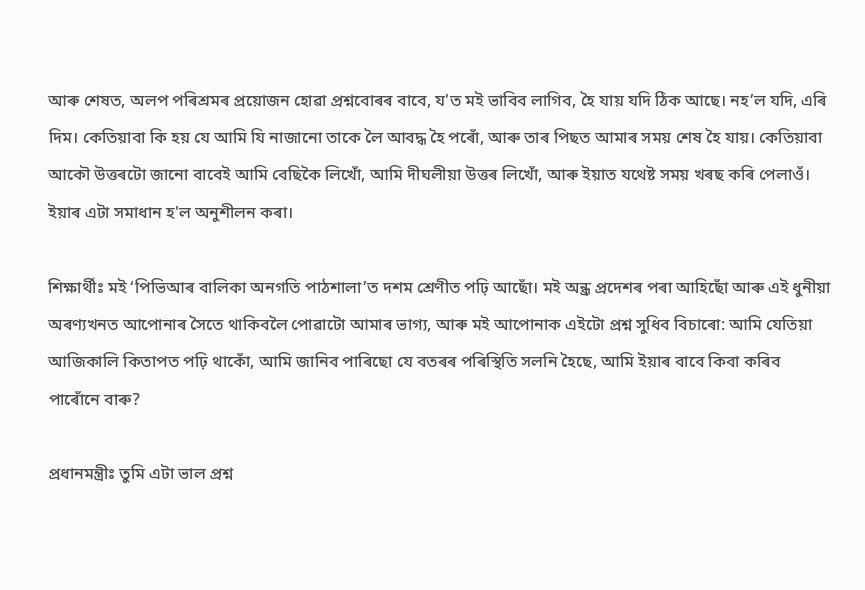আৰু শেষত, অলপ পৰিশ্ৰমৰ প্ৰয়োজন হোৱা প্ৰশ্নবোৰৰ বাবে, য'ত মই ভাবিব লাগিব, হৈ যায় যদি ঠিক আছে। নহ’ল যদি, এৰি দিম। কেতিয়াবা কি হয় যে আমি যি নাজানো তাকে লৈ আবদ্ধ হৈ পৰোঁ, আৰু তাৰ পিছত আমাৰ সময় শেষ হৈ যায়। কেতিয়াবা আকৌ উত্তৰটো জানো বাবেই আমি বেছিকৈ লিখোঁ, আমি দীঘলীয়া উত্তৰ লিখোঁ, আৰু ইয়াত যথেষ্ট সময় খৰছ কৰি পেলাওঁ। ইয়াৰ এটা সমাধান হ'ল অনুশীলন কৰা।

শিক্ষাৰ্থীঃ মই ‘পিভিআৰ বালিকা অনগতি পাঠশালা’ত দশম শ্ৰেণীত পঢ়ি আছোঁ। মই অন্ধ্ৰ প্ৰদেশৰ পৰা আহিছোঁ আৰু এই ধুনীয়া অৰণ্যখনত আপোনাৰ সৈতে থাকিবলৈ পোৱাটো আমাৰ ভাগ্য, আৰু মই আপোনাক এইটো প্ৰশ্ন সুধিব বিচাৰো: আমি যেতিয়া আজিকালি কিতাপত পঢ়ি থাকোঁ, আমি জানিব পাৰিছো যে বতৰৰ পৰিস্থিতি সলনি হৈছে, আমি ইয়াৰ বাবে কিবা কৰিব পাৰোঁনে বাৰু?

প্ৰধানমন্ত্ৰীঃ তুমি এটা ভাল প্ৰশ্ন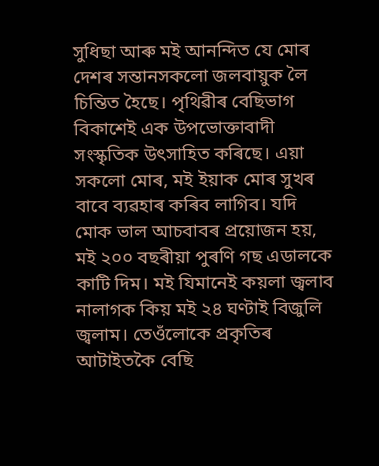সুধিছা আৰু মই আনন্দিত যে মোৰ দেশৰ সন্তানসকলো জলবায়ুক লৈ চিন্তিত হৈছে। পৃথিৱীৰ বেছিভাগ বিকাশেই এক উপভোক্তাবাদী সংস্কৃতিক উৎসাহিত কৰিছে। এয়া সকলো মোৰ, মই ইয়াক মোৰ সুখৰ বাবে ব্যৱহাৰ কৰিব লাগিব। যদি মোক ভাল আচবাবৰ প্ৰয়োজন হয়, মই ২০০ বছৰীয়া পুৰণি গছ এডালকে কাটি দিম। মই যিমানেই কয়লা জ্বলাব নালাগক কিয় মই ২৪ ঘণ্টাই বিজুলি জ্বলাম। তেওঁলোকে প্ৰকৃতিৰ আটাইতকৈ বেছি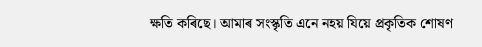ক্ষতি কৰিছে। আমাৰ সংস্কৃতি এনে নহয় যিয়ে প্ৰকৃতিক শোষণ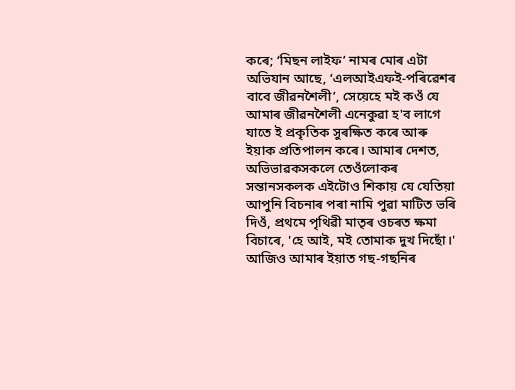কৰে; ‘মিছন লাইফ’ নামৰ মোৰ এটা অভিযান আছে, ‘এলআইএফই-পৰিৱেশৰ বাবে জীৱনশৈলী’, সেয়েহে মই কওঁ যে আমাৰ জীৱনশৈলী এনেকুৱা হ'ব লাগে যাতে ই প্ৰকৃতিক সুৰক্ষিত কৰে আৰু ইয়াক প্ৰতিপালন কৰে। আমাৰ দেশত, অভিভাৱকসকলে তেওঁলোকৰ সন্তানসকলক এইটোও শিকায় যে যেতিয়া আপুনি বিচনাৰ পৰা নামি পুৱা মাটিত ভৰি দিওঁ, প্ৰথমে পৃথিৱী মাতৃৰ ওচৰত ক্ষমা বিচাৰে, 'হে আই, মই তোমাক দুখ দিছোঁ।' আজিও আমাৰ ইয়াত গছ-গছনিৰ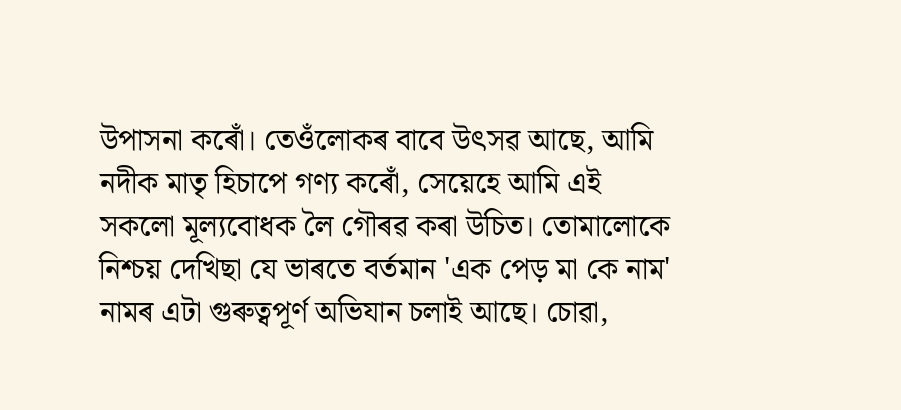উপাসনা কৰোঁ। তেওঁলোকৰ বাবে উৎসৱ আছে, আমি নদীক মাতৃ হিচাপে গণ্য কৰোঁ, সেয়েহে আমি এই সকলো মূল্যবোধক লৈ গৌৰৱ কৰা উচিত। তোমালোকে নিশ্চয় দেখিছা যে ভাৰতে বৰ্তমান 'এক পেড় মা কে নাম' নামৰ এটা গুৰুত্বপূৰ্ণ অভিযান চলাই আছে। চোৱা,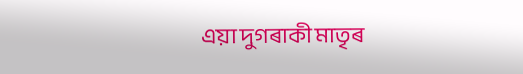এয়া দুগৰাকী মাতৃৰ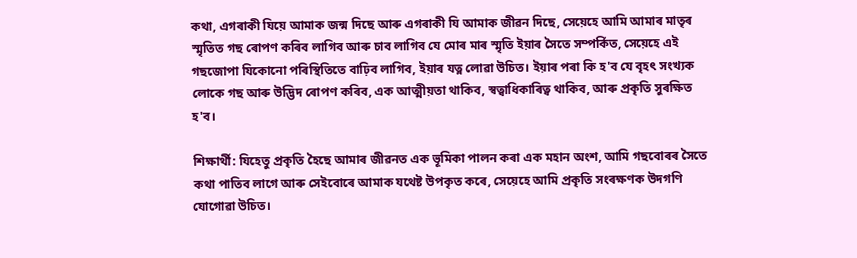কথা, এগৰাকী যিয়ে আমাক জন্ম দিছে আৰু এগৰাকী যি আমাক জীৱন দিছে, সেয়েহে আমি আমাৰ মাতৃৰ স্মৃতিত গছ ৰোপণ কৰিব লাগিব আৰু চাব লাগিব যে মোৰ মাৰ স্মৃতি ইয়াৰ সৈতে সম্পৰ্কিত, সেয়েহে এই গছজোপা যিকোনো পৰিস্থিতিতে বাঢ়িব লাগিব, ইয়াৰ যত্ন লোৱা উচিত। ইয়াৰ পৰা কি হ'ব যে বৃহৎ সংখ্যক লোকে গছ আৰু উদ্ভিদ ৰোপণ কৰিব, এক আত্মীয়তা থাকিব, স্বত্বাধিকাৰিত্ব থাকিব, আৰু প্ৰকৃতি সুৰক্ষিত হ'ব।

শিক্ষাৰ্থী: যিহেতু প্ৰকৃতি হৈছে আমাৰ জীৱনত এক ভূমিকা পালন কৰা এক মহান অংশ, আমি গছবোৰৰ সৈতে কথা পাতিব লাগে আৰু সেইবোৰে আমাক যথেষ্ট উপকৃত কৰে, সেয়েহে আমি প্ৰকৃতি সংৰক্ষণক উদগণি যোগোৱা উচিত।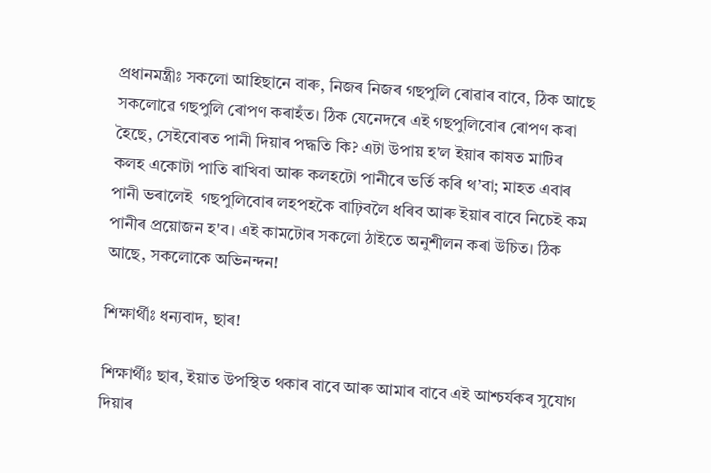প্ৰধানমন্ত্ৰীঃ সকলো আহিছানে বাৰু, নিজৰ নিজৰ গছপুলি ৰোৱাৰ বাবে, ঠিক আছে সকলোৱে গছপুলি ৰোপণ কৰাহঁত। ঠিক যেনেদৰে এই গছপুলিবোৰ ৰোপণ কৰা হৈছে, সেইবোৰত পানী দিয়াৰ পদ্ধতি কি? এটা উপায় হ'ল ইয়াৰ কাষত মাটিৰ কলহ একোটা পাতি ৰাখিবা আৰু কলহটো পানীৰে ভৰ্তি কৰি থ’বা; মাহত এবাৰ পানী ভৰালেই  গছপুলিবোৰ লহপহকৈ বাঢ়িবলৈ ধৰিব আৰু ইয়াৰ বাবে নিচেই কম পানীৰ প্ৰয়োজন হ'ব। এই কামটোৰ সকলো ঠাইতে অনুশীলন কৰা উচিত। ঠিক আছে, সকলোকে অভিনন্দন!

শিক্ষাৰ্থীঃ ধন্যবাদ, ছাৰ!

শিক্ষাৰ্থীঃ ছাৰ, ইয়াত উপস্থিত থকাৰ বাবে আৰু আমাৰ বাবে এই আশ্চৰ্যকৰ সুযোগ দিয়াৰ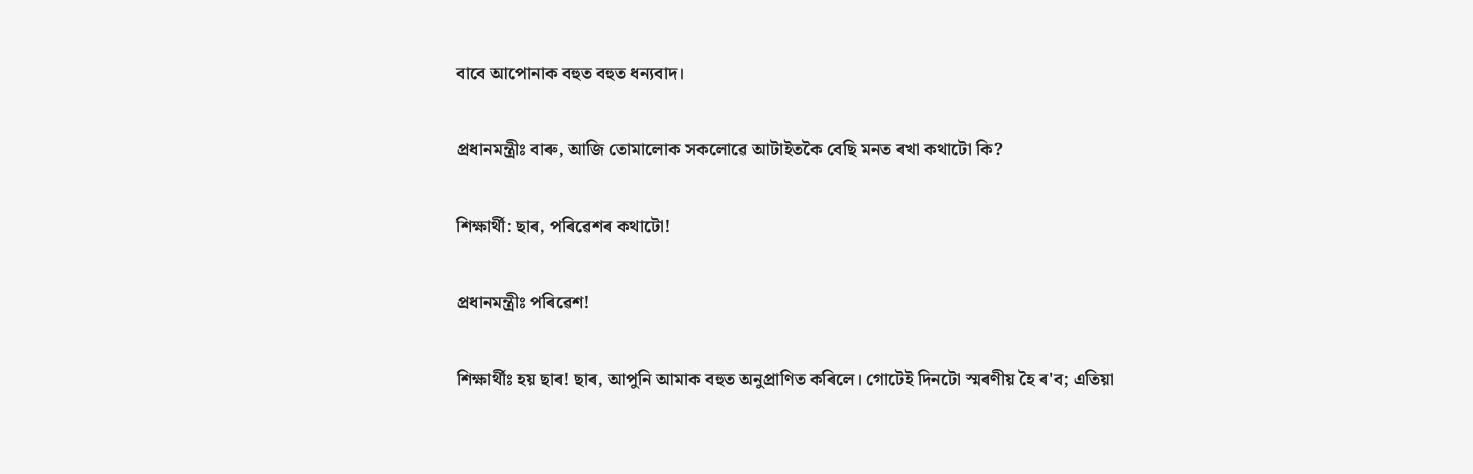বাবে আপোনাক বহুত বহুত ধন্যবাদ।

প্ৰধানমন্ত্ৰীঃ বাৰু, আজি তোমালোক সকলোৱে আটাইতকৈ বেছি মনত ৰখা কথাটো কি?

শিক্ষাৰ্থী: ছাৰ, পৰিৱেশৰ কথাটো!

প্ৰধানমন্ত্ৰীঃ পৰিৱেশ!

শিক্ষাৰ্থীঃ হয় ছাৰ! ছাৰ, আপুনি আমাক বহুত অনুপ্ৰাণিত কৰিলে। গোটেই দিনটো স্মৰণীয় হৈ ৰ'ব; এতিয়া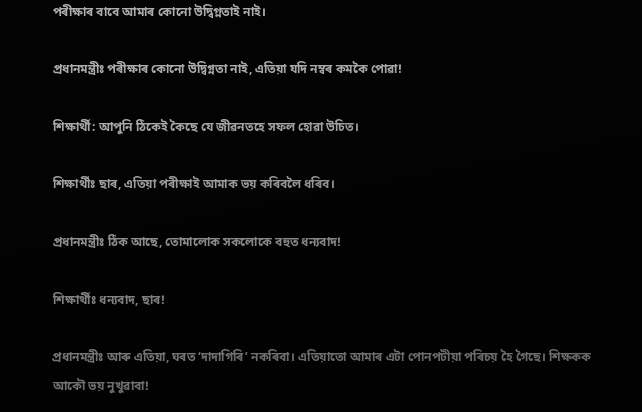পৰীক্ষাৰ বাবে আমাৰ কোনো উদ্বিগ্নতাই নাই।

প্ৰধানমন্ত্ৰীঃ পৰীক্ষাৰ কোনো উদ্বিগ্নতা নাই, এতিয়া যদি নম্বৰ কমকৈ পোৱা!

শিক্ষাৰ্থী: আপুনি ঠিকেই কৈছে যে জীৱনতহে সফল হোৱা উচিত।

শিক্ষাৰ্থীঃ ছাৰ, এতিয়া পৰীক্ষাই আমাক ভয় কৰিবলৈ ধৰিব।

প্ৰধানমন্ত্ৰীঃ ঠিক আছে, তোমালোক সকলোকে বহুত ধন্যবাদ!

শিক্ষাৰ্থীঃ ধন্যবাদ, ছাৰ!

প্ৰধানমন্ত্ৰীঃ আৰু এতিয়া, ঘৰত ‘দাদাগিৰি’ নকৰিবা। এতিয়াতো আমাৰ এটা পোনপটীয়া পৰিচয় হৈ গৈছে। শিক্ষকক আকৌ ভয় নুখুৱাবা!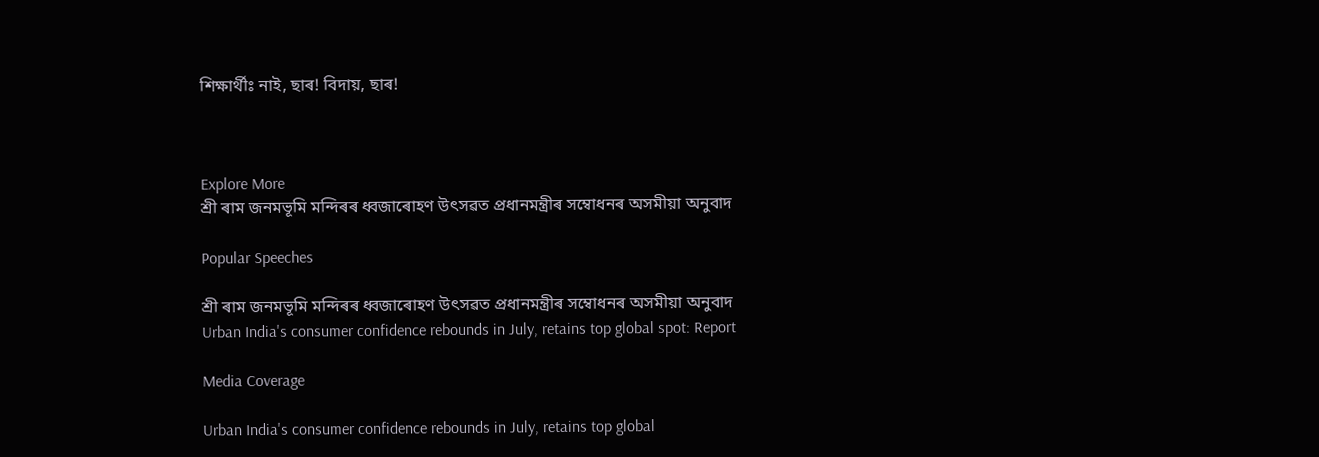শিক্ষাৰ্থীঃ নাই, ছাৰ! বিদায়, ছাৰ!



Explore More
শ্ৰী ৰাম জনমভূমি মন্দিৰৰ ধ্বজাৰোহণ উৎসৱত প্ৰধানমন্ত্ৰীৰ সম্বোধনৰ অসমীয়া অনুবাদ

Popular Speeches

শ্ৰী ৰাম জনমভূমি মন্দিৰৰ ধ্বজাৰোহণ উৎসৱত প্ৰধানমন্ত্ৰীৰ সম্বোধনৰ অসমীয়া অনুবাদ
Urban India's consumer confidence rebounds in July, retains top global spot: Report

Media Coverage

Urban India's consumer confidence rebounds in July, retains top global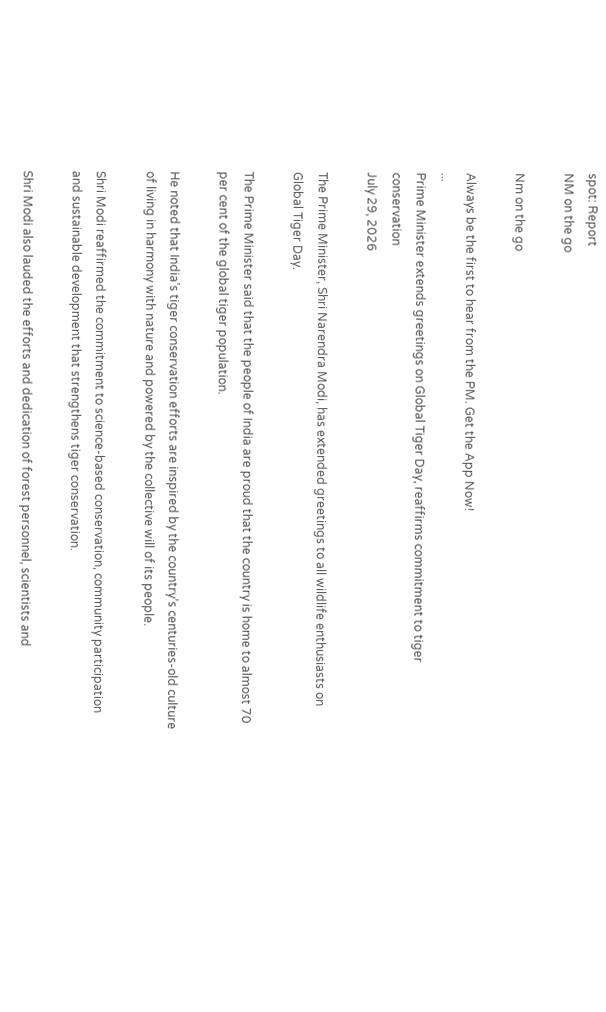spot: Report
NM on the go

Nm on the go

Always be the first to hear from the PM. Get the App Now!
...
Prime Minister extends greetings on Global Tiger Day, reaffirms commitment to tiger conservation
July 29, 2026

The Prime Minister, Shri Narendra Modi, has extended greetings to all wildlife enthusiasts on Global Tiger Day.

The Prime Minister said that the people of India are proud that the country is home to almost 70 per cent of the global tiger population.

He noted that India’s tiger conservation efforts are inspired by the country’s centuries-old culture of living in harmony with nature and powered by the collective will of its people.

Shri Modi reaffirmed the commitment to science-based conservation, community participation and sustainable development that strengthens tiger conservation.

Shri Modi also lauded the efforts and dedication of forest personnel, scientists and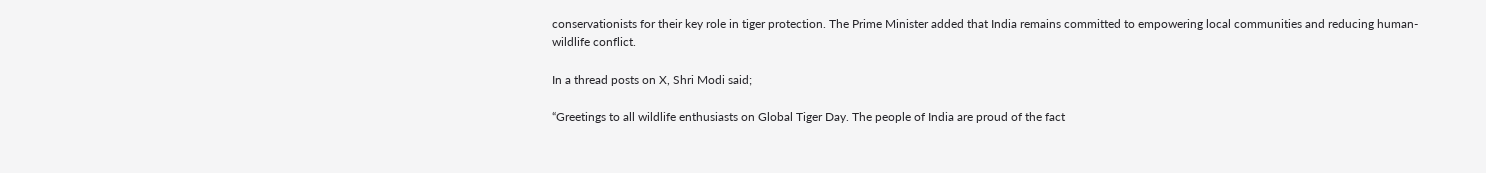conservationists for their key role in tiger protection. The Prime Minister added that India remains committed to empowering local communities and reducing human-wildlife conflict.

In a thread posts on X, Shri Modi said;

“Greetings to all wildlife enthusiasts on Global Tiger Day. The people of India are proud of the fact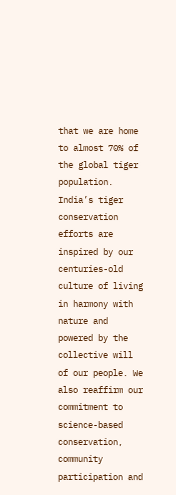that we are home to almost 70% of the global tiger population. India’s tiger conservation efforts are inspired by our centuries-old culture of living in harmony with nature and powered by the collective will of our people. We also reaffirm our commitment to science-based conservation, community participation and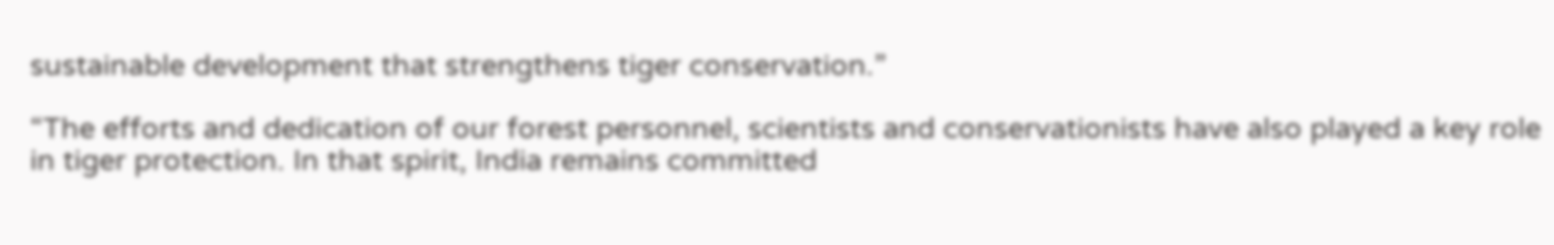sustainable development that strengthens tiger conservation.”

“The efforts and dedication of our forest personnel, scientists and conservationists have also played a key role in tiger protection. In that spirit, India remains committed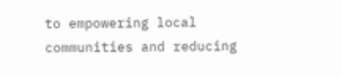to empowering local communities and reducing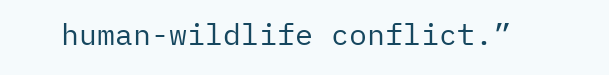human-wildlife conflict.”